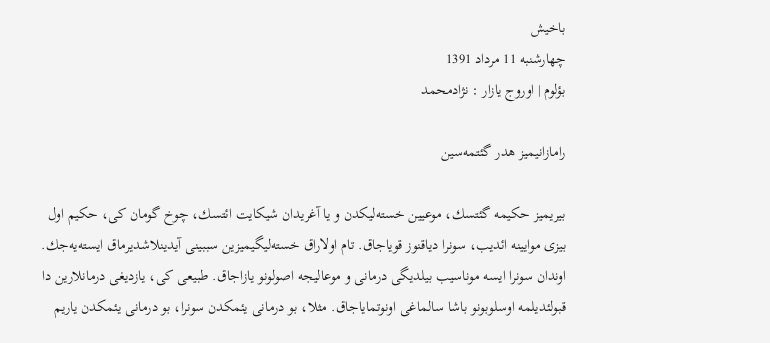باخیش
چهارشنبه 11 مرداد 1391
بؤلوم | اوروج یازار : نژادمحمد

رامازانیمیز هدر گئتمه‌سین

بیریمیز حكیمه گئتسك، موعیین خسته‌لیكدن و یا آغریدان شیكایت ائتسك، چوخ گومان كی، حكیم اول بیزی موایینه ائدیب، سونرا دیاقنوز قویاجاق. تام اولاراق خسته‌لیگیمیزین سببینی آیدینلاشدیرماق ایسته‌یه‌جك. اوندان سونرا ایسه موناسیب بیلدیگی درمانی و موعالیجه‌‌ اصولونو یازاجاق. طبیعی كی، یازدیغی درمانلارین دا قبولئدیلمه اوسلوبونو باشا سالماغی اونوتمایاجاق. مثلا، بو درمانی یئمكدن سونرا، بو درمانی یئمكدن یاریم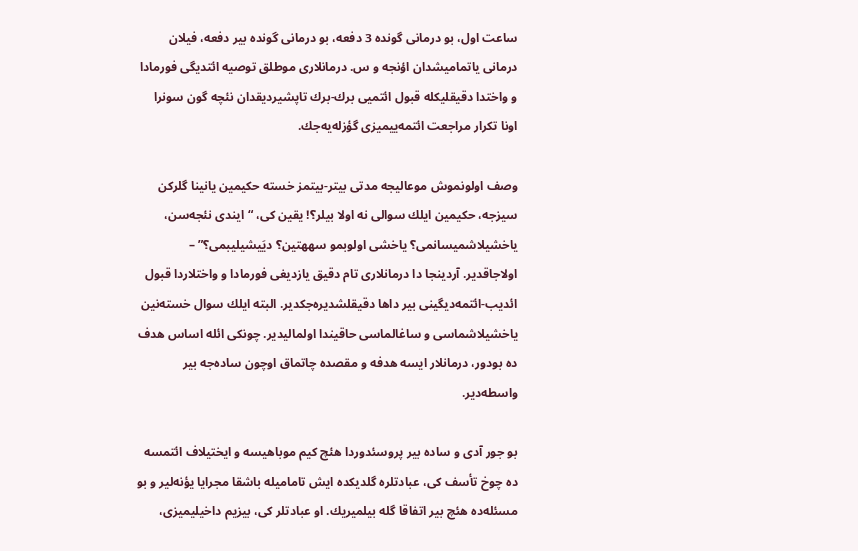ساعت اول، بو درمانی گونده 3 دفعه‌‌، بو درمانی گونده بیر دفعه‌‌، فیلان درمانی یاتمامیشدان اؤنجه و س. درمانلاری موطلق توصیه‌‌ ائتدیگی فورمادا و واختدا دقیقلیكله قبول ائتمیی برك-برك تاپشیردیقدان نئچه گون سونرا اونا تكرار مراجعت ائتمه‌ییمیزی گؤزله‌یه‌جك.

وصف اولونموش موعالیجه‌‌ مدتی بیتر-بیتمز خسته حكیمین یانینا گلركن سیزجه، حكیمین ایلك سوالی نه اولا بیلر؟! یقین كی، “ایندی نئجه‌سن، یاخشیلاشمیسانمی؟ یاخشی اولوبمو سههتین؟ دیَیشیلیبمی؟” – اولاجاقدیر. آردینجا دا درمانلاری تام دقیق یازدیغی فورمادا و واختلاردا قبول ائدیب-ائتمه‌دیگینی بیر داها دقیقلشدیره‌جكدیر. البته‌‌ ایلك سوال خسته‌نین یاخشیلاشماسی و ساغالماسی حاقیندا اولمالیدیر. چونكی ائله اساس هدف ده بودور، درمانلار ایسه هدفه و مقصده چاتماق اوچون ساده‌جه بیر واسطه‌‌دیر.

بو جور آدی و ساده بیر پروسئدوردا هئچ كیم موباهیسه و ایختیلاف ائتمسه ده چوخ تأسف كی، عبادتلره گلدیكده ایش تامامیله باشقا مجرایا یؤنه‌لیر و بو مسئله‌‌ده هئچ بیر اتفاقا گله بیلمیریك. او عبادتلر كی، بیزیم داخیلیمیزی،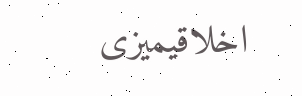اخلاقیمیزی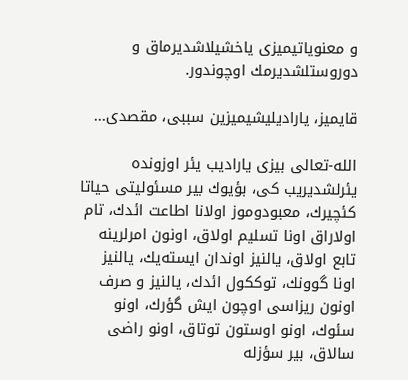و معنویاتیمیزی یاخشیلاشدیرماق و دوروستلشدیرمك اوچوندور.

قایمیز، یارادیلیشیمیزین سببی، مقصدی...

الله-تعالی بیزی یارادیب یئر اوزونده یئرلشدیریب كی، بؤیوك بیر مسئولیتی حیاتا كئچیرك، معبودوموز اولانا اطاعت ائدك، تام اولاراق اونا تسلیم اولاق، اونون امرلرینه تابع اولاق، یالنیز اوندان ایسته‌یك، یالنیز اونا گوونك، توككول ائدك، یالنیز و صرف اونون ریزاسی اوچون ایش گؤرك، اونو سئوك، اونو اوستون توتاق، اونو راضی سالاق، بیر سؤزله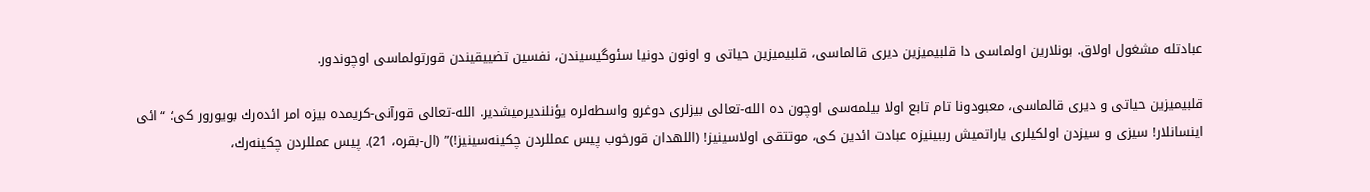عبادتله مشغول اولاق. بونلارین اولماسی دا قلبیمیزین دیری قالماسی، قلبیمیزین حیاتی و اونون دونیا سئوگیسیندن، نفسین تضییقیندن قورتولماسی اوچوندور.

قلبیمیزین حیاتی و دیری قالماسی، معبودونا تام تابع اولا بیلمه‌سی اوچون ده الله-تعالی بیزلری دوغرو واسطه‌‌لره یؤنلندیرمیشدیر. الله-تعالی قورآنی-كریمده بیزه امر ائده‌رك بویورور كی؛ “ائی اینسانلار! سیزی و سیزدن اولكیلری یاراتمیش رببینیزه عبادت ائدین كی، موتتقی اولاسینیز! (اللهدان قورخوب پیس عمللردن چكینه‌سینیز!)” (ال-بقره، 21). پیس عمللردن چكینه‌رك،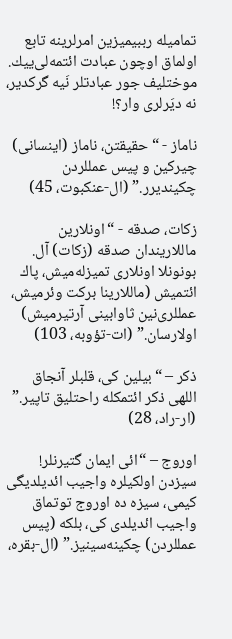تمامیله رببیمیزین امرلرینه تابع اولماق اوچون عبادت ائتمه‌لی‌ییك. موختلیف جور عبادتلر نَیه گركدیر، نه دیَرلری وار؟!

ناماز - “حقیقتن، ناماز (اینسانی) چیركین و پیس عمللردن چكیندیرر.” (ال-عنكبوت، 45)

زكات، صدقه‌‌ - “اونلارین ماللاریندان صدقه‌‌ (زكات) آل. بونونلا اونلاری تمیزله‌میش، پاك ائتمیش (ماللارینا بركت وئرمیش، عمللری‌نین ثاوابینی آرتیرمیش) اولارسان.” (ات-تؤوبه، 103)

ذكر – “بیلین كی، قلبلر آنجاق اللهی ذكر ائتمكله راحتلیق تاپیر.” (ار-راد، 28)

اوروج – “ائی ایمان گتیرنلر! سیزدن اولكیلره واجیب ائدیلدیگی كیمی، سیزه ده اوروج توتماق واجیب ائدیلدی كی، بلكه (پیس عمللردن) چكینه‌سینیز.” (ال-بقره،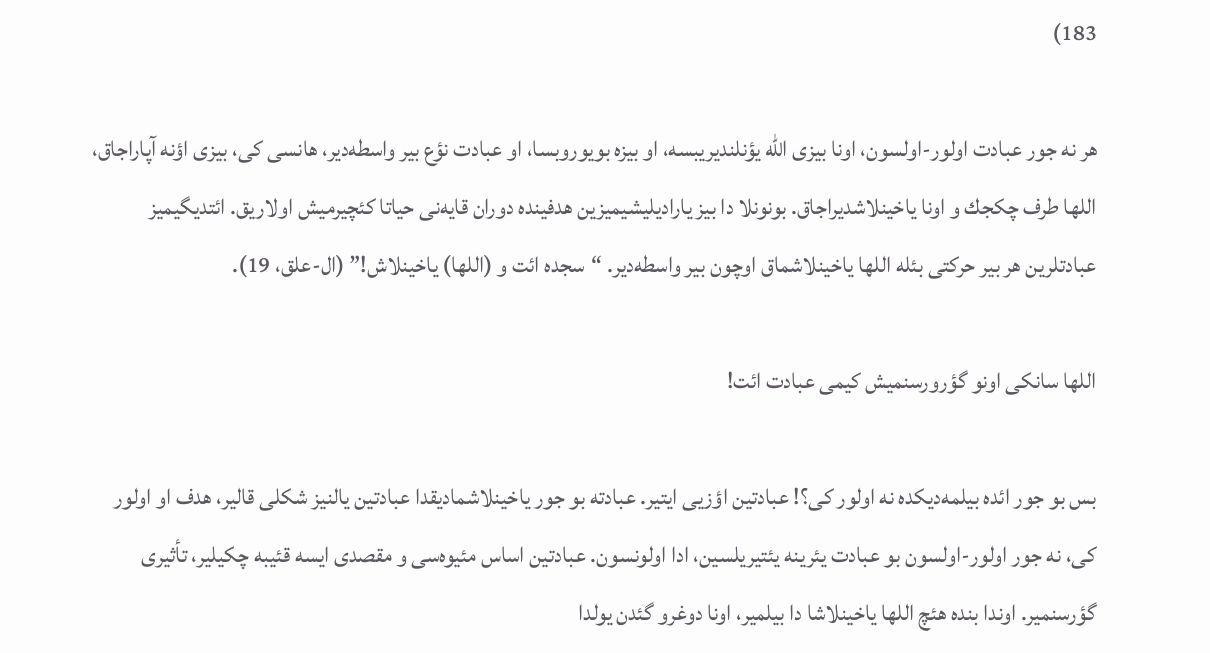183)

هر نه جور عبادت اولور-اولسون، اونا بیزی الله یؤنلندیریبسه، او بیزه بویوروبسا، او عبادت نؤع بیر واسطه‌‌دیر، هانسی كی، بیزی اؤنه آپاراجاق، اللها طرف چكجك و اونا یاخینلاشدیراجاق. بونونلا دا بیز یارادیلیشیمیزین هدفینده دوران قایه‌نی حیاتا كئچیرمیش اولاریق. ائتدیگیمیز عبادتلرین هر بیر حركتی بئله اللها یاخینلاشماق اوچون بیر واسطه‌‌دیر. “سجده ائت و (اللها) یاخینلاش!” (ال-علق، 19).

اللها سانكی اونو گؤرورسنمیش كیمی عبادت ائت!

بس بو جور ائده بیلمه‌دیكده نه اولور كی؟! عبادتین اؤزیی ایتیر. عبادته بو جور یاخینلاشمادیقدا عبادتین یالنیز شكلی قالیر، هدف او اولور كی، نه جور اولور-اولسون بو عبادت یئرینه یئتیریلسین، ادا اولونسون. عبادتین اساس مئیوه‌سی و مقصدی ایسه قئیبه چكیلیر، تأثیری گؤرسنمیر. اوندا بنده هئچ اللها یاخینلاشا دا بیلمیر، اونا دوغرو گئدن یولدا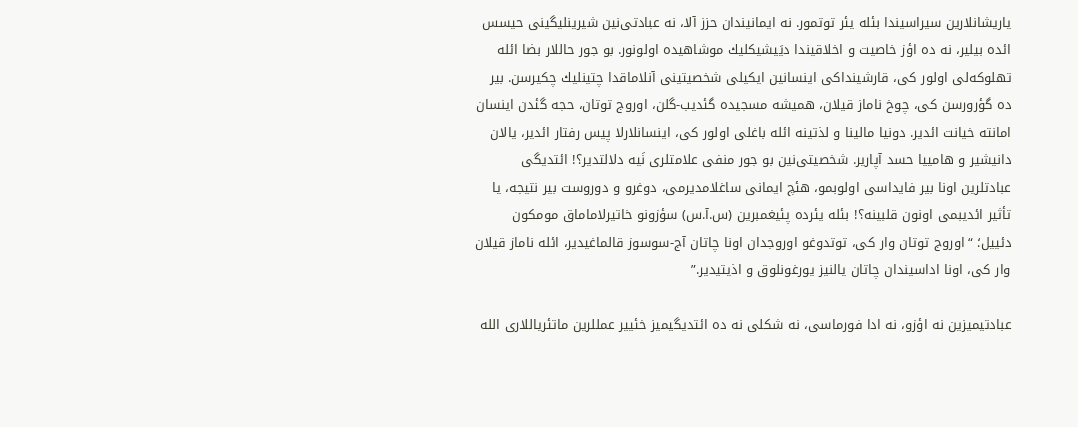یاریشانلارین سیراسیندا بئله یئر توتمور. نه ایمانیندان حزز آلا، نه عبادتی‌نین شیرینلیگینی حیسس ائده بیلیر، نه ده اؤز خاصیت و اخلاقیندا دیَیشیكلیك موشاهیده اولونور. بو جور حاللار بضا ائله تهلوكه‌‌لی اولور كی، قارشینداكی اینسانین ایكیلی شخصیتینی آنلاماقدا چتینلیك چكیرسن. بیر ده گؤرورسن كی، چوخ ناماز قیلان، همیشه مسجیده گئدیب-گلن، اوروج توتان، حجه گئدن اینسان امانته خیانت ائدیر. دونیا مالینا و لذتینه ائله باغلی اولور كی، اینسانلارلا پیس رفتار ائدیر، یالان دانیشیر و هامییا حسد آپاریر. شخصیتی‌نین بو جور منفی علامتلری نَیه دلالتدیر؟! ائتدیگی عبادتلرین اونا بیر فایداسی اولوبمو، هئچ ایمانی ساغلامدیرمی، دوغرو و دوروست بیر نتیجه، یا تأثیر ائدیبمی اونون قلبینه؟! بئله یئرده پئیغمبرین (س.آ.س) سؤزونو خاتیرلاماماق مومكون دئییل؛ “اوروج توتان وار كی، توتدوغو اوروجدان اونا چاتان آج-سوسوز قالماغیدیر، ائله ناماز قیلان وار كی، اونا اداسیندان چاتان یالنیز یورغونلوق و اذیتیدیر.”

عبادتیمیزین نه اؤزو، نه ادا فورماسی، نه شكلی نه ده ائتدیگیمیز خئییر عمللرین ماتئریاللاری الله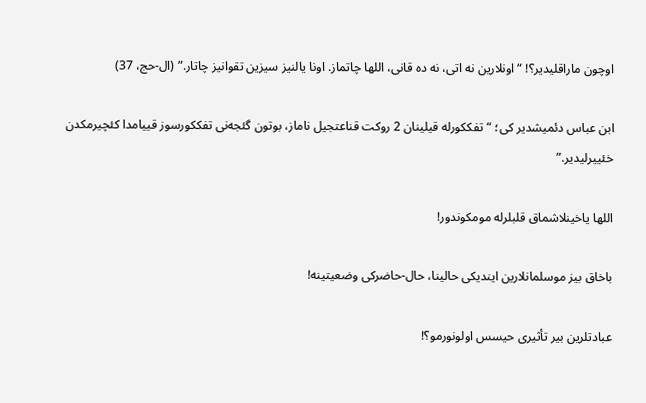اوچون ماراقلیدیر؟! “اونلارین نه اتی، نه ده قانی، اللها چاتماز. اونا یالنیز سیزین تقوانیز چاتار.” (ال-حج، 37)

ابن عباس دئمیشدیر كی؛ “تفككورله قیلینان 2 روكت قناعتجیل ناماز، بوتون گئجه‌نی تفككورسوز قییامدا كئچیرمكدن خئییرلیدیر.”

اللها یاخینلاشماق قلبلرله مومكوندور!

باخاق بیز موسلمانلارین ایندیكی حالینا، حال-حاضركی وضعیتینه!

عبادتلرین بیر تأثیری حیسس اولونورمو؟!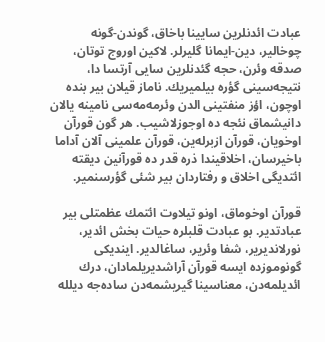عبادت ائدنلرین سایینا باخاق، گوندن-گونه چوخالیر، دین-ایمانا گلیرلر. لاكین اوروج توتان، صدقه‌‌ وئرن، حجه گئدنلرین سایی آرتسا دا، نتیجه‌سینی گؤره بیلمیریك. ناماز قیلان بیر بنده اوچون، اؤز منفتینی الدن وئرمه‌مه‌سی نامینه یالان دانیشماق نئجه ده اوجوزلاشیب. هر گون قورآن اوخویان، قورآن ازبرله‌ین، قورآن علمینی آلان آداما باخیرسان، اخلاقیندا ذره‌‌ قدر ده قورآنین دیقته ائتدیگی اخلاق و رفتاردان بیر شئی گؤرسنمیر.

قورآن اوخوماق، اونو تیلاوت ائتمك عظمتلی بیر عبادتدیر. بو عبادت قلبلره حیات بخش ائدیر، نورلاندیریر، شفا وئریر، ساغالدیر. ایندیكی گونوموزده ایسه قورآن آراشدیریلمادان، درك ائدیلمه‌دن، معناسینا گیریشمه‌دن ساده‌جه دیلله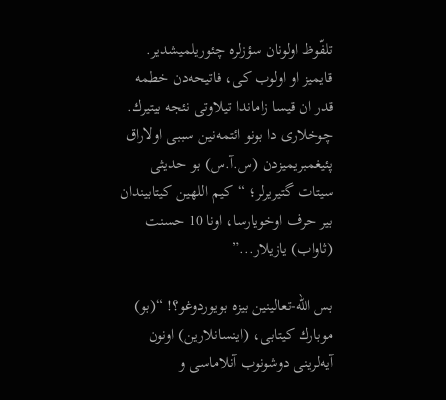تلفّوظ اولونان سؤزلره چئوریلمیشدیر. قایمیز او اولوب كی، فاتیحه‌‌دن خطمه قدر ان قیسا زاماندا تیلاوتی نئجه بیتیرك. چوخلاری دا بونو ائتمه‌نین سببی اولاراق پئیغمبریمیزدن (س.آ.س) بو حدیثی سیتات گتیریرلر؛ “كیم اللهین كیتابیندان بیر حرف اوخویارسا، اونا 10 حسنت (ثاواب) یازیلار...”

بس الله-تعالینین بیزه بویوردوغو؟! “(بو) موبارك كیتابی، (اینسانلارین) اونون آیه‌لرینی دوشونوب آنلاماسی و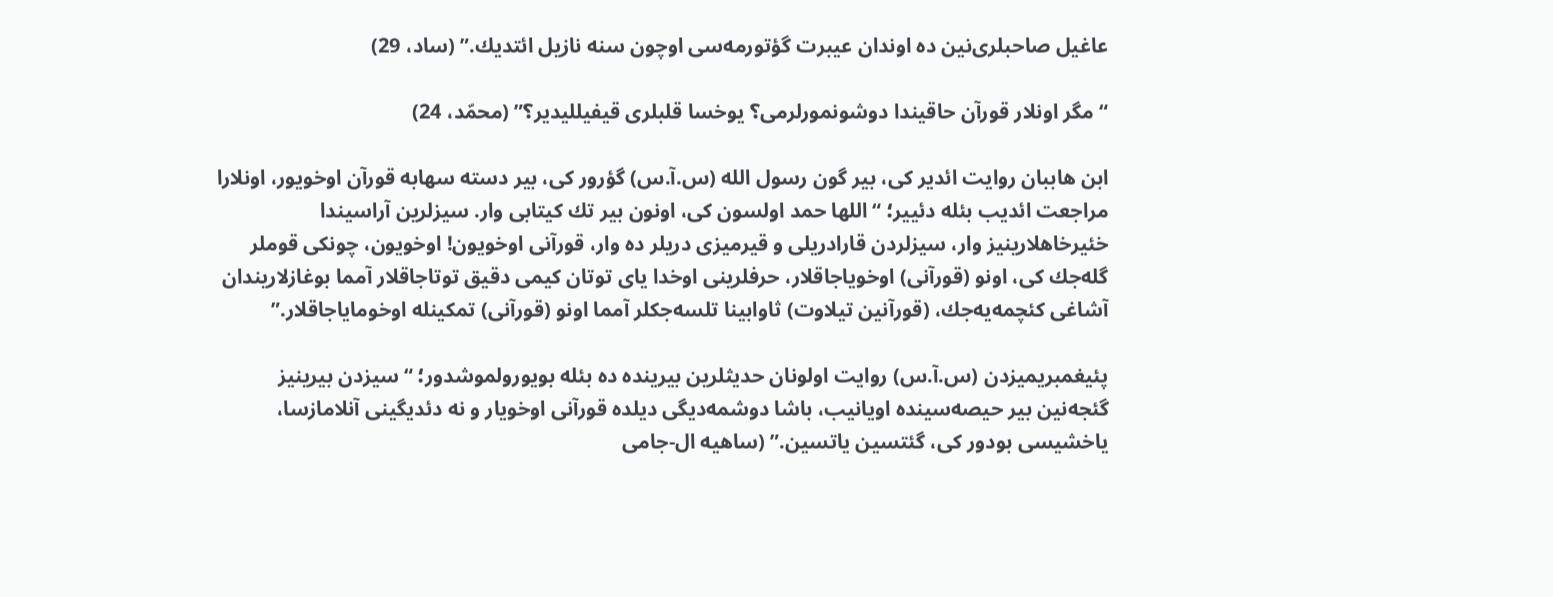عاغیل صاحبلری‌نین ده اوندان عیبرت گؤتورمه‌سی اوچون سنه نازیل ائتدیك.” (ساد، 29)

“مگر اونلار قورآن حاقیندا دوشونمورلرمی؟ یوخسا قلبلری قیفیللیدیر؟” (محمّد، 24)

ابن هاببان روایت ائدیر كی، بیر گون رسول الله (س.آ.س) گؤرور كی، بیر دسته سهابه قورآن اوخویور، اونلارا مراجعت ائدیب بئله دئییر؛ “اللها حمد اولسون كی، اونون بیر تك كیتابی وار. سیزلرین آراسیندا خئیرخاهلارینیز وار، سیزلردن قارادریلی و قیرمیزی دریلر ده وار، قورآنی اوخویون! اوخویون، چونكی قوملر گله‌جك كی، اونو (قورآنی) اوخویاجاقلار، حرفلرینی اوخدا یای توتان كیمی دقیق توتاجاقلار آمما بوغازلاریندان آشاغی كئچمه‌یه‌جك، (قورآنین تیلاوت) ثاوابینا تلسه‌جكلر آمما اونو (قورآنی) تمكینله اوخومایاجاقلار.”

پئیغمبریمیزدن (س.آ.س) روایت اولونان حدیثلرین بیرینده ده بئله بویورولموشدور؛ “سیزدن بیرینیز گئجه‌نین بیر حیصه‌‌سینده اویانیب، باشا دوشمه‌دیگی دیلده قورآنی اوخویار و نه دئدیگینی آنلامازسا، یاخشیسی بودور كی، گئتسین یاتسین.” (ساهیه ال-جامی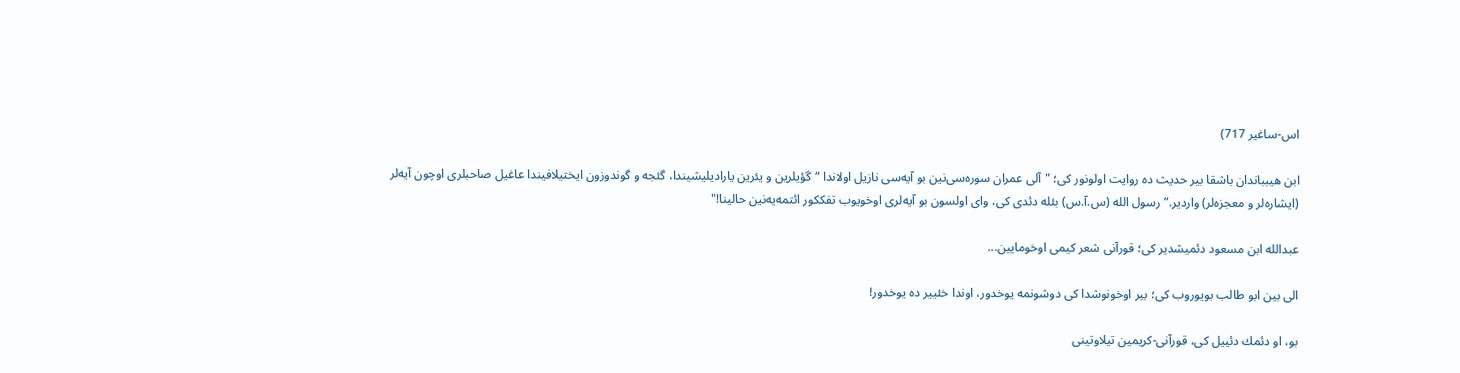اس-ساغیر 717)

ابن هیبباندان باشقا بیر حدیث ده روایت اولونور كی؛ "آلی عمران سوره‌سی‌نین بو آیه‌سی نازیل اولاندا “گؤیلرین و یئرین یارادیلیشیندا، گئجه و گوندوزون ایختیلافیندا عاغیل صاحبلری اوچون آیه‌لر (ایشاره‌لر و معجزه‌‌لر) واردیر.” رسول الله (س.آ.س) بئله دئدی كی، وای اولسون بو آیه‌لری اوخویوب تفككور ائتمه‌یه‌نین حالینا!"

عبدالله ابن مسعود دئمیشدیر كی؛ قورآنی شعر كیمی اوخومایین...

الی بین ابو طالب بویوروب كی؛ بیر اوخونوشدا كی دوشونمه یوخدور، اوندا خئییر ده یوخدور!

بو، او دئمك دئییل كی، قورآنی-كریمین تیلاوتینی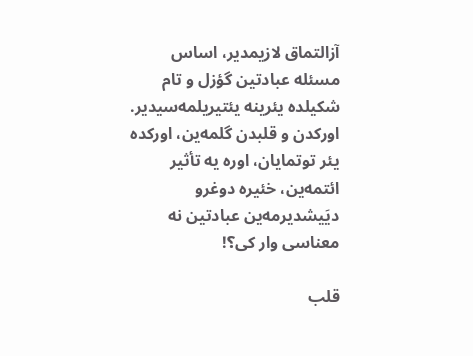آزالتماق لازیمدیر، اساس مسئله‌‌ عبادتین گؤزل و تام شكیلده یئرینه یئتیریلمه‌سیدیر. اوركدن و قلبدن گلمه‌ین، اوركده یئر توتمایان، اوره یه تأثیر ائتمه‌ین، خئیره دوغرو دیَیشدیرمه‌ین عبادتین نه معناسی وار كی؟!

قلب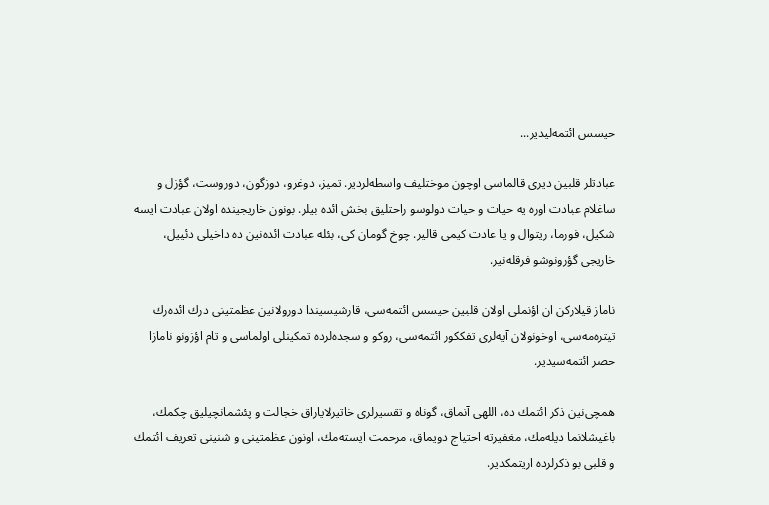حیسس ائتمه‌لیدیر...

عبادتلر قلبین دیری قالماسی اوچون موختلیف واسطه‌‌لردیر. تمیز، دوغرو، دوزگون، دوروست، گؤزل و ساغلام عبادت اوره یه حیات و حیات دولوسو راحتلیق بخش ائده بیلر. بونون خاریجینده اولان عبادت ایسه شكیل، فورما، ریتوال و یا عادت كیمی قالیر. چوخ گومان كی، بئله عبادت ائده‌نین ده داخیلی دئییل، خاریجی گؤرونوشو فرقله‌نیر.

ناماز قیلاركن ان اؤنملی اولان قلبین حیسس ائتمه‌سی، قارشیسیندا دورولانین عظمتینی درك ائده‌رك تیتره‌مه‌سی، اوخونولان آیه‌لری تفككور ائتمه‌سی، روكو و سجده‌لرده تمكینلی اولماسی و تام اؤزونو نامازا حصر ائتمه‌سیدیر.

همچی‌نین ذكر ائتمك ده، اللهی آنماق، گوناه و تقسیرلری خاتیرلایاراق خجالت و پئشمانچیلیق چكمك، باغیشلانما دیله‌مك، مغفیرته احتیاج دویماق، مرحمت ایسته‌مك، اونون عظمتینی و شنینی تعریف ائتمك و قلبی بو ذكرلرده اریتمكدیر.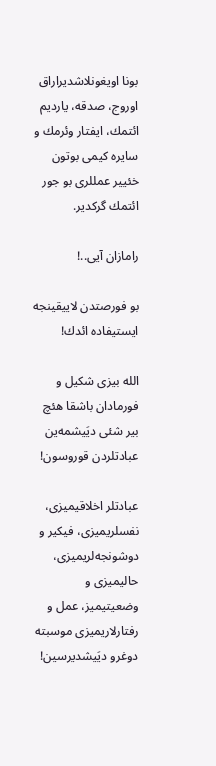بونا اویغونلاشدیراراق اوروج، صدقه‌‌، یاردیم ائتمك، ایفتار وئرمك و سایره كیمی بوتون خئییر عمللری بو جور ائتمك گركدیر.

رامازان آیی..!

بو فورصتدن لاییقینجه ایستیفاده ائدك!

الله بیزی شكیل و فورمادان باشقا هئچ بیر شئی دیَیشمه‌ین عبادتلردن قوروسون!

عبادتلر اخلاقیمیزی، نفسلریمیزی، فیكیر و دوشونجه‌لریمیزی، حالیمیزی و وضعیتیمیز، عمل و رفتارلاریمیزی موسبته دوغرو دیَیشدیرسین!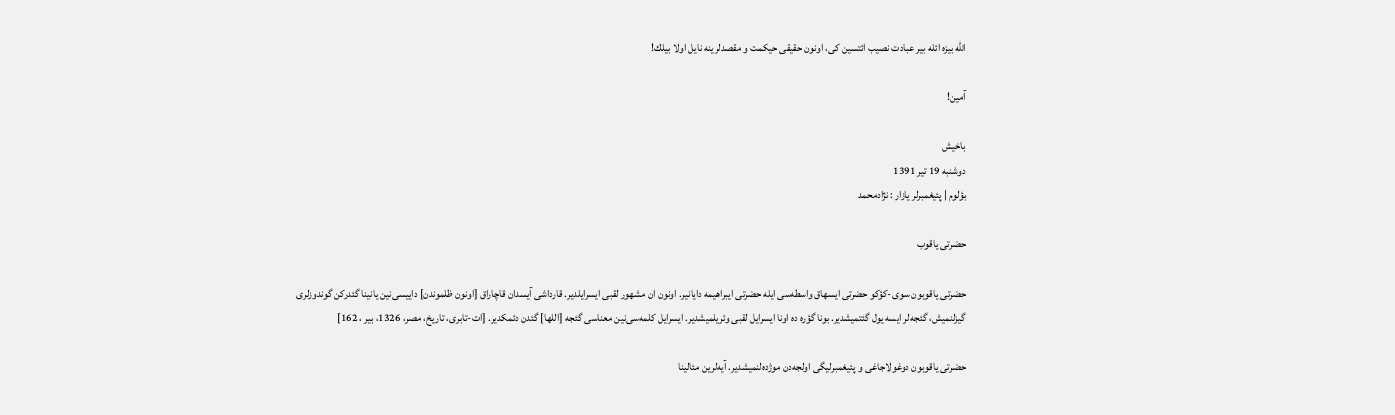الله بیزه ائله بیر عبادت نصیب ائتسین كی، اونون حقیقی حیكمت و مقصدلرینه نایل اولا بیلك!

آمین!

باخیش
دوشنبه 19 تیر 1391
بؤلوم | پئیغمبرلر یازار : نژادمحمد

حضرتی یاقوب

حضرتی یاقوبون سوی-كؤكو حضرتی ایسهاق واسطه‌‌سی ایله حضرتی ایبراهیمه دایانیر. اونون ان مشهور لقبی ایسرایلدیر. قارداشی آیسدان قاچاراق [اونون ظلموندن] داییسی‌نین یانینا گئدركن گوندوزلری گیزلنمیش، گئجه‌لر ایسه یول گئتمیشدیر. بونا گؤره ده اونا ایسرایل لقبی وئریلمیشدیر. ایسرایل كلمه‌سی‌نین معناسی گئجه [اللها] گئدن دئمكدیر. [ات-تابری، تاریخ، مصر، 1326، بیر ، 162]

حضرتی یاقوبون دوغولاجاغی و پئیغمبرلیگی اولجه‌دن موژده‌لنمیشدیر. آیه‌لرین مئالینا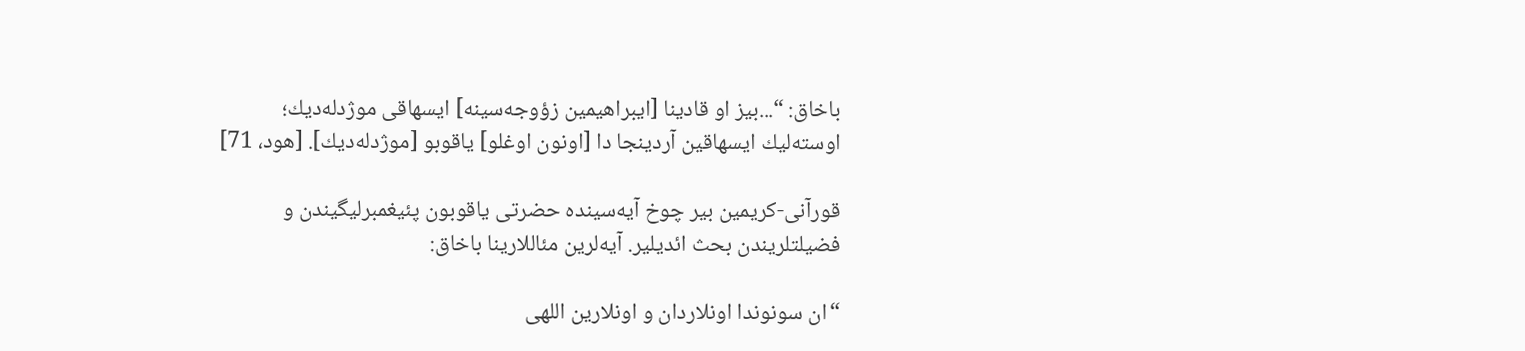باخاق: “...بیز او قادینا [ایبراهیمین زؤوجه‌سینه] ایسهاقی موژدله‌دیك؛ اوسته‌لیك ایسهاقین آردینجا دا [اونون اوغلو] یاقوبو [موژدله‌دیك]. [هود، 71]

قورآنی-كریمین بیر چوخ آیه‌سینده حضرتی یاقوبون پئیغمبرلیگیندن و فضیلتلریندن بحث ائدیلیر. آیه‌لرین مئاللارینا باخاق:

“ان سونوندا اونلاردان و اونلارین اللهی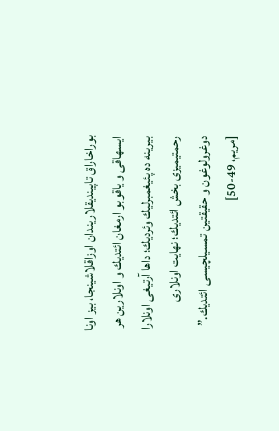بوراخاراق تاپیندیقلاریندان اوزاقلاشینجا، بیز اونا ایسهاقی و یاقوبو ارمغان ائتدیك و اونلارین هر بیرینه ده پئیغمبرلیك وئردیك؛ داها آرتیغی اونلارا رحمتیمیزی بخش ائتدیك؛ نهایت اونلاری دوغرولوغون و حقیقتین تمسیلچیسی ائتدیك.” [مریم، 49-50]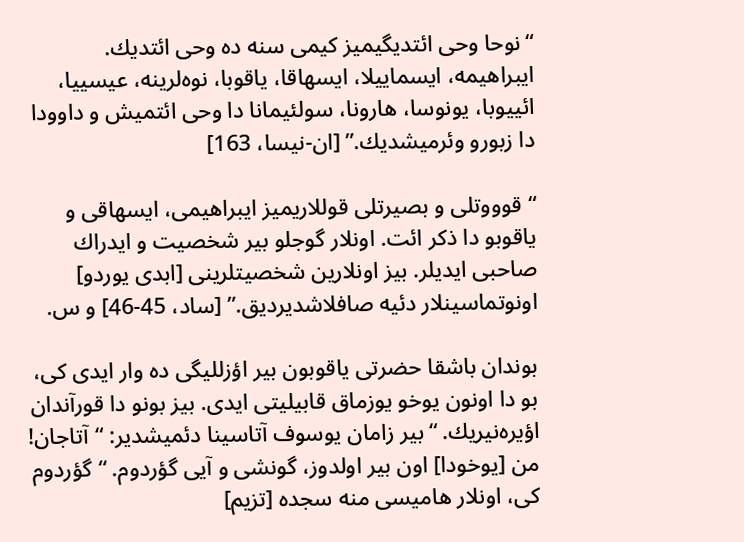“نوحا وحی ائتدیگیمیز كیمی سنه ده وحی ائتدیك. ایبراهیمه، ایسماییلا، ایسهاقا، یاقوبا، نوه‌لرینه، عیسییا، ائییوبا، یونوسا، هارونا، سولئیمانا دا وحی ائتمیش و داوودا دا زبورو وئرمیشدیك.” [ان-نیسا، 163]

“قوووتلی و بصیرتلی قوللاریمیز ایبراهیمی، ایسهاقی و یاقوبو دا ذكر ائت. اونلار گوجلو بیر شخصیت و ایدراك صاحبی ایدیلر. بیز اونلارین شخصیتلرینی [ابدی یوردو] اونوتماسینلار دئیه صافلاشدیردیق.” [ساد، 45-46] و س.

بوندان باشقا حضرتی یاقوبون بیر اؤزللیگی ده وار ایدی كی، بو دا اونون یوخو یوزماق قابیلیتی ایدی. بیز بونو دا قورآندان اؤیره‌نیریك. “بیر زامان یوسوف آتاسینا دئمیشدیر: “آتاجان! من [یوخودا] اون بیر اولدوز، گونشی و آیی گؤردوم. “گؤردوم كی، اونلار هامیسی منه سجده [تزیم]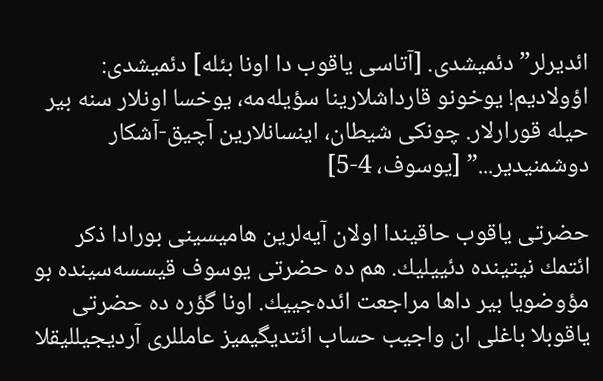ائدیرلر” دئمیشدی. [آتاسی یاقوب دا اونا بئله] دئمیشدی: اؤولادیم! یوخونو قارداشلارینا سؤیله‌مه، یوخسا اونلار سنه بیر حیله‌‌ قورارلار. چونكی شیطان، اینسانلارین آچیق-آشكار دوشمنیدیر...” [یوسوف، 4-5]

حضرتی یاقوب حاقیندا اولان آیه‌لرین هامیسینی بورادا ذكر ائتمك نیتینده دئییلیك. هم ده حضرتی یوسوف قیسسه‌سینده بو مؤوضویا بیر داها مراجعت ائده‌جییك. اونا گؤره ده حضرتی یاقوبلا باغلی ان واجیب حساب ائتدیگیمیز عامللری آردیجیللیقلا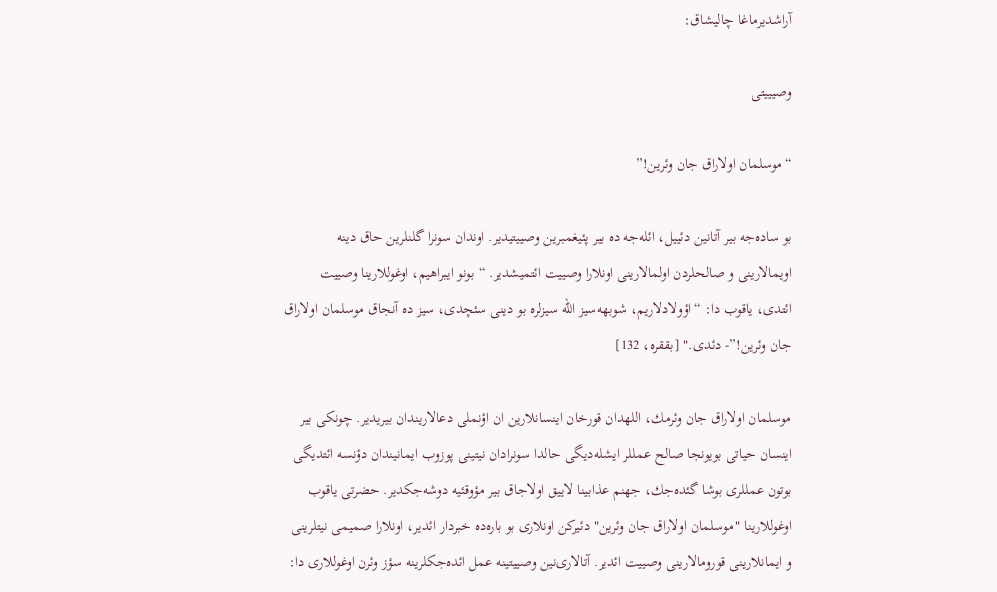آراشدیرماغا چالیشاق:

وصیییتی

“موسلمان اولاراق جان وئرین!”

بو ساده‌جه بیر آتانین دئییل، ائله‌جه ده بیر پئیغمبرین وصییتیدیر. اوندان سونرا گلنلرین حاق دینه اویمالارینی و صالحلردن اولمالارینی اونلارا وصییت ائتمیشدیر. “بونو ایبراهیم، اوغوللارینا وصییت ائتدی، یاقوب دا: “اؤولادلاریم، شوبهه‌سیز الله سیزلره بو دینی سئچدی، سیز ده آنجاق موسلمان اولاراق جان وئرین!”- دئدی." [بققره، 132]

موسلمان اولاراق جان وئرمك، اللهدان قورخان اینسانلارین ان اؤنملی دعالاریندان بیریدیر. چونكی بیر اینسان حیاتی بویونجا صالح عمللر ایشله‌دیگی حالدا سونرادان نیتینی پوزوب ایمانیندان دؤنسه ائتدیگی بوتون عمللری بوشا گئده‌جك، جهنم عذابینا لاییق اولاجاق بیر مؤوقئیه دوشه‌جكدیر. حضرتی یاقوب اوغوللارینا "موسلمان اولاراق جان وئرین" دئیركن اونلاری بو باره‌ده خبردار ائدیر، اونلارا صمیمی نیتلرینی و ایمانلارینی قورومالارینی وصییت ائدیر. آتالاری‌نین وصییتینه عمل ائده‌جكلرینه سؤز وئرن اوغوللاری دا: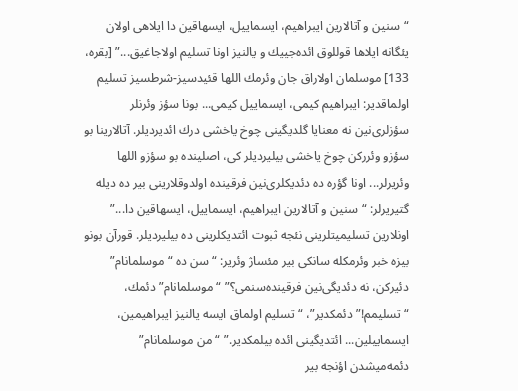“سنین و آتالارین ایبراهیم، ایسماییل، ایسهاقین دا ایلاهی اولان یئگانه ایلاها قوللوق ائده‌جییك و یالنیز اونا تسلیم اولاجاغیق...” [بقره، 133] موسلمان اولاراق جان وئرمك اللها قئیدسیز-شرطسیز تسلیم اولماقدیر: ایبراهیم كیمی، ایسماییل كیمی... بونا سؤز وئرنلر سؤزلری‌نین نه معنایا گلدیگینی چوخ یاخشی درك ائدیردیلر. آتالارینا بو سؤزو وئرركن چوخ یاخشی بیلیردیلر كی، اصلینده بو سؤزو اللها وئریرلر... اونا گؤره ده دئدیكلری‌نین فرقینده اولدوقلارینی بیر ده دیله گتیریرلر: “سنین و آتالارین ایبراهیم، ایسماییل، ایسهاقین دا...” اونلارین تسلیمیتلرینی نئجه ثبوت ائتدیكلرینی ده بیلیردیلر. قورآن بونو بیزه خبر وئرمكله سانكی بیر مئساژ وئریر: “سن ده “موسلمانام” دئیركن، نه دئدیگی‌نین فرقینده‌سنمی؟” “موسلمانام” دئمك، “تسلیمم!” دئمكدیر”، “تسلیم اولماق ایسه یالنیز ایبراهیمین، ایسماییلین... ائتدیگینی ائده بیلمكدیر.” “من موسلمانام” دئمه‌میشدن اؤنجه بیر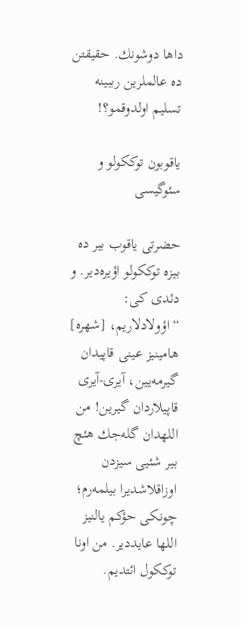داها دوشونك. حقیقتن ده عالملرین رببینه تسلیم اولدوقمو؟!

یاقوبون توككولو و سئوگیسی

حضرتی یاقوب بیر ده بیزه توككولو اؤیره‌دیر. و دئدی كی: “اؤولادلاریم، [شهره] هامینیز عینی قاپیدان گیرمه‌یین، آیری-آیری قاپیلاردان گیرین! من اللهدان گله‌جك هئچ بیر شئیی سیزدن اوزاقلاشدیرا بیلمه‌رم؛ چونكی حؤكم یالنیز اللها عایددیر. من اونا توككول ائتدیم.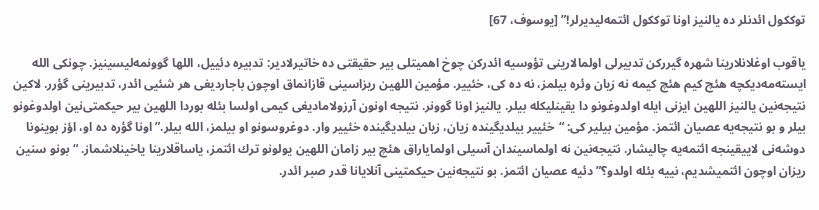توككول ائدنلر ده یالنیز اونا توككول ائتمه‌لیدیرلر!” [یوسوف، 67]

یاقوب اوغلانلارینا شهره گیرركن تدبیرلی اولمالارینی تؤوسیه ائدركن چوخ اهمیتلی بیر حقیقتی ده خاتیرلادیر: تدبیره دئییل، اللها گوونمه‌لیسینیز. چونكی الله ایسته‌مه‌دیكچه هئچ كیم هئچ كیمه نه زیان وئره بیلمز، نه ده كی، خئییر. مؤمین اللهین ریزاسینی قازانماق اوچون باجاردیغی هر شئیی ائدر، تدبیرینی گؤرر. لاكین نتیجه‌نین یالنیز اللهین ایزنی ایله اولدوغونو دا یقینلیكله بیلر. یالنیز اونا گوونر. نتیجه اونون آرزولامادیغی كیمی اولسا بئله بوردا اللهین بیر حیكمتی‌نین اولدوغونو بیلر و بو نتیجه‌یه عصیان ائتمز. مؤمین بیلیر كی: “خئییر بیلدیگینده زیان، زیان بیلدیگینده خئییر وار. دوغروسونو او بیلمز، الله بیلر.” اونا گؤره ده او، اؤز بوینونا دوشه‌نی لاییقینجه ائتمه‌یه چالیشار. نتیجه‌نین نه اولماسیندان آسیلی اولمایاراق هئچ بیر زامان اللهین یولونو ترك ائتمز، یاساقلارینا یاخینلاشماز. “بونو سنین ریزان اوچون ائتمیشدیم، نییه بئله اولدو؟” دئیه عصیان ائتمز. بو نتیجه‌نین حیكمتینی آنلایانا قدر صبر ائدر.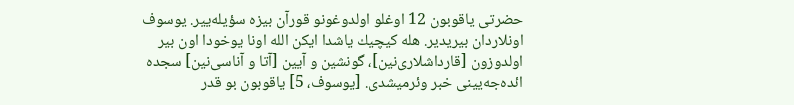حضرتی یاقوبون 12 اوغلو اولدوغونو قورآن بیزه سؤیله‌ییر. یوسوف اونلاردان بیریدیر. هله كیچیك یاشدا ایكن الله اونا یوخودا اون بیر اولدوزون [قارداشلاری‌نین]، گونشین و آیین [آتا و آناسی‌نین] سجده ائده‌جه‌یینی خبر وئرمیشدی. [یوسوف، 5] یاقوبون بو قدر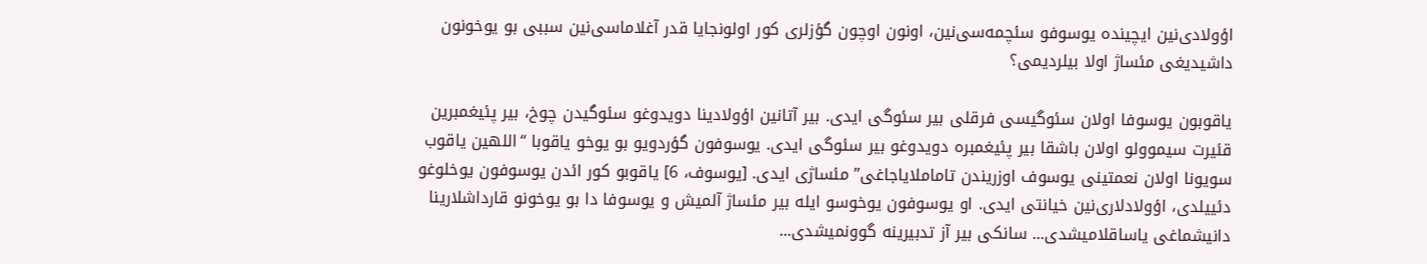اؤولادی‌نین ایچینده یوسوفو سئچمه‌سی‌نین، اونون اوچون گؤزلری كور اولونجایا قدر آغلاماسی‌نین سببی بو یوخونون داشیدیغی مئساژ اولا بیلردیمی؟

یاقوبون یوسوفا اولان سئوگیسی فرقلی بیر سئوگی ایدی. بیر آتانین اؤولادینا دویدوغو سئوگیدن چوخ، بیر پئیغمبرین قئیرت سیموولو اولان باشقا بیر پئیغمبره دویدوغو بیر سئوگی ایدی. یوسوفون گؤردویو بو یوخو یاقوبا “اللهین یاقوب سویونا اولان نعمتینی یوسوف اوزریندن تاماملایاجاغی” مئساژی ایدی. [یوسوف، 6] یاقوبو كور ائدن یوسوفون یوخلوغو دئییلدی، اؤولادلاری‌نین خیانتی ایدی. او یوسوفون یوخوسو ایله بیر مئساژ آلمیش و یوسوفا دا بو یوخونو قارداشلارینا دانیشماغی یاساقلامیشدی... سانكی بیر آز تدبیرینه گوونمیشدی...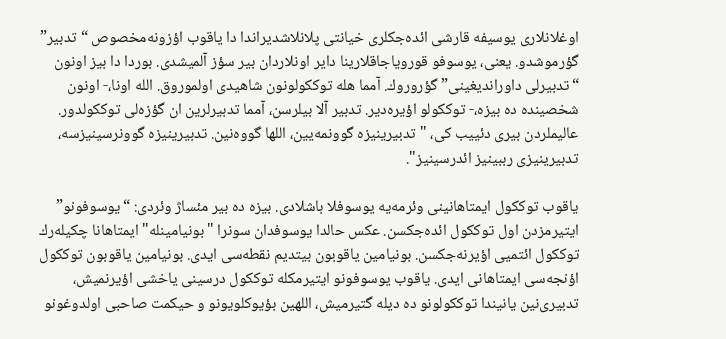اوغلانلاری یوسیفه قارشی ائده‌جكلری خیانتی پلانلاشدیراندا دا یاقوب اؤزونه‌مخصوص “تدبیر” گؤرموشدو. یعنی، یوسوفو قورویاجاقلارینا دایر اونلاردان بیر سؤز آلمیشدی. بوردا دا بیز اونون “تدبیرلی داوراندیغینی” گؤروروك. آمما هله توككولونون شاهیدی اولموروق. الله اونا،- اونون شخصینده ده بیزه،- توككولو اؤیره‌دیر. تدبیر آلا بیلرسن، آمما تدبیرلرین ان گؤزه‌لی توككولدور. عالیملردن بیری دئییب كی، "تدبیرینیزه گوونمه‌یین، اللها گووه‌نین. تدبیرینیزه گوونرسینیزسه، تدبیرینیزی رببینیز ائدرسینیز".

یاقوب توككول ایمتاهانینی وئرمه‌یه یوسوفلا باشلادی. بیزه ده بیر مئساژ وئردی: “یوسوفونو” ایتیرمزدن اول توككول ائده‌جكسن. عكس حالدا یوسوفدان سونرا "بونیامینله" ایمتاهانا چكیله‌رك توككول ائتمیی اؤیرنه‌جكسن. بونیامین یاقوبون بیتدیم نقطه‌‌سی ایدی. بونیامین یاقوبون توككول اؤنجه‌سی ایمتاهانی ایدی. یاقوب یوسوفونو ایتیرمكله توككول درسینی یاخشی اؤیرنمیش، تدبیری‌نین یانیندا توككولونو ده دیله گتیرمیش، اللهین بؤیوكلویونو و حیكمت صاحبی اولدوغونو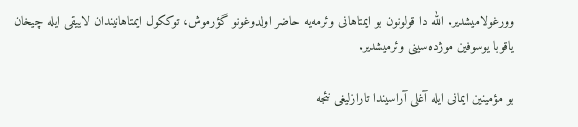وورغولامیشدیر. الله دا قولونون بو ایمتاهانی وئرمه‌یه حاضر اولدوغونو گؤرموش، توككول ایمتاهانیندان لاییقی ایله چیخان یاقوبا یوسوفین موژده‌سینی وئرمیشدیر.

بو مؤمینین ایمانی ایله آغلی آراسیندا تارازلیغی نئجه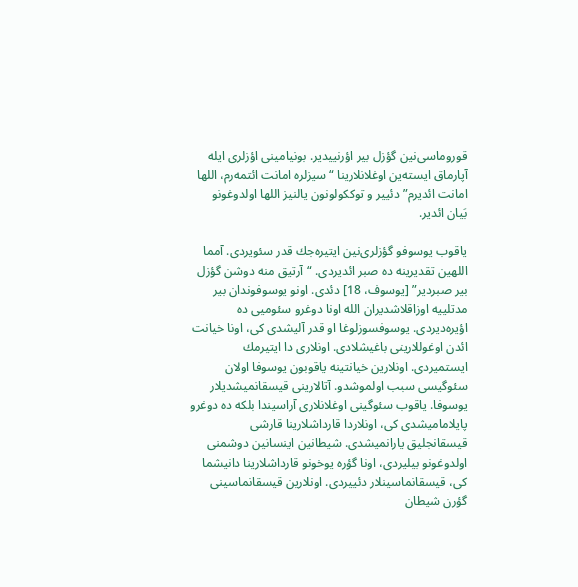قوروماسی‌نین گؤزل بیر اؤرنییدیر. بونیامینی اؤزلری ایله آپارماق ایسته‌ین اوغلانلارینا “سیزلره امانت ائتمه‌رم، اللها امانت ائدیرم” دئییر و توككولونون یالنیز اللها اولدوغونو بَیان ائدیر.

یاقوب یوسوفو گؤزلری‌نین ایتیره‌جك قدر سئویردی. آمما اللهین تقدیرینه ده صبر ائدیردی. “آرتیق منه دوشن گؤزل بیر صبردیر” [یوسوف، 18] دئدی. اونو یوسوفوندان بیر مدتلییه اوزاقلاشدیران الله اونا دوغرو سئومیی ده اؤیره‌دیردی. یوسوفسوزلوغا او قدر آلیشدی كی، اونا خیانت ائدن اوغوللارینی باغیشلادی. اونلاری دا ایتیرمك ایستمیردی. اونلارین خیانتینه یاقوبون یوسوفا اولان سئوگیسی سبب اولموشدو. آتالارینی قیسقانمیشدیلار یوسوفا. یاقوب سئوگینی اوغلانلاری آراسیندا بلكه ده دوغرو پایلامامیشدی كی، اونلاردا قارداشلارینا قارشی قیسقانجلیق یارانمیشدی. شیطانین اینسانین دوشمنی اولدوغونو بیلیردی، اونا گؤره یوخونو قارداشلارینا دانیشما كی، قیسقانماسینلار دئییردی. اونلارین قیسقانماسینی گؤرن شیطان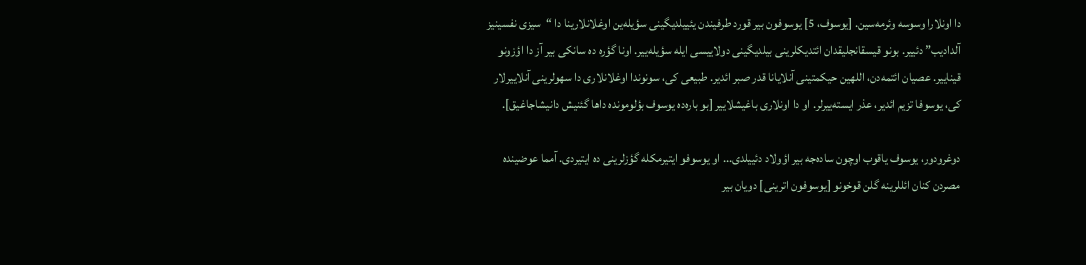دا اونلارا وسوسه وئرمه‌سین. [یوسوف، 5] یوسوفون بیر قورد طرفیندن یئییلدیگینی سؤیله‌ین اوغلانلارینا دا “سیزی نفسینیز آلدادیب” دئییر. بونو قیسقانجلیقدان ائتدیكلرینی بیلدیگینی دولاییسی ایله سؤیله‌ییر. اونا گؤره ده سانكی بیر آز دا اؤزونو قیناییر. عصیان ائتمه‌دن، اللهین حیكمتینی آنلایانا قدر صبر ائدیر. طبیعی كی، سونوندا اوغلانلاری دا سهولرینی آنلاییرلار كی، یوسوفا تزیم ائدیر، عذر ایسته‌ییرلر. او دا اونلاری باغیشلاییر [بو باره‌ده یوسوف بؤلومونده داها گئنیش دانیشاجاغیق].

دوغرودور، یوسوف یاقوب اوچون ساده‌جه بیر اؤولاد دئییلدی... او یوسوفو ایتیرمكله گؤزلرینی ده ایتیردی. آمما عوضینده مصردن كنان ائللرینه گلن قوخونو [یوسوفون اترینی] دویان بیر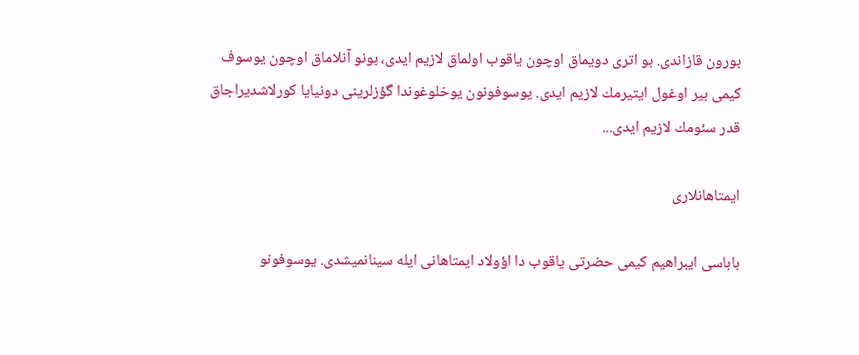بورون قازاندی. بو اتری دویماق اوچون یاقوب اولماق لازیم ایدی، بونو آنلاماق اوچون یوسوف كیمی بیر اوغول ایتیرمك لازیم ایدی. یوسوفونون یوخلوغوندا گؤزلرینی دونیایا كورلاشدیراجاق قدر سئومك لازیم ایدی...

ایمتاهانلاری

باباسی ایبراهیم كیمی حضرتی یاقوب دا اؤولاد ایمتاهانی ایله سینانمیشدی. یوسوفونو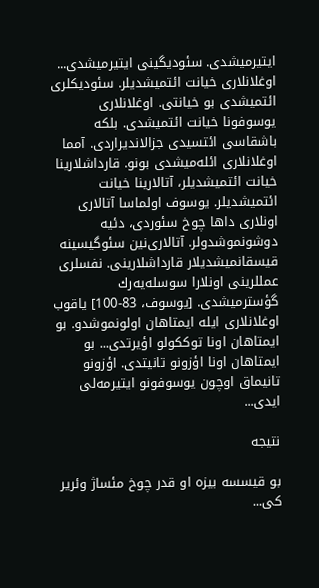ایتیرمیشدی. سئودیگینی ایتیرمیشدی... اوغلانلاری خیانت ائتمیشدیلر. سئودیكلری ائتمیشدی بو خیانتی. اوغلانلاری یوسوفونا خیانت ائتمیشدی. بلكه باشقاسی ائتسیدی جزالاندیراردی. آمما اوغلانلاری ائله‌میشدی بونو. قارداشلارینا خیانت ائتمیشدیلر، آتالارینا خیانت ائتمیشدیلر. یوسوف اولماسا آتالاری اونلاری داها چوخ سئوردی، دئیه دوشونموشدولر. آتالاری‌نین سئوگیسینه قیسقانمیشدیلار قارداشلارینی. نفسلری عمللرینی اونلارا سوسله‌یه‌رك گؤسترمیشدی. [یوسوف، 83-100] یاقوب اوغلانلاری ایله ایمتاهان اولونموشدو. بو ایمتاهان اونا توككولو اؤیرتدی... بو ایمتاهان اونا اؤزونو تانیتدی. اؤزونو تانیماق اوچون یوسوفونو ایتیرمه‌لی ایدی...

نتیجه

بو قیسسه بیزه او قدر چوخ مئساژ وئریر كی...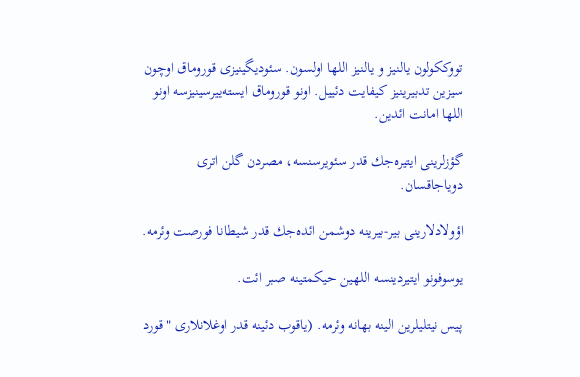تووككولون یالنیز و یالنیز اللها اولسون. سئودیگینیزی قوروماق اوچون سیزین تدبیرینیز كیفایت دئییل. اونو قوروماق ایسته‌ییرسینیزسه اونو اللها امانت ائدین.

گؤزلرینی ایتیره‌جك قدر سئویرسنسه، مصردن گلن اتری دویاجاقسان.

اؤولادلارینی بیر-بیرینه دوشمن ائده‌جك قدر شیطانا فورصت وئرمه.

یوسوفونو ایتیردینسه اللهین حیكمتینه صبر ائت.

پیس نیتلیلرین الینه بهانه وئرمه. (یاقوب دئینه قدر اوغلانلاری "قورد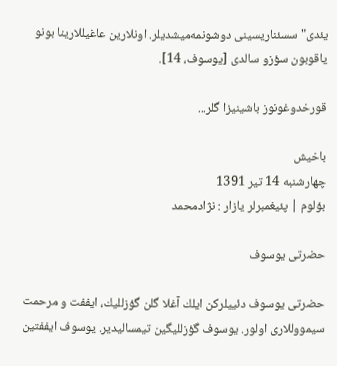یئدی" سسئناریسینی دوشونمه‌میشدیلر. اونلارین عاغیللارینا بونو یاقوبون سؤزو سالدی [یوسوف، 14].

قورخدوغونوز باشینیزا گلر...

باخیش
چهارشنبه 14 تیر 1391
بؤلوم | پئیغمبرلر یازار : نژادمحمد

حضرتی یوسوف

حضرتی یوسوف دئییلركن ایلك آغلا گلن گؤزللیك، ایففت و مرحمت سیمووللاری اولور. یوسوف گؤزللیگین تیمسالیدیر. یوسوف ایففتین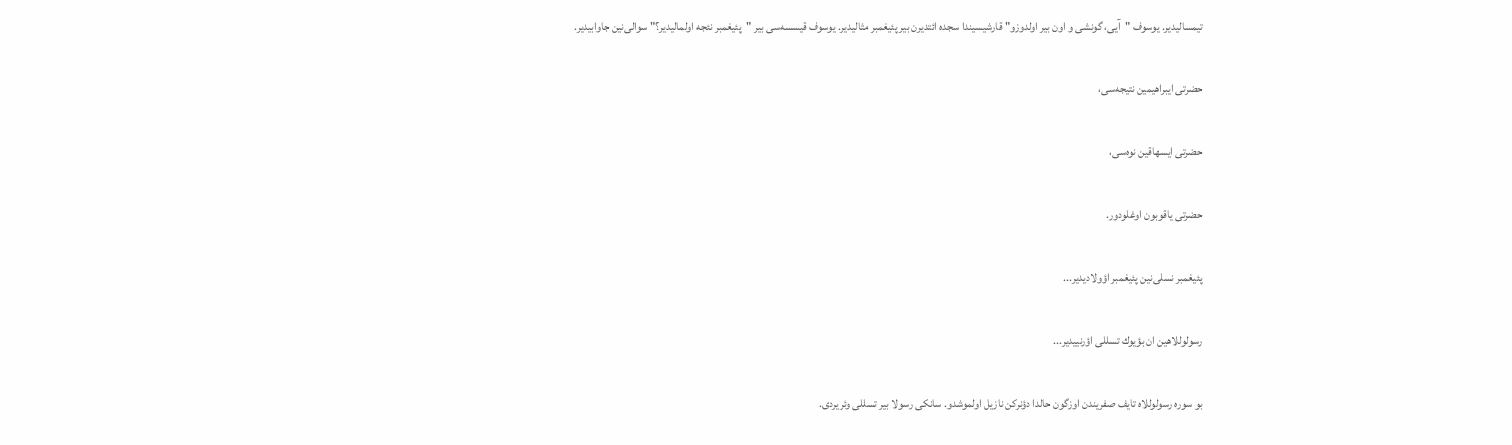تیمسالیدیر. یوسوف "آیی، گونشی و اون بیر اولدوزو" قارشیسیندا سجده ائتدیرن بیر پئیغمبر مثالیدیر. یوسوف قیسسه‌سی بیر "پئیغمبر نئجه اولمالیدیر؟" سوالی‌نین جاوابیدیر.

حضرتی ایبراهیمین نتیجه‌سی،

حضرتی ایسهاقین نوه‌سی،

حضرتی یاقوبون اوغلودور.

پئیغمبر نسلی‌نین پئیغمبر اؤولادیدیر...

رسولوللاهین ان بؤیوك تسللی اؤرنییدیر...

بو سوره رسولوللاه تایف صفریندن اوزگون حالدا دؤنركن نازیل اولموشدو. سانكی رسولا بیر تسللی وئریردی.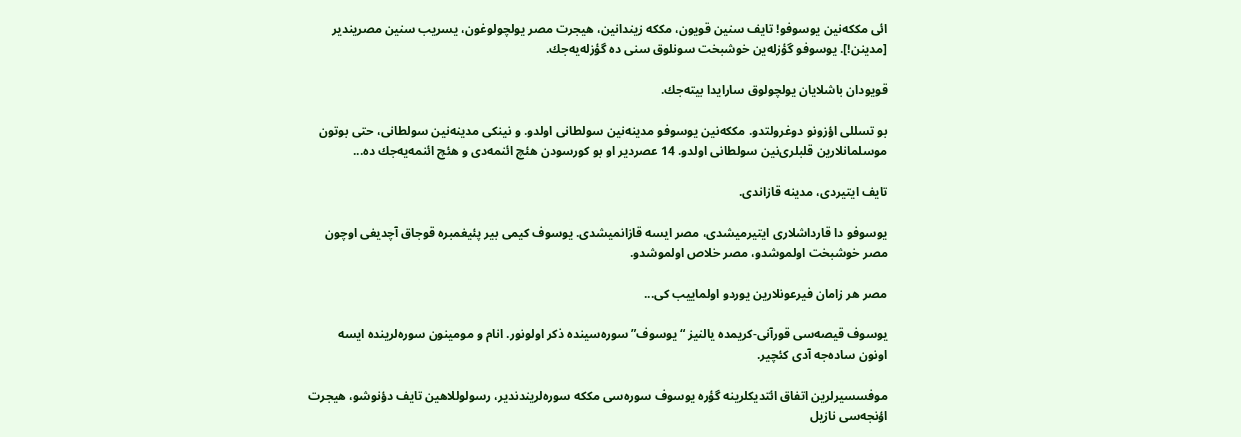ائی مككه‌نین یوسوفو! تایف سنین قویون، مككه زیندانین، هیجرت مصر یولچولوغون، یسریب سنین مصریندیر [مدینن!]. یوسوفو گؤزله‌ین خوشبخت سونلوق سنی ده گؤزله‌یه‌جك.

قویودان باشلایان یولچولوق سارایدا بیته‌جك.

بو تسللی اؤزونو دوغرولتدو. مككه‌نین یوسوفو مدینه‌نین سولطانی اولدو. و نینكی مدینه‌نین سولطانی، حتی بوتون موسلمانلارین قلبلری‌نین سولطانی اولدو. 14 عصردیر او بو كورسودن هئچ ائنمه‌دی و هئچ ائنمه‌یه‌جك ده...

تایف ایتیردی، مدینه قازاندی.

یوسوفو دا قارداشلاری ایتیرمیشدی، مصر ایسه قازانمیشدی. یوسوف كیمی بیر پئیغمبره قوجاق آچدیغی اوچون مصر خوشبخت اولموشدو، مصر خلاص اولموشدو.

مصر هر زامان فیرعونلارین یوردو اولماییب كی...

یوسوف قیصه‌سی قورآنی-كریمده یالنیز “یوسوف” سوره‌سینده ذكر اولونور. انام و مومینون سوره‌لرینده ایسه اونون ساده‌جه آدی كئچیر.

موفسسیرلرین اتفاق ائتدیكلرینه گؤره یوسوف سوره‌سی مككه سوره‌لریندندیر، رسولوللاهین تایف دؤنوشو، هیجرت اؤنجه‌سی نازیل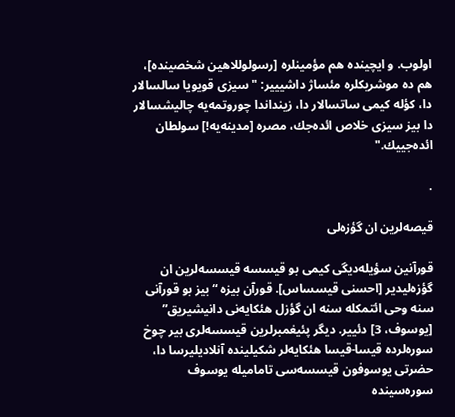اولوب. و ایچینده هم مؤمینلره [رسولوللاهین شخصینده]، هم ده موشریكلره مئساژ داشیییر: "سیزی قویویا سالسالار دا، كؤله كیمی ساتسالار دا، زینداندا چوروتمه‌یه چالیشسالار دا بیز سیزی خلاص ائده‌جك، مصره [مدینه‌یه!] سولطان ائده‌جییك."

.

قیصه‌لرین ان گؤزه‌لی

قورآنین سؤیله‌دیگی كیمی بو قیسسه قیسسه‌لرین ان گؤزه‌لیدیر [احسنی قیسساس]. قورآن بیزه “بیز بو قورآنی سنه وحی ائتمكله سنه ان گؤزل هئكایه‌نی دانیشیریق” [یوسوف، 3] دئییر. دیگر پئیغمبرلرین قیسسه‌لری بیر چوخ سوره‌لرده قیسا-قیسا هئكایه‌لر شكیلینده آنلادیلیرسا دا، حضرتی یوسوفون قیسسه‌سی تامامیله یوسوف سوره‌سینده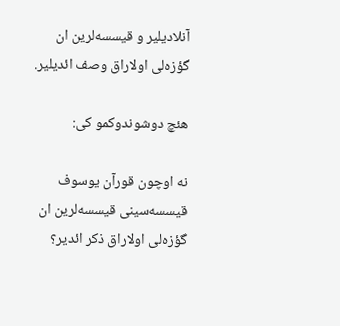آنلادیلیر و قیسسه‌لرین ان گؤزه‌لی اولاراق وصف ائدیلیر.

هئچ دوشوندوكمو كی:

نه اوچون قورآن یوسوف قیسسه‌سینی قیسسه‌لرین ان گؤزه‌لی اولاراق ذكر ائدیر؟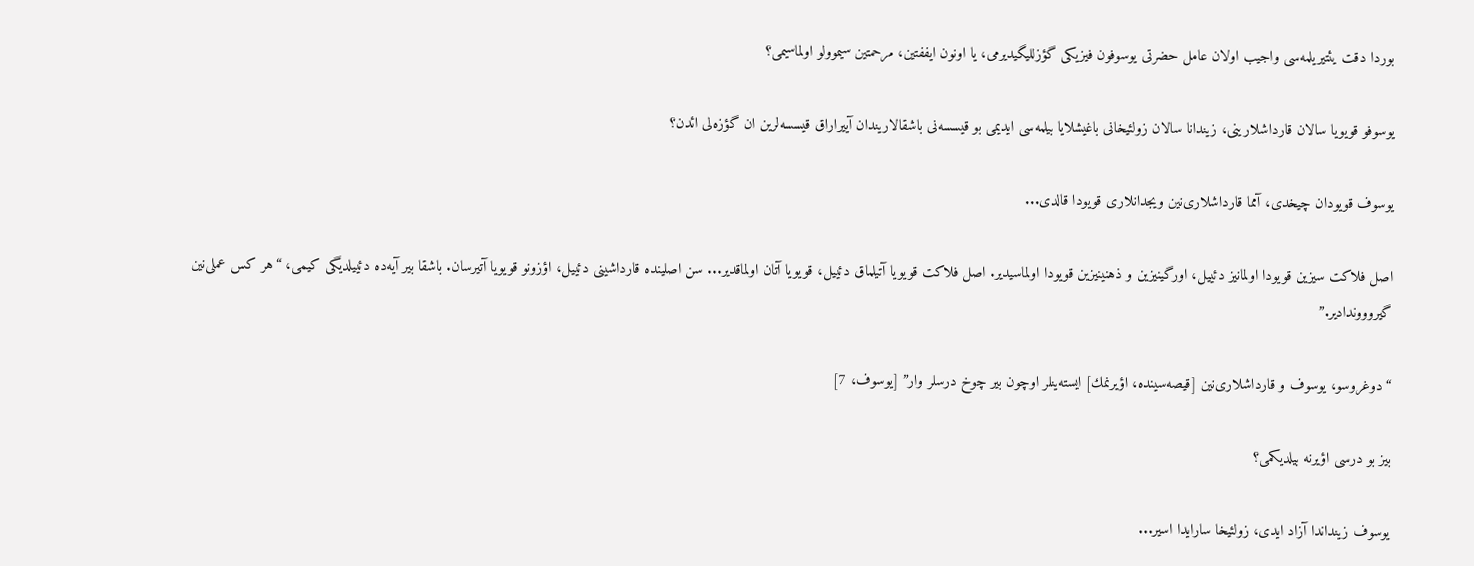بوردا دقت یئتیریلمه‌سی واجیب اولان عامل حضرتی یوسوفون فیزیكی گؤزللیگیدیرمی، یا اونون ایففتین، مرحمتین سیموولو اولماسیمی؟

یوسوفو قویویا سالان قارداشلارینی، زیندانا سالان زولئیخانی باغیشلایا بیلمه‌سی ایدیمی بو قیسسه‌نی باشقالاریندان آییراراق قیسسه‌لرین ان گؤزه‌لی ائدن؟

یوسوف قویودان چیخدی، آمما قارداشلاری‌نین ویجدانلاری قویودا قالدی...

اصل فلاكت سیزین قویودا اولمانیز دئییل، اورگینیزین و ذهنینیزین قویودا اولماسیدیر. اصل فلاكت قویویا آتیلماق دئییل، قویویا آتان اولماقدیر... سن اصلینده قارداشینی دئییل، اؤزونو قویویا آتیرسان. باشقا بیر آیه‌ده دئییلدیگی كیمی، “هر كس عملی‌نین گیروووندادیر.”

“دوغروسو، یوسوف و قارداشلاری‌نین [قیصه‌سینده، اؤیرنمك] ایسته‌ینلر اوچون بیر چوخ درسلر وار” [یوسوف، 7]

بیز بو درسی اؤیرنه بیلدیكمی؟

یوسوف زینداندا آزاد ایدی، زولئیخا سارایدا اسیر...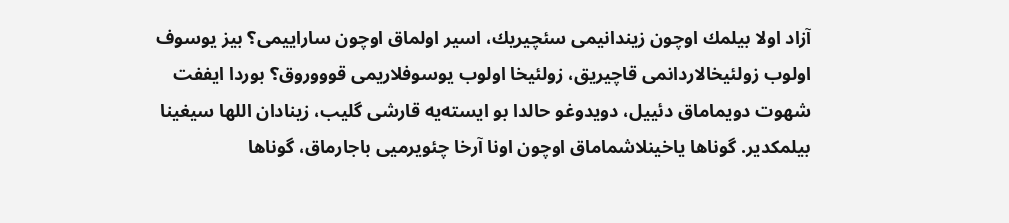آزاد اولا بیلمك اوچون زیندانیمی سئچیریك، اسیر اولماق اوچون ساراییمی؟ بیز یوسوف اولوب زولئیخالاردانمی قاچیریق، زولئیخا اولوب یوسوفلاریمی قوووروق؟ بوردا ایففت شهوت دویماماق دئییل، دویدوغو حالدا بو ایسته‌یه قارشی گلیب، زینادان اللها سیغینا بیلمكدیر. گوناها یاخینلاشماماق اوچون اونا آرخا چئویرمیی باجارماق، گوناها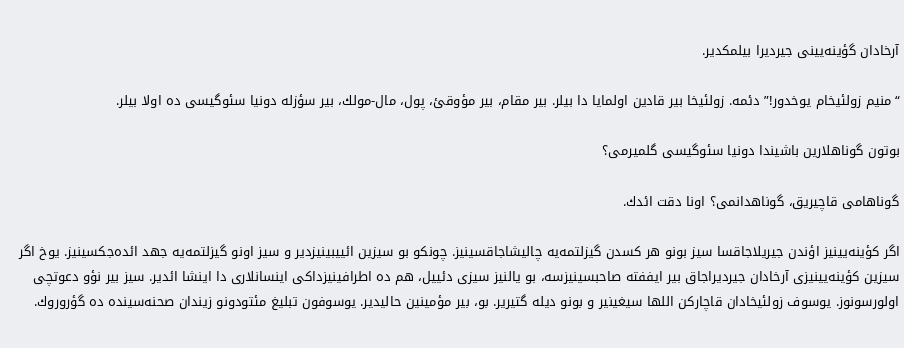آرخادان گؤینه‌یینی جیردیرا بیلمكدیر.

“منیم زولئیخام یوخدور!” دئمه. زولئیخا بیر قادین اولمایا دا بیلر. بیر مقام، بیر مؤوقئ، پول، مال-مولك، بیر سؤزله دونیا سئوگیسی ده اولا بیلر.

بوتون گوناهلارین باشیندا دونیا سئوگیسی گلمیرمی؟

گوناهامی قاچیریق، گوناهدانمی؟ اونا دقت ائدك.

اگر كؤینه‌یینیز اؤندن جیریلاجاقسا سیز بونو هر كسدن گیزلتمه‌یه چالیشاجاقسینیز. چونكو بو سیزین ائییبینیزدیر و سیز اونو گیزلتمه‌یه جهد ائده‌جكسینیز. یوخ اگر سیزین كؤینه‌یینیزی آرخادان جیردیراجاق بیر ایففته صاحبسینیزسه، بو یالنیز سیزی دئییل، هم ده اطرافینیزداكی اینسانلاری دا اینشا ائدیر. سیز بیر نؤو دعوتچی اولورسونوز. یوسوف زولئیخادان قاچاركن اللها سیغینیر و بونو دیله گتیریر. بو، بیر مؤمینین حالیدیر. یوسوفون تبلیغ مئتودونو زیندان صحنه‌‌سینده ده گؤروروك.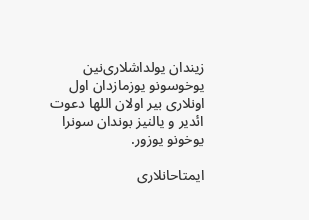زیندان یولداشلاری‌نین یوخوسونو یوزمازدان اول اونلاری بیر اولان اللها دعوت ائدیر و یالنیز بوندان سونرا یوخونو یوزور.

ایمتاحانلاری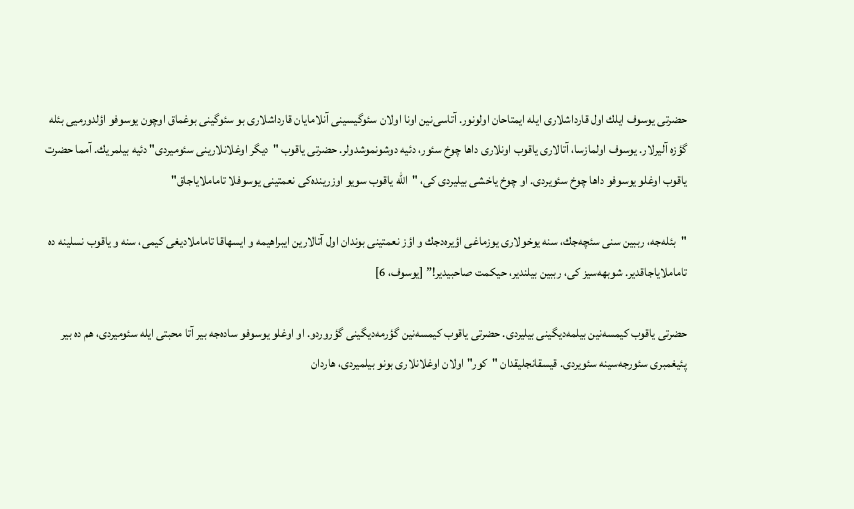حضرتی یوسوف ایلك اول قارداشلاری ایله ایمتاحان اولونور. آتاسی‌نین اونا اولان سئوگیسینی آنلامایان قارداشلاری بو سئوگینی بوغماق اوچون یوسوفو اؤلدورمیی بئله گؤزه آلیرلار. یوسوف اولمازسا، آتالاری یاقوب اونلاری داها چوخ سئور، دئیه دوشونموشدولر. حضرتی یاقوب "دیگر اوغلانلارینی سئومیردی" دئیه بیلمریك. آمما حضرت یاقوب اوغلو یوسوفو داها چوخ سئویردی. او چوخ یاخشی بیلیردی كی، "الله یاقوب سویو اوزرینده‌كی نعمتینی یوسوفلا تاماملایاجاق"

"بئله‌جه، رببین سنی سئچه‌جك، سنه یوخولاری یوزماغی اؤیره‌دجك و اؤز نعمتینی بوندان اول آتالارین ایبراهیمه و ایسهاقا تاماملادیغی كیمی، سنه و یاقوب نسلینه ده تاماملایاجاقدیر. شوبهه‌سیز كی، رببین بیلندیر، حیكمت صاحبیدیر!” [یوسوف، 6]

حضرتی یاقوب كیمسه‌نین بیلمه‌دیگینی بیلیردی. حضرتی یاقوب كیمسه‌نین گؤرمه‌دیگینی گؤروردو. او اوغلو یوسوفو ساده‌جه بیر آتا محبتی ایله سئومیردی، هم ده بیر پئیغمبری سئورجه‌سینه سئویردی. قیسقانجلیقدان "كور" اولان اوغلانلاری بونو بیلمیردی، هاردان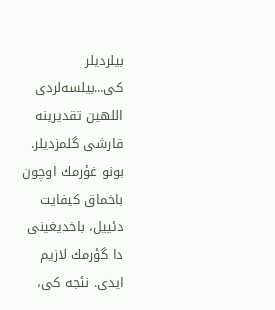بیلردیلر كی...بیلسه‌لردی اللهین تقدیرینه قارشی گلمزدیلر. بونو غؤرمك اوچون باخماق كیفایت دئییل، باخدیغینی دا گؤرمك لازیم ایدی. نئجه كی،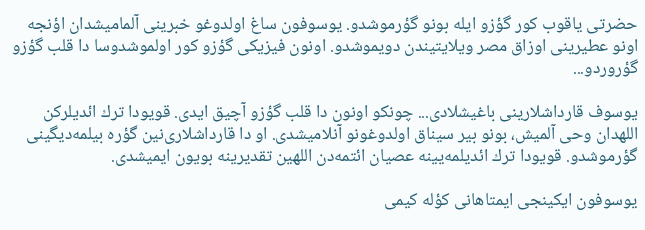حضرتی یاقوب كور گؤزو ایله بونو گؤرموشدو. یوسوفون ساغ اولدوغو خبرینی آلمامیشدان اؤنجه اونو عطیرینی اوزاق مصر ویلایتیندن دویموشدو. اونون فیزیكی گؤزو كور اولموشدوسا دا قلب گؤزو گؤروردو...

یوسوف قارداشلارینی باغیشلادی... چونكو اونون دا قلب گؤزو آچیق ایدی. قویودا ترك ائدیلركن اللهدان وحی آلمیش، بونو بیر سیناق اولدوغونو آنلامیشدی. او دا قارداشلاری‌نین گؤره بیلمه‌دیگینی گؤرموشدو. قویودا ترك ائدیلمه‌یینه عصیان ائتمه‌دن اللهین تقدیرینه بویون ایمیشدی.

یوسوفون ایكینجی ایمتاهانی كؤله كیمی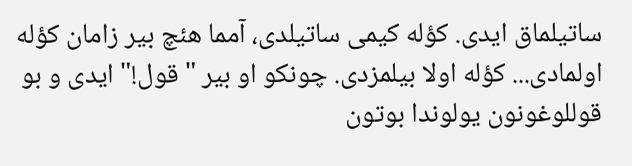ساتیلماق ایدی. كؤله كیمی ساتیلدی، آمما هئچ بیر زامان كؤله اولمادی... كؤله اولا بیلمزدی. چونكو او بیر "قول!" ایدی و بو قوللوغونون یولوندا بوتون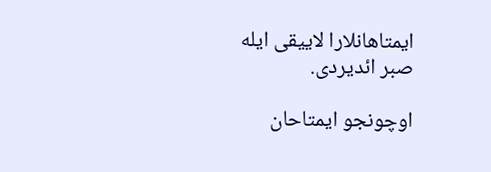ایمتاهانلارا لاییقی ایله صبر ائدیردی.

اوچونجو ایمتاحان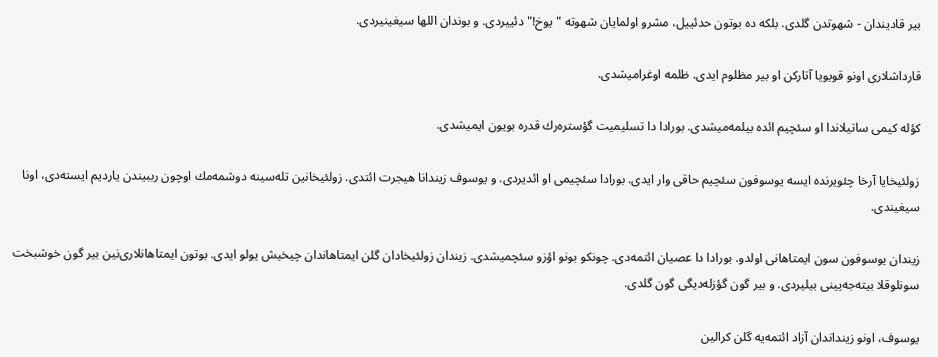بیر قادیندان - شهوتدن گلدی. بلكه ده بوتون حدئییل، مشرو اولمایان شهوته "یوخ!" دئییردی. و بوندان اللها سیغینیردی.

قارداشلاری اونو قویویا آتاركن او بیر مظلوم ایدی. ظلمه اوغرامیشدی.

كؤله كیمی ساتیلاندا او سئچیم ائده بیلمه‌میشدی. بورادا دا تسلیمیت گؤستره‌رك قدره بویون ایمیشدی.

زولئیخایا آرخا چئویرنده ایسه یوسوفون سئچیم حاقی وار ایدی. بورادا سئچیمی او ائدیردی. و یوسوف زیندانا هیجرت ائتدی. زولئیخانین تله‌سینه دوشمه‌مك اوچون رببیندن یاردیم ایسته‌دی، اونا سیغیندی.

زیندان یوسوفون سون ایمتاهانی اولدو. بورادا دا عصیان ائتمه‌دی. چونكو بونو اؤزو سئچمیشدی. زیندان زولئیخادان گلن ایمتاهاندان چیخیش یولو ایدی. بوتون ایمتاهانلاری‌نین بیر گون خوشبخت سونلوقلا بیته‌جه‌یینی بیلیردی. و بیر گون گؤزله‌دیگی گون گلدی.

یوسوف، اونو زینداندان آزاد ائتمه‌یه گلن كرالین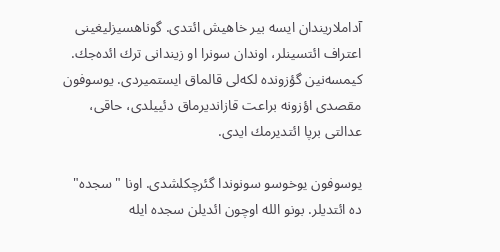آداملاریندان ایسه بیر خاهیش ائتدی. گوناهسیزلیغینی اعتراف ائتسینلر، اوندان سونرا او زیندانی ترك ائده‌جك. كیمسه‌نین گؤزونده لكه‌لی قالماق ایستمیردی. یوسوفون مقصدی اؤزونه براعت قازاندیرماق دئییلدی، حاقی، عدالتی برپا ائتدیرمك ایدی.

یوسوفون یوخوسو سونوندا گئرچكلشدی. اونا "سجده" ده ائتدیلر. بونو الله اوچون ائدیلن سجده ایله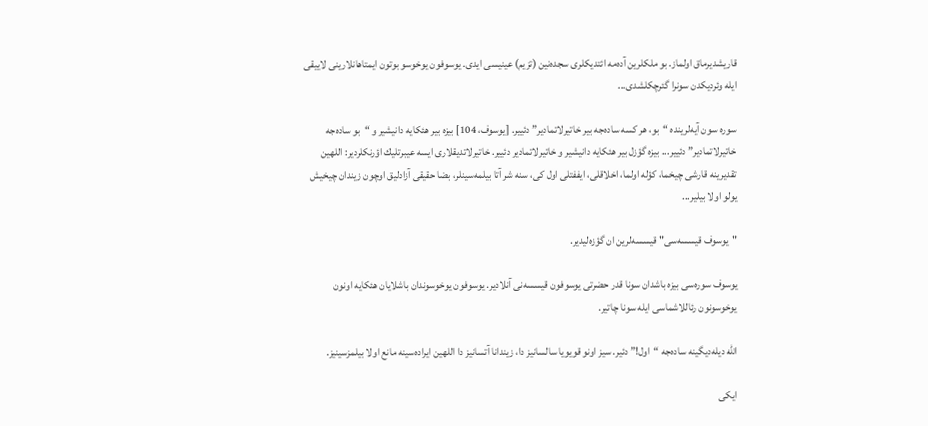قاریشدیرماق اولماز. بو ملكلرین آده‌مه ائتدیكلری سجده‌نین (تزیم) عینیسی ایدی. یوسوفون یوخوسو بوتون ایمتاهانلارینی لاییقی ایله وئردیكدن سونرا گئرچكلشدی...

سوره سون آیه‌لرینده “بو، هر كسه ساده‌جه بیر خاتیرلاتمادیر” دئییر. [یوسوف، 104] بیزه بیر هئكایه دانیشیر و “بو ساده‌جه خاتیرلاتمادیر” دئییر... بیزه گؤزل بیر هئكایه دانیشیر و خاتیرلاتمادیر دئییر. خاتیرلاتدیقلاری ایسه عیبرتلیك اؤرنكلردیر: اللهین تقدیرینه قارشی چیخما، كؤله اولما، اخلاقلی، ایففتلی اول كی، سنه شر آتا بیلمه‌سینلر، بضا حقیقی آزادلیق اوچون زیندان چیخیش یولو اولا بیلیر...

"یوسوف قیسسه‌سی" قیسسه‌لرین ان گؤزه‌لیدیر.

یوسوف سوره‌سی بیزه باشدان سونا قدر حضرتی یوسوفون قیسسه‌نی آنلادیر. یوسوفون یوخوسوندان باشلایان هئكایه اونون یوخوسونون رئاللاشماسی ایله سونا چاتیر.

الله دیله‌دیگینه ساده‌جه “اول!” دئیر. سیز اونو قویویا سالسانیز دا، زیندانا آتسانیز دا اللهین ایراده‌سینه مانع اولا بیلمزسینیز.

ایكی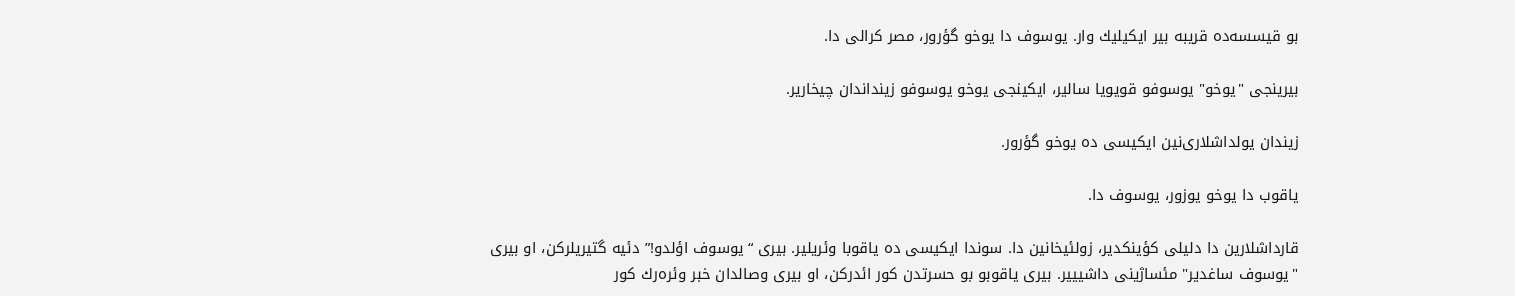بو قیسسه‌ده قریبه بیر ایكیلیك وار. یوسوف دا یوخو گؤرور، مصر كرالی دا.

بیرینجی "یوخو" یوسوفو قویویا سالیر، ایكینجی یوخو یوسوفو زینداندان چیخاریر.

زیندان یولداشلاری‌نین ایكیسی ده یوخو گؤرور.

یاقوب دا یوخو یوزور، یوسوف دا.

قارداشلارین دا دلیلی كؤینكدیر، زولئیخانین دا. سوندا ایكیسی ده یاقوبا وئریلیر. بیری “یوسوف اؤلدو!” دئیه گتیریلركن، او بیری "یوسوف ساغدیر" مئساژینی داشیییر. بیری یاقوبو بو حسرتدن كور ائدركن، او بیری وصالدان خبر وئره‌رك كور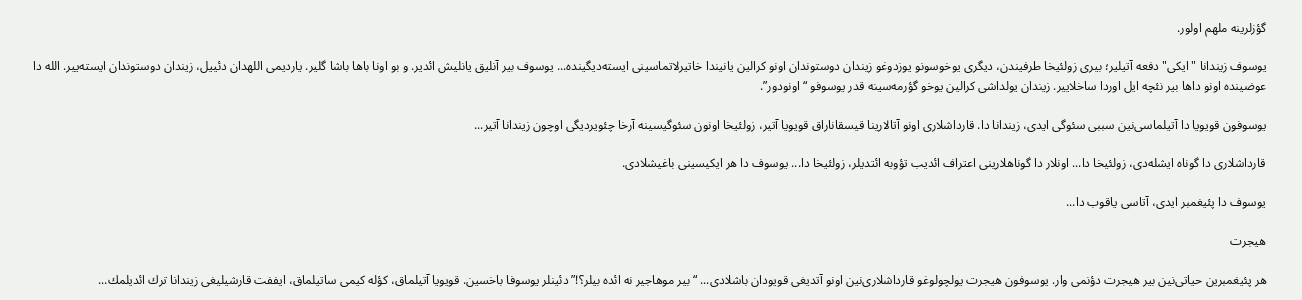گؤزلرینه ملهم اولور.

یوسوف زیندانا "ایكی" دفعه‌‌ آتیلیر؛ بیری زولئیخا طرفیندن، دیگری یوخوسونو یوزدوغو زیندان دوستوندان اونو كرالین یانیندا خاتیرلاتماسینی ایسته‌دیگینده... یوسوف بیر آنلیق یانلیش ائدیر. و بو اونا باها باشا گلیر. یاردیمی اللهدان دئییل، زیندان دوستوندان ایسته‌ییر. الله دا عوضینده اونو داها بیر نئچه ایل اوردا ساخلاییر. زیندان یولداشی كرالین یوخو گؤرمه‌سینه قدر یوسوفو “اونودور”.

یوسوفون قویویا دا آتیلماسی‌نین سببی سئوگی ایدی، زیندانا دا. قارداشلاری اونو آتالارینا قیسقاناراق قویویا آتیر، زولئیخا اونون سئوگیسینه آرخا چئویردیگی اوچون زیندانا آتیر...

قارداشلاری دا گوناه ایشله‌دی، زولئیخا دا... اونلار دا گوناهلارینی اعتراف ائدیب تؤوبه ائتدیلر، زولئیخا دا... یوسوف دا هر ایكیسینی باغیشلادی.

یوسوف دا پئیغمبر ایدی، آتاسی یاقوب دا...

هیجرت

هر پئیغمبرین حیاتی‌نین بیر هیجرت دؤنمی وار. یوسوفون هیجرت یولچولوغو قارداشلاری‌نین اونو آتدیغی قویودان باشلادی... “بیر موهاجیر نه ائده بیلر؟!” دئینلر یوسوفا باخسین. قویویا آتیلماق، كؤله كیمی ساتیلماق، ایففت قارشیلیغی زیندانا ترك ائدیلمك...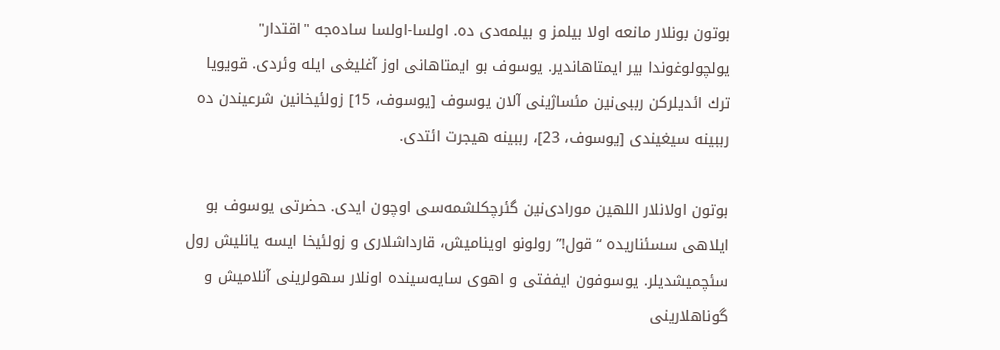بوتون بونلار مانعه اولا بیلمز و بیلمه‌دی ده. اولسا-اولسا ساده‌جه "اقتدار" یولچولوغوندا بیر ایمتاهاندیر. یوسوف بو ایمتاهانی اوز آغلیغی ایله وئردی. قویویا ترك ائدیلركن رببی‌نین مئساژینی آلان یوسوف [یوسوف، 15] زولئیخانین شرعیندن ده رببینه سیغیندی [یوسوف، 23]، رببینه هیجرت ائتدی.

بوتون اولانلار اللهین مورادی‌نین گئرچكلشمه‌سی اوچون ایدی. حضرتی یوسوف بو ایلاهی سسئناریده “قول!” رولونو اوینامیش، قارداشلاری و زولئیخا ایسه یانلیش رول سئچمیشدیلر. یوسوفون ایففتی و اهوی سایه‌سینده اونلار سهولرینی آنلامیش و گوناهلارینی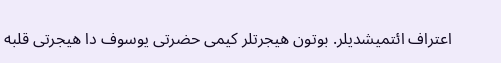اعتراف ائتمیشدیلر. بوتون هیجرتلر كیمی حضرتی یوسوف دا هیجرتی قلبه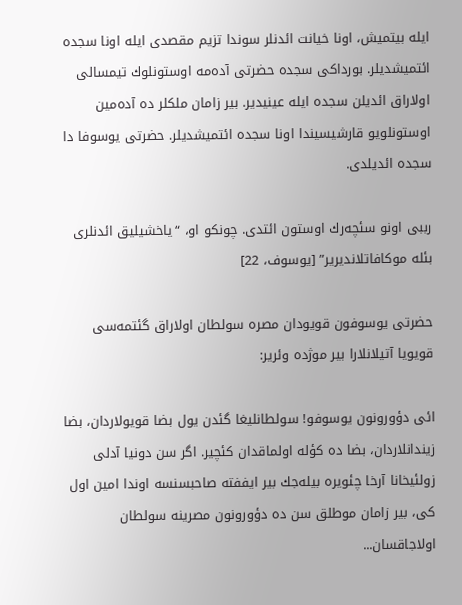ایله بیتمیش، اونا خیانت ائدنلر سوندا تزیم مقصدی ایله اونا سجده ائتمیشدیلر. بورداكی سجده حضرتی آده‌مه اوستونلوك تیمسالی اولاراق ائدیلن سجده ایله عینیدیر. بیر زامان ملكلر ده آده‌مین اوستونلویو قارشیسیندا اونا سجده ائتمیشدیلر. حضرتی یوسوفا دا سجده ائدیلدی.

رببی اونو سئچه‌رك اوستون ائتدی. چونكو او، “یاخشیلیق ائدنلری بئله موكافاتلاندیریر” [یوسوف، 22]

حضرتی یوسوفون قویودان مصره سولطان اولاراق گئتمه‌سی قویویا آتیلانلارا بیر موژده وئریر:

ائی دؤورونون یوسوفو! سولطانلیغا گئدن یول بضا قویولاردان، بضا زیندانلاردان، بضا ده كؤله اولماقدان كئچیر. اگر سن دونیا آدلی زولئیخانا آرخا چئویره بیله‌جك بیر ایففته صاحبسنسه اوندا امین اول كی، بیر زامان موطلق سن ده دؤورونون مصرینه سولطان اولاجاقسان...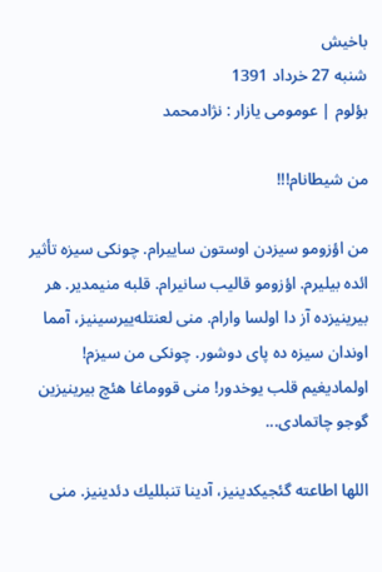باخیش
شنبه 27 خرداد 1391
بؤلوم | عومومی یازار : نژادمحمد

من شیطانام!!!

من اؤزومو سیزدن اوستون ساییرام. چونكی سیزه تأثیر ائده بیلیرم. اؤزومو قالیب سانیرام. قلبه منیمدیر. هر بیرینیزده آز دا اولسا وارام. منی لعنتله‌ییرسینیز، آمما اوندان سیزه ده پای دوشور. چونكی من سیزم! اولمادیغیم قلب یوخدور! منی قووماغا هئچ بیرینیزین گوجو چاتمادی...

اللها اطاعته گئجیكدینیز، آدینا تنبللیك دئدینیز. منی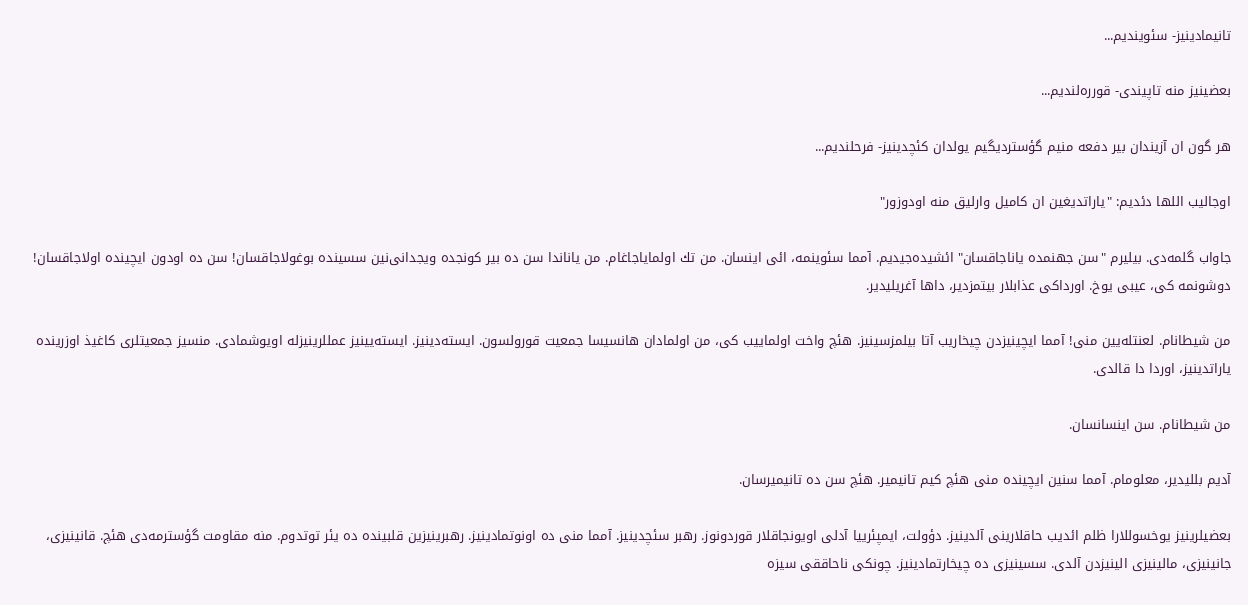تانیمادینیز- سئویندیم...

بعضینیز منه تاپیندی- قورره‌لندیم...

هر گون ان آزیندان بیر دفعه‌‌ منیم گؤستردیگیم یولدان كئچدینیز- فرحلندیم...

اوجالیب اللها دئدیم: "یاراتدیغین ان كامیل وارلیق منه اودوزور"

جاواب گلمه‌دی. بیلیرم "سن جهنمده یاناجاقسان" ائشیده‌جیدیم. آمما سئوینمه، ائی اینسان. من تك اولمایاجاغام. من یاناندا سن ده بیر كونجده ویجدانی‌نین سسینده بوغولاجاقسان! سن ده اودون ایچینده اولاجاقسان! دوشونمه كی، عیبی یوخ. اورداكی عذابلار بیتمزدیر، داها آغریلیدیر.

من شیطانام. لعنتله‌یین منی! آمما ایچینیزدن چیخاریب آتا بیلمزسینیز. هئچ واخت اولماییب كی، من اولمادان هانسیسا جمعیت قورولسون. ایسته‌دینیز. ایسته‌یینیز عمللرینیزله اویوشمادی. منسیز جمعیتلری كاغیذ اوزرینده یاراتدینیز، اوردا دا قالدی.

من شیطانام. سن اینسانسان.

آدیم بللیدیر، معلومام. آمما سنین ایچینده منی هئچ كیم تانیمیر. هئچ سن ده تانیمیرسان.

بعضیلرینیز یوخسوللارا ظلم ائدیب حاقلارینی آلدینیز. دؤولت، ایمپئرییا آدلی اویونجاقلار قوردونوز. رهبر سئچدینیز. آمما منی ده اونوتمادینیز. رهبرینیزین قلبینده ده یئر توتدوم. منه مقاومت گؤسترمه‌دی هئچ. قانینیزی، جانینیزی، مالینیزی الینیزدن آلدی. سسینیزی ده چیخارتمادینیز. چونكی ناحاققی سیزه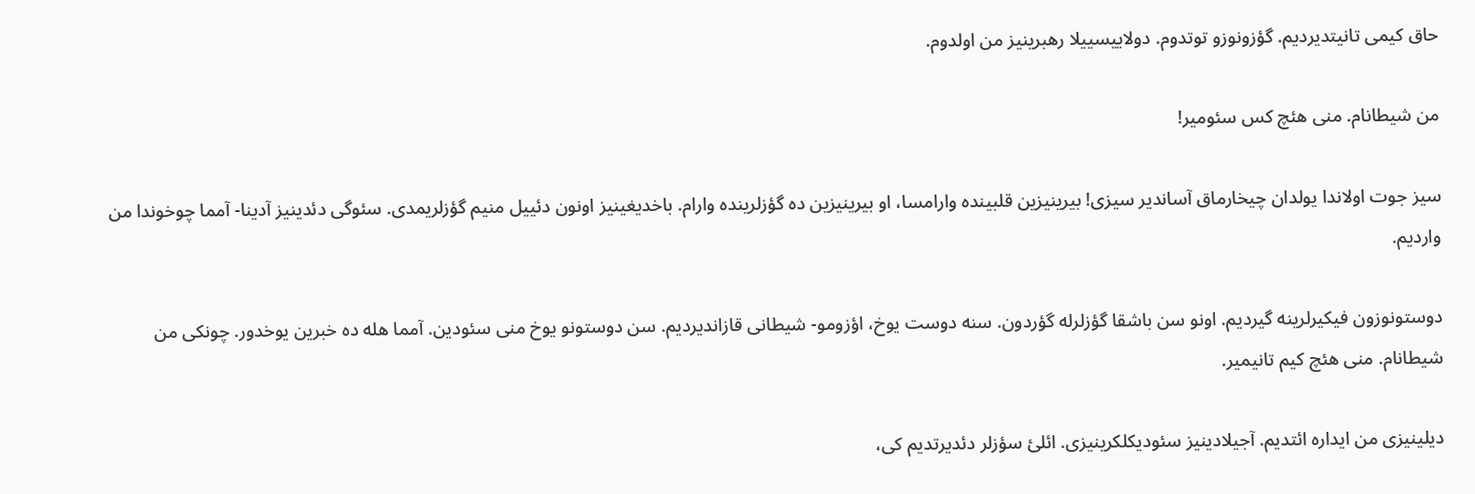حاق كیمی تانیتدیردیم. گؤزونوزو توتدوم. دولاییسییلا رهبرینیز من اولدوم.

من شیطانام. منی هئچ كس سئومیر!

سیز جوت اولاندا یولدان چیخارماق آساندیر سیزی! بیرینیزین قلبینده وارامسا، او بیرینیزین ده گؤزلرینده وارام. باخدیغینیز اونون دئییل منیم گؤزلریمدی. سئوگی دئدینیز آدینا- آمما چوخوندا من واردیم.

دوستونوزون فیكیرلرینه گیردیم. اونو سن باشقا گؤزلرله گؤردون. سنه دوست یوخ، اؤزومو- شیطانی قازاندیردیم. سن دوستونو یوخ منی سئودین. آمما هله ده خبرین یوخدور. چونكی من شیطانام. منی هئچ كیم تانیمیر.

دیلینیزی من ایداره ائتدیم. آجیلادینیز سئودیكلكرینیزی. ائلئ سؤزلر دئدیرتدیم كی،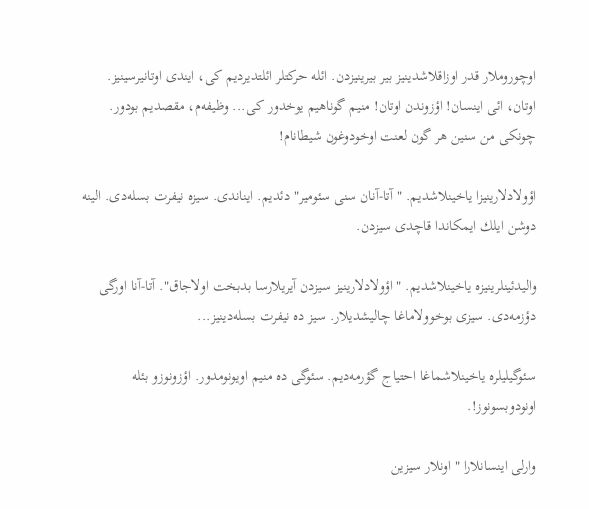اوچوروملار قدر اوزاقلاشدینیز بیر بیرینیزدن. ائله حركتلر ائلتدیردیم كی، ایندی اوتانیرسینیز. اوتان، ائی اینسان! اؤزوندن اوتان! منیم گوناهیم یوخدور كی... وظیفه‌‌م، مقصدیم بودور. چونكی من سنین هر گون لعنت اوخودوغون شیطانام!

اؤولادلارینیزا یاخینلاشدیم. "آتا-آنان سنی سئومیر" دئدیم. ایناندی. سیزه نیفرت بسله‌دی. الینه دوشن ایلك ایمكاندا قاچدی سیزدن.

والیدئینلرینیزه یاخینلاشدیم. "اؤولادلارینیز سیزدن آیریلارسا بدبخت اولاجاق". آتا-آنا اورگی دؤزمه‌دی. سیزی بوخوولاماغا چالیشدیلار. سیز ده نیفرت بسله‌دینیز...

سئوگیلیلره یاخینلاشماغا احتیاج گؤرمه‌دیم. سئوگی ده منیم اویونومدور. اؤزونوزو بئله اونودوبسونوز!.

وارلی اینسانلارا " اونلار سیزین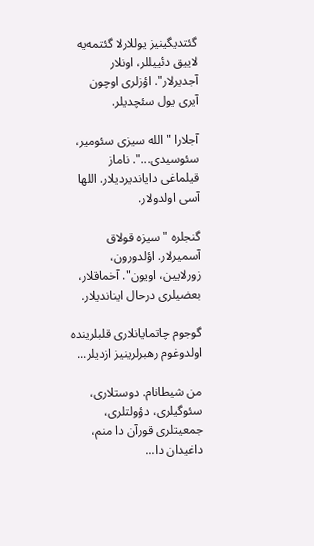گئتدیگینیز یوللارلا گئتمه‌یه لاییق دئییللر، اونلار آجدیرلار". اؤزلری اوچون آیری یول سئچدیلر.

آجلارا "الله سیزی سئومیر، سئوسیدی...". ناماز قیلماغی دایاندیردیلار. اللها آسی اولدولار.

گنجلره "سیزه قولاق آسمیرلار. اؤلدورون، زورلایین، اویون". آخماقلار، بعضیلری درحال ایناندیلار.

گوجوم چاتمایانلاری قلبلرینده اولدوغوم رهبرلرینیز ازدیلر...

من شیطانام. دوستلاری، سئوگیلری، دؤولتلری، جمعیتلری قورآن دا منم، داغیدان دا...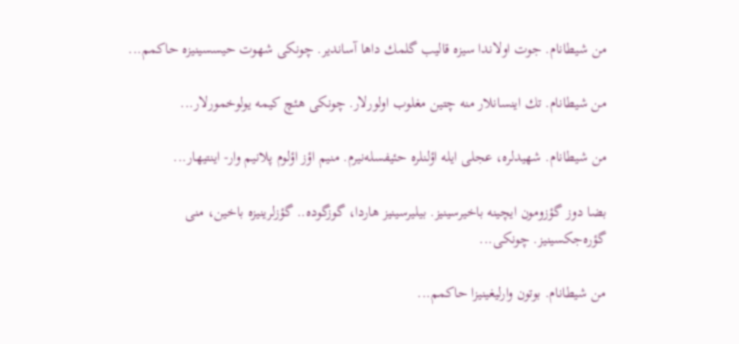من شیطانام. جوت اولاندا سیزه قالیب گلمك داها آساندیر. چونكی شهوت حیسسینیزه حاكمم...

من شیطانام. تك اینسانلار منه چتین مغلوب اولورلار. چونكی هئچ كیمه یولوخمورلار...

من شیطانام. شهیدلره، عجلی ایله اؤلنلره حئیفسله‌نیرم. منیم اؤز اؤلوم پلانیم وار- اینتیهار...

بضا دوز گؤزومون ایچینه باخیرسینیز. بیلیرسینیز هاردا، گوزگوده.. گؤزلرینیزه باخین، منی گؤره‌جكسینیز. چونكی...

من شیطانام. بوتون وارلیغینیزا حاكمم...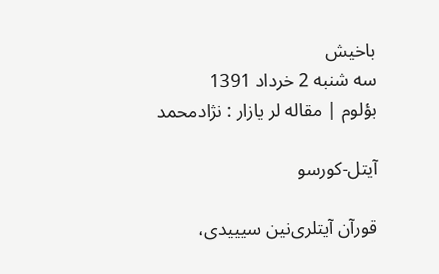باخیش
سه شنبه 2 خرداد 1391
بؤلوم | مقاله لر یازار : نژادمحمد

آیتل-كورسو

قورآن آیتلری‌نین سیییدی،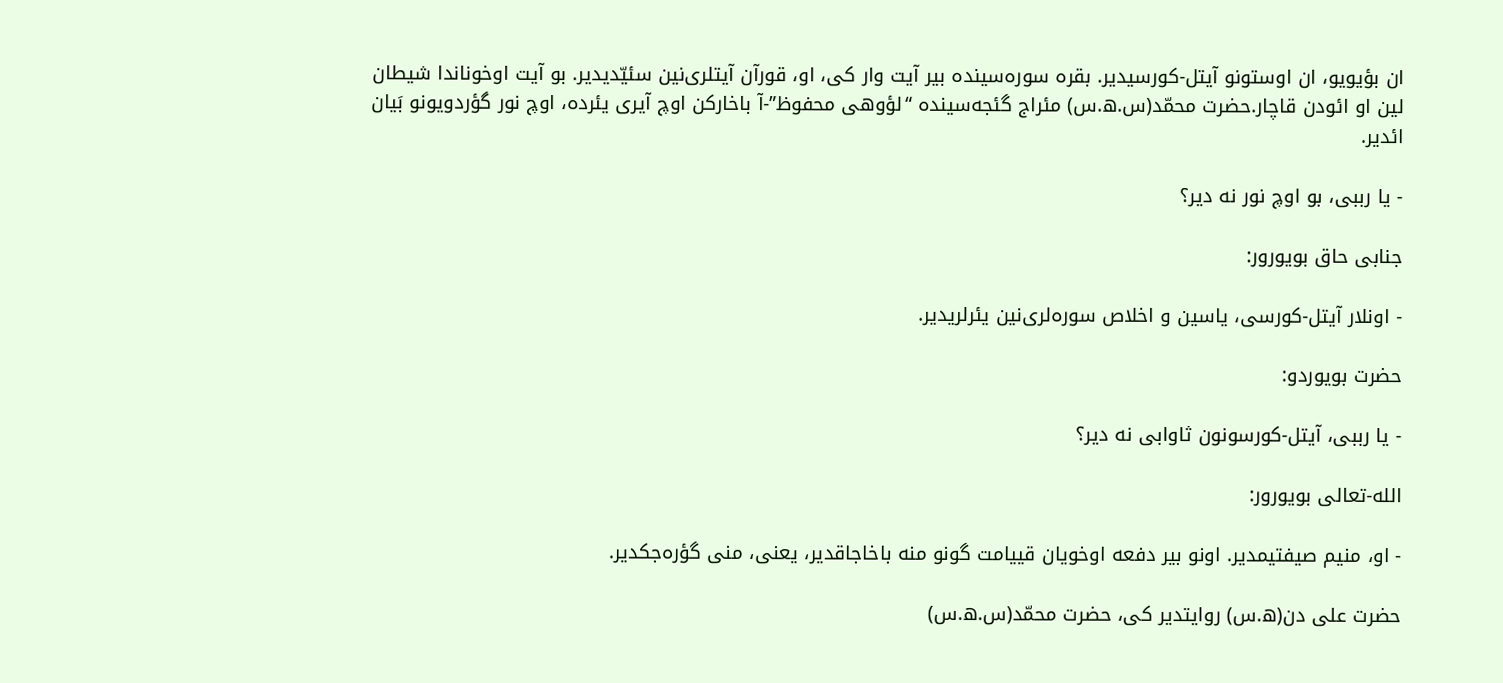ان بؤیویو، ان اوستونو آیتل-كورسیدیر. بقره سوره‌سینده بیر آیت وار كی، او، قورآن آیتلری‌نین سئیّدیدیر. بو آیت اوخوناندا شیطان لین او ائودن قاچار.حضرت محمّد(س.ه.س) مئراج گئجه‌سینده “لؤوهی محفوظ”-آ باخاركن اوچ آیری یئرده، اوچ نور گؤردویونو بَیان ائدیر.

- یا رببی، بو اوچ نور نه دیر؟

جنابی حاق بویورور:

- اونلار آیتل-كورسی، یاسین و اخلاص سوره‌لری‌نین یئرلریدیر.

حضرت بویوردو:

- یا رببی، آیتل-كورسونون ثاوابی نه دیر؟

الله-تعالی بویورور:

- او، منیم صیفتیمدیر. اونو بیر دفعه‌‌ اوخویان قییامت گونو منه باخاجاقدیر، یعنی، منی گؤره‌جكدیر.

حضرت علی دن(ه.س) روایتدیر كی، حضرت محمّد(س.ه.س)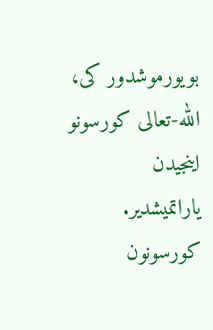بویورموشدور كی، الله-تعالی كورسونو اینجیدن یاراتمیشدیر. كورسونون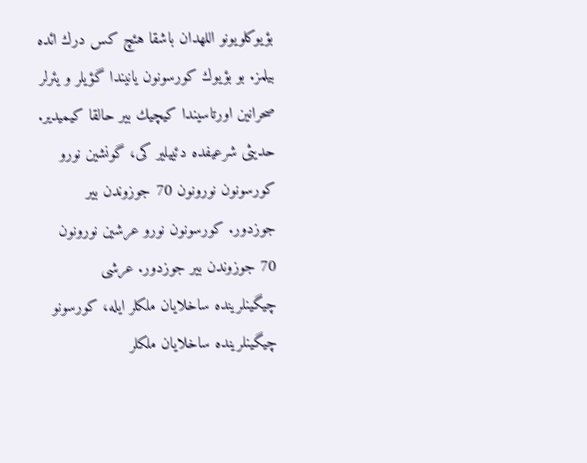بؤیوكلویونو اللهدان باشقا هئچ كس درك ائده بیلمز. بو بؤیوك كورسونون یانیندا گؤیلر و یئرلر صحرانین اورتاسیندا كیچیك بیر حالقا كیمیدیر. حدیثی شرعیفده دئییلیر كی، گونشین نورو كورسونون نورونون 70 جوزوندن بیر جوزدور. كورسونون نورو عرشین نورونون 70 جوزوندن بیر جوزدور. عرشی چیگینلرینده ساخلایان ملكلر ایله، كورسونو چیگینلرینده ساخلایان ملكلر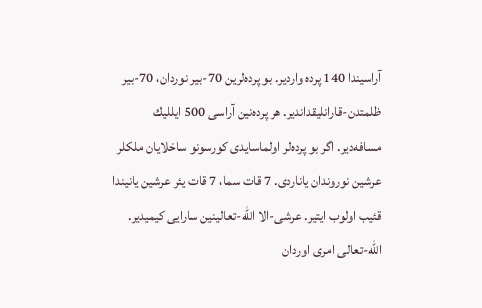آراسیندا 140 پرده واردیر. بو پرده‌لرین 70-بیر نوردان، 70-بیر ظلمتدن-قارانلیقداندیر. هر پرده‌نین آراسی 500 ایللیك مسافه‌دیر. اگر بو پرده‌لر اولماسایدی كورسونو ساخلایان ملكلر عرشین نوروندان یاناردی. 7 قات سما، 7 قات یئر عرشین یانیندا قئیب اولوب ایتیر. عرشی-الا الله-تعالینین سارایی كیمیدیر. الله-تعالی امری اوردان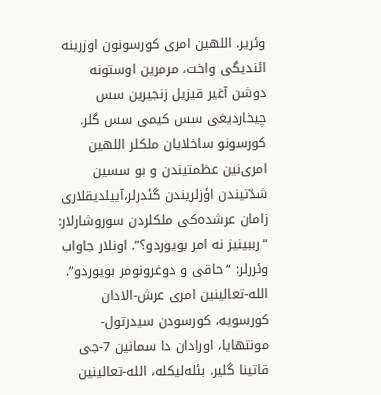وئریر. اللهین امری كورسونون اوزرینه ائندیگی واخت، مرمرین اوستونه دوشن آغیر قیزیل زنجیرین سس چیخاردیغی سس كیمی سس گلر. كورسونو ساخلایان ملكلر اللهین امری‌نین عظمتیندن و بو سسین شدّتیندن اؤزلریندن گئدرلر،آییلدیقلاری زامان عرشده‌كی ملكلردن سوروشارلار: “رببینیز نه امر بویوردو؟”. اونلار جاواب وئررلر: “حاقی و دوغرونومر بویوردو”. الله-تعالینین امری عرش-الادان كورسویه، كورسودن سیدرتول-مونتهایا، اورادان دا سمانین 7-جی قاتینا گلیر. بئله‌لیكله، الله-تعالینین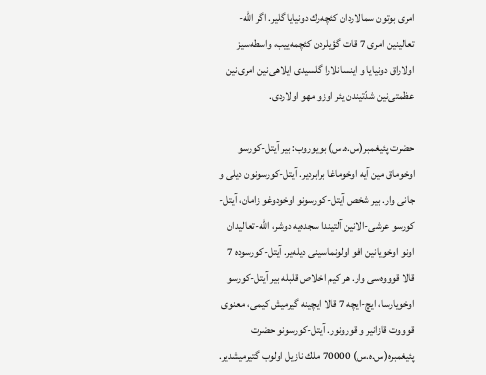امری بوتون سمالاردان كئچه‌رك دونیایا گلیر. اگر الله-تعالینین امری 7 قات گؤیلردن كئچمه‌ییب، واسطه‌‌سیز اولاراق دونیایا و اینسانلارا گلسیدی ایلاهی‌نین امری‌نین عظمتی‌نین شدّتیندن یئر اوزو مهو اولاردی.

حضرت پئیغمبر(س.ه.س) بویوروب: بیر آیتل-كورسو اوخوماق مین آیه اوخوماغا برابردیر. آیتل-كورسونون دیلی و جانی وار. بیر شخص آیتل-كورسونو اوخودوغو زامان، آیتل-كورسو عرشی-الانین آلتیندا سجده‌یه دوشر، الله-تعالیدان اونو اوخویانین افو اولونماسینی دیله‌یر. آیتل-كورسوده 7 قالا قوووه‌سی وار. هر كیم اخلاص قلبله بیر آیتل-كورسو اوخویارسا، ایچ-ایچه 7 قالا ایچینه گیرمیش كیمی، معنوی قوووت قازانیر و قورونور. آیتل-كورسونو حضرت پئیغمبره(س.ه.س) 70000 ملك نازیل اولوب گتیرمیشدیر.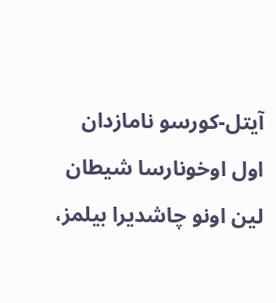آیتل-كورسو نامازدان اول اوخونارسا شیطان لین اونو چاشدیرا بیلمز،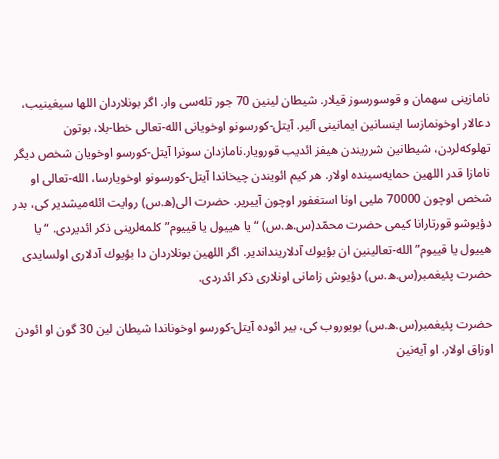نامازینی سهمان و قوسورسوز قیلار. شیطان لینین 70 جور تله‌سی وار. اگر بونلاردان اللها سیغینیب، دعالار اوخونمازسا اینسانین ایمانینی آلیر. آیتل-كورسونو اوخویانی الله-تعالی خطا-بلا، بوتون تهلوكه‌‌لردن، شیطانین شرریندن هیفز ائدیب قورویار.نامازدان سونرا آیتل-كورسو اوخویان شخص دیگر نامازا قدر اللهین حمایه‌‌سینده اولار. هر كیم ائویندن چیخاندا آیتل-كورسونو اوخویارسا، الله-تعالی او شخص اوچون 70000 ملیی اونا استغفور اوچون آییریر. حضرت الی(ه.س) روایت ائله‌میشدیر كی، بدر دؤیوشو قورتارانا كیمی حضرت محمّد(س.ه.س) “یا هییول یا قییوم” كلمه‌لرینی ذكر ائدیردی. “یا هییول یا قییوم” الله-تعالینین ان بؤیوك آدلارینداندیر. اگر اللهین بونلاردان دا بؤیوك آدلاری اولسایدی حضرت پئیغمبر(س.ه.س) دؤیوش زامانی اونلاری ذكر ائدردی.

حضرت پئیغمبر(س.ه.س) بویوروب كی، بیر ائوده آیتل-كورسو اوخوناندا شیطان لین 30 گون او ائودن اوزاق اولار. او آیه‌نین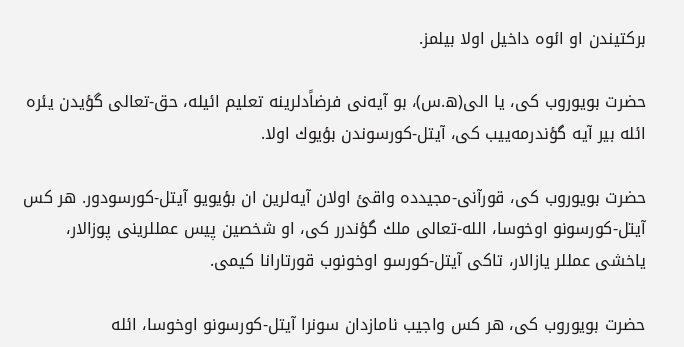بركتیندن او ائوه داخیل اولا بیلمز.

حضرت بویوروب كی، یا الی(ه.س)، بو آیه‌نی فرضاًدلرینه تعلیم ائیله، حق-تعالی گؤیدن یئره ائله بیر آیه گؤندرمه‌ییب كی، آیتل-كورسوندن بؤیوك اولا.

حضرت بویوروب كی، قورآنی-مجیدده واقئ اولان آیه‌لرین ان بؤیویو آیتل-كورسودور. هر كس آیتل-كورسونو اوخوسا، الله-تعالی ملك گؤندرر كی، او شخصین پیس عمللرینی پوزالار، یاخشی عمللر یازالار، تاكی آیتل-كورسو اوخونوب قورتارانا كیمی.

حضرت بویوروب كی، هر كس واجیب نامازدان سونرا آیتل-كورسونو اوخوسا، ائله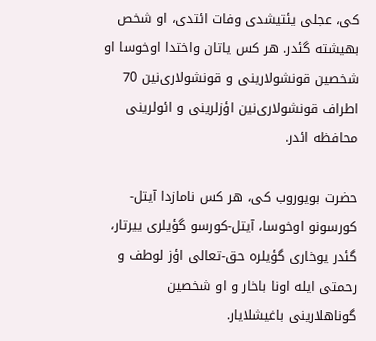كی، عجلی یئتیشدی وفات ائتدی، او شخص بهیشته گئدر. هر كس یاتان واختدا اوخوسا او شخصین قونشولارینی و قونشولاری‌نین 70 اطراف قونشولاری‌نین اؤزلرینی و ائولرینی محافظه‌‌ ائدر.

حضرت بویوروب كی، هر كس نامازدا آیتل-كورسونو اوخوسا، آیتل-كورسو گؤیلری ییرتار، گئدر یوخاری گؤیلره حق-تعالی اؤز لوطف و رحمتی ایله اونا باخار و او شخصین گوناهلارینی باغیشلایار.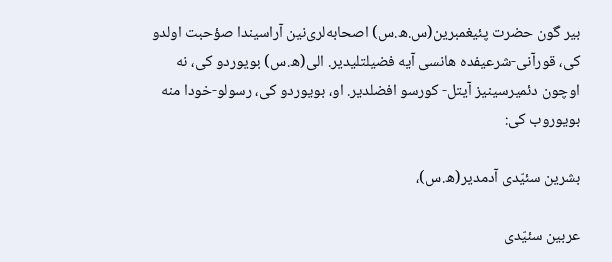بیر گون حضرت پئیغمبرین(س.ه.س) اصحابه‌لری‌نین آراسیندا صؤحبت اولدو كی، قورآنی-شرعیفده هانسی آیه فضیلتلیدیر. الی(ه.س) بویوردو كی، نه اوچون دئمیرسینیز آیتل- كورسو افضلدیر. او، بویوردو كی، رسولو-خودا منه بویوروب كی:

بشرین سئیّدی آدمدیر(ه.س)،

عربین سئیّدی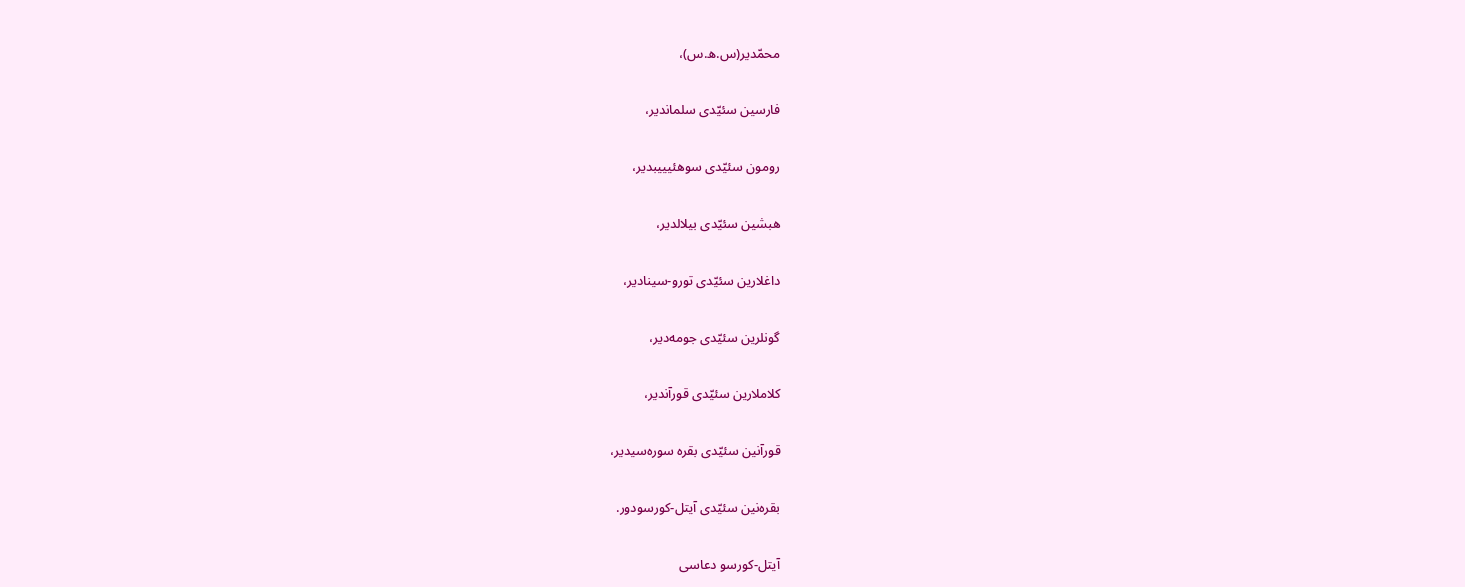محمّدیر(س.ه.س)،

فارسین سئیّدی سلماندیر،

رومون سئیّدی سوهئیییبدیر،

هبشین سئیّدی بیلالدیر،

داغلارین سئیّدی تورو-سینادیر،

گونلرین سئیّدی جومه‌دیر،

كلاملارین سئیّدی قورآندیر،

قورآنین سئیّدی بقره سوره‌سیدیر،

بقره‌نین سئیّدی آیتل-كورسودور.

آیتل-كورسو دعاسی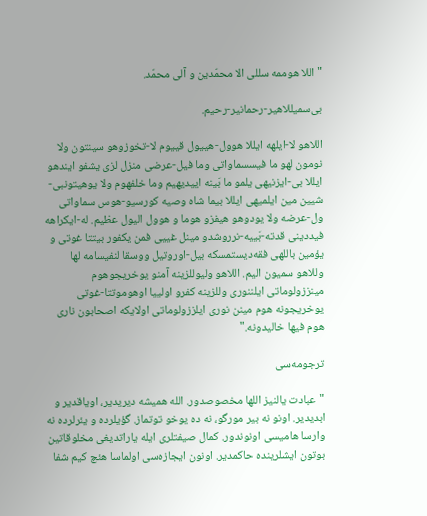"اللا هوممه سللی الا محمّدین و آلی محمّد.

بی‌سمیللاهیر-رحمانیر-رحیم.

اللاهو لا-ایلهه ایللا هوول-هییول قییوم لا-تخوزوهو سینتون ولا نومون لهو ما فیسسماواتی وما فیل-عرضی منزل لزی یشفو ایندهو ایللا بی-ایزنیهی یلمو ما بَینه اییدیهیم وما خلفهوم ولا یوهیتونبی-شیین مین ایلمیهی ایللا بیما شاه وصیه كورسیو-هوس سماواتی ول-عرضه ولا یودوهو هیفزو هوما و هوول الیول عظیم. له-ایكراهه فیددینی قدته-بَییه-نرروشدو مینل غییی فمن یكفور بیتتا غوتی و یؤمین باللهی فقه‌دیستمسكه بیل-اوروتیل ووسقا لنفیسامه لها وللاهو سمیون الیم. اللاهو ولیوللزینه آمنو یوخریجوهوم مینززولوماتی ایلننوری وللزینه كفرو اولییا اوهوموتتا-غوتی یوخریجونه هوم مینن نوری ایلززولوماتی اولایكه اصحابون ناری هوم فیها خالیدونه."

ترجومه‌سی

"عبادت یالنیز اللها مخصوصدور. الله همیشه دیریدیر، اویاقدیر و ابدیدیر. اونو نه بیر مورگو، نه ده یوخو توتماز. گؤیلرده و یئرلرده نه وارسا هامیسی اونوندور. كمال صیفتلری ایله یاراتدیغی مخلوقاتین بوتون ایشلرینده حاكمدیر. اونون ایجازه‌سی اولماسا هئچ كیم شفا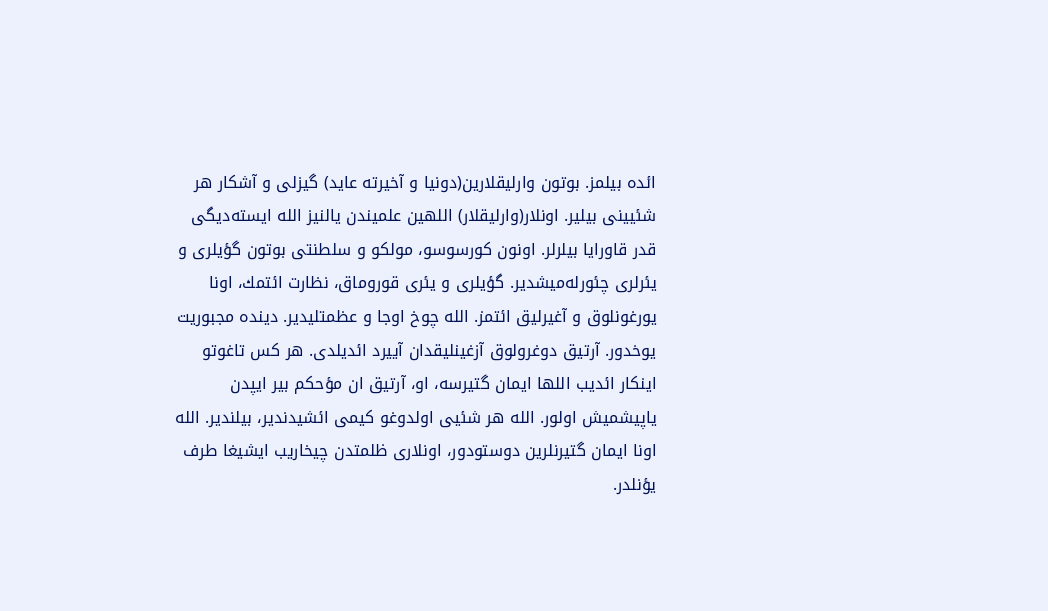ائده بیلمز. بوتون وارلیقلارین(دونیا و آخیرته عاید) گیزلی و آشكار هر شئیینی بیلیر. اونلار(وارلیقلار) اللهین علمیندن یالنیز الله ایسته‌دیگی قدر قاورایا بیلرلر. اونون كورسوسو، مولكو و سلطنتی بوتون گؤیلری و یئرلری چئورله‌میشدیر. گؤیلری و یئری قوروماق، نظارت ائتمك، اونا یورغونلوق و آغیرلیق ائتمز. الله چوخ اوجا و عظمتلیدیر. دینده مجبوریت یوخدور. آرتیق دوغرولوق آزغینلیقدان آییرد ائدیلدی. هر كس تاغوتو اینكار ائدیب اللها ایمان گتیرسه، او، آرتیق ان مؤحكم بیر ایپدن یاپیشمیش اولور. الله هر شئیی اولدوغو كیمی ائشیدندیر، بیلندیر. الله اونا ایمان گتیرنلرین دوستودور، اونلاری ظلمتدن چیخاریب ایشیغا طرف یؤنلدر.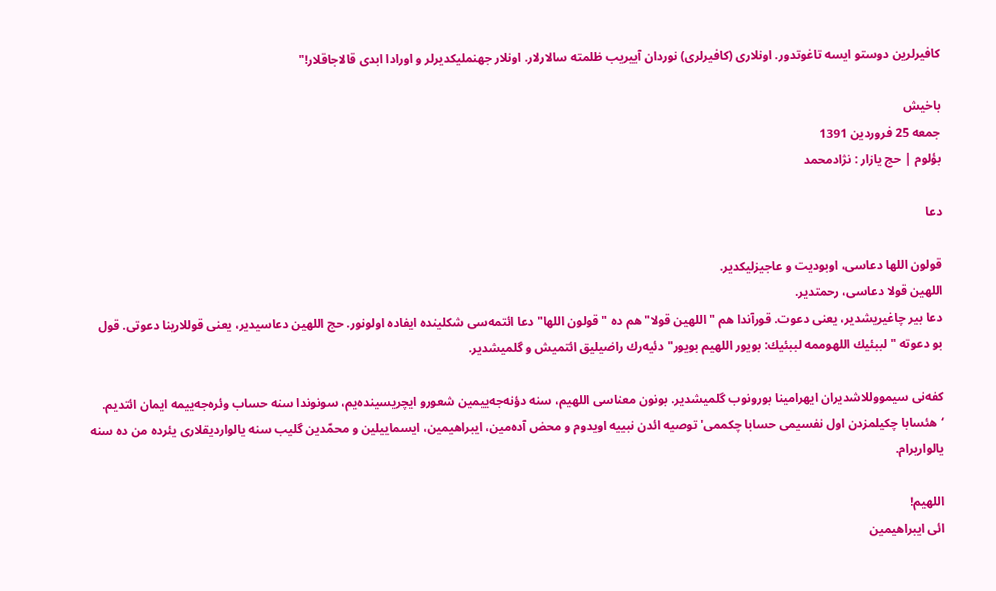كافیرلرین دوستو ایسه تاغوتدور. اونلاری (كافیرلری) نوردان آییریب ظلمته سالارلار. اونلار جهنملیكدیرلر و اورادا ابدی قالاجاقلار!"

باخیش
جمعه 25 فروردین 1391
بؤلوم | حج یازار : نژادمحمد

دعا

قولون اللها دعاسی، اوبودیت و عاجیزلیكدیر.
اللهین قولا دعاسی، رحمتدیر.
دعا بیر چاغیریشدیر، یعنی دعوت. قورآندا هم "اللهین قولا" هم ده "قولون اللها" دعا ائتمه‌سی شكلینده ایفاده اولونور. حج اللهین دعاسیدیر، یعنی قوللارینا دعوتی. قول بو دعوته "لببئیك اللهوممه لببئیك: بویور اللهیم بویور" دئیه‌رك راضیلیق ائتمیش و گلمیشدیر.

كفه‌نی سیمووللاشدیران ایهرامینا بورونوب گلمیشدیر. بونون معناسی اللهیم، سنه دؤنه‌جه‌ییمین شعورو ایچریسینده‌یم، سونوندا سنه حساب وئره‌جه‌ییمه ایمان ائتدیم. ‘هئسابا چكیلمزدن اول نفسیمی حسابا چكممی' توصیه‌‌ ائدن نبییه اویدوم و محض آده‌مین، ایبراهیمین، ایسماییلین و محمّدین گلیب سنه یالواردیقلاری یئرده من ده سنه یالواریرام.

اللهیم!
ائی ایبراهیمین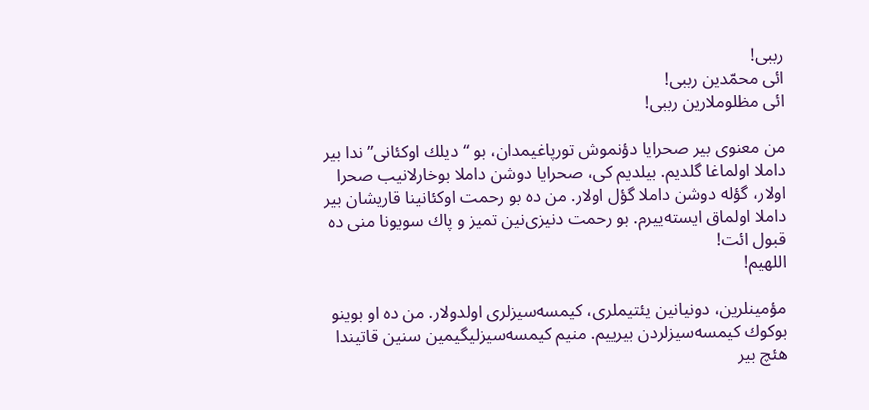رببی!
ائی محمّدین رببی!
ائی مظلوملارین رببی!

من معنوی بیر صحرایا دؤنموش تورپاغیمدان، بو “دیلك اوكئانی”ندا بیر داملا اولماغا گلدیم. بیلدیم كی، صحرایا دوشن داملا بوخارلانیب صحرا اولار، گؤله دوشن داملا گؤل اولار. من ده بو رحمت اوكئانینا قاریشان بیر داملا اولماق ایسته‌ییرم. بو رحمت دنیزی‌نین تمیز و پاك سویونا منی ده قبول ائت!
اللهیم!

مؤمینلرین، دونیانین یئتیملری، كیمسه‌سیزلری اولدولار. من ده او بوینو بوكوك كیمسه‌سیزلردن بیرییم. منیم كیمسه‌سیزلیگیمین سنین قاتیندا هئچ بیر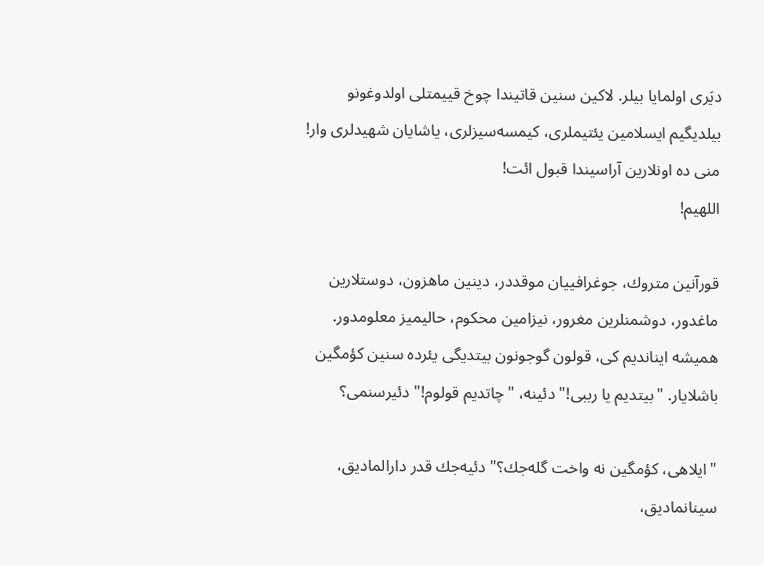دیَری اولمایا بیلر. لاكین سنین قاتیندا چوخ قییمتلی اولدوغونو بیلدیگیم ایسلامین یئتیملری، كیمسه‌سیزلری، یاشایان شهیدلری وار! منی ده اونلارین آراسیندا قبول ائت!
اللهیم!

قورآنین متروك، جوغرافییان موقددر، دینین ماهزون، دوستلارین ماغدور، دوشمنلرین مغرور، نیزامین محكوم، حالیمیز معلومدور. همیشه ایناندیم كی، قولون گوجونون بیتدیگی یئرده سنین كؤمگین باشلایار. "بیتدیم یا رببی!" دئینه، "چاتدیم قولوم!" دئیرسنمی؟

"ایلاهی، كؤمگین نه واخت گله‌جك؟" دئیه‌جك قدر دارالمادیق، سینانمادیق،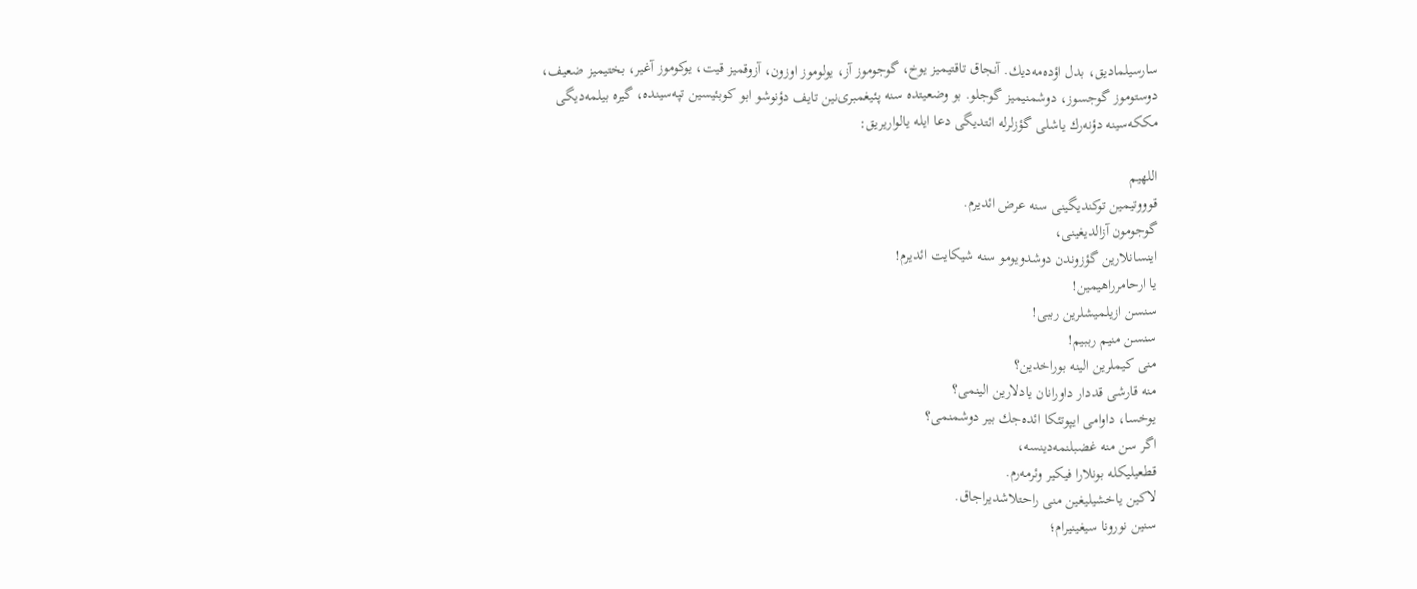سارسیلمادیق، بدل اؤده‌مه‌دیك. آنجاق تاقتیمیز یوخ، گوجوموز آز، یولوموز اوزون، آزوقمیز قیت، یوكوموز آغیر، بختیمیز ضعیف، دوستوموز گوجسوز، دوشمنیمیز گوجلو. بو وضعیتده سنه پئیغمبری‌نین تایف دؤنوشو ابو كوبئیسین تپه‌سینده، گیره بیلمه‌دیگی مككه‌سینه دؤنه‌رك یاشلی گؤزلرله ائتدیگی دعا ایله یالواریریق:

اللهیم
قوووتیمین توكندیگینی سنه عرض ائدیرم.
گوجومون آزالدیغینی،
اینسانلارین گؤزوندن دوشدویومو سنه شیكایت ائدیرم!
یا ارحامرراهیمین!
سنسن ازیلمیشلرین رببی!
سنسن منیم رببیم!
منی كیملرین الینه بوراخدین؟
منه قارشی قددار داورانان یادلارین الینمی؟
یوخسا، داوامی ایپوتئكا ائده‌جك بیر دوشمنمی؟
اگر سن منه غضبلنمه‌دینسه،
قطعیلیكله بونلارا فیكیر وئرمه‌رم.
لاكین یاخشیلیغین منی راحتلاشدیراجاق.
سنین نورونا سیغینیرام؛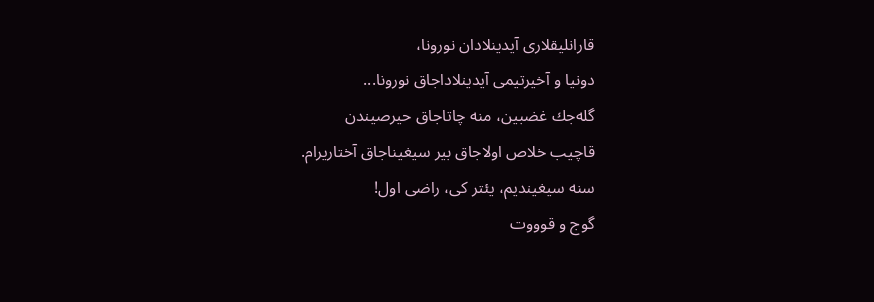قارانلیقلاری آیدینلادان نورونا،
دونیا و آخیرتیمی آیدینلاداجاق نورونا...
گله‌جك غضبین، منه چاتاجاق حیرصیندن
قاچیب خلاص اولاجاق بیر سیغیناجاق آختاریرام.
سنه سیغیندیم، یئتر كی، راضی اول!
گوج و قوووت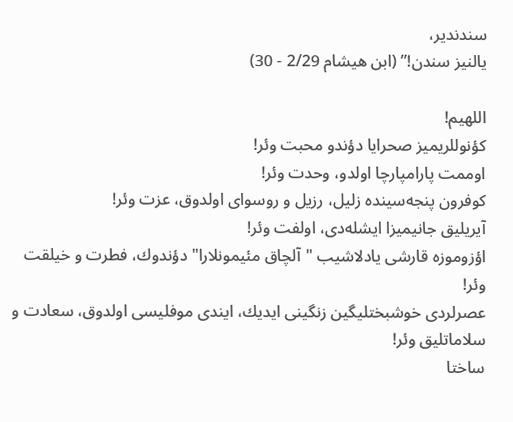سندندیر،
یالنیز سندن!” (ابن هیشام 2/29 - 30)

اللهیم!
كؤنوللریمیز صحرایا دؤندو محبت وئر!
اوممت پارامپارچا اولدو، وحدت وئر!
كوفرون پنجه‌سینده زلیل، رزیل و روسوای اولدوق، عزت وئر!
آیریلیق جانیمیزا ایشله‌دی، اولفت وئر!
اؤزوموزه قارشی یادلاشیب "آلچاق مئیمونلارا" دؤندوك، فطرت و خیلقت وئر!
عصرلردی خوشبختلیگین زنگینی ایدیك، ایندی موفلیسی اولدوق، سعادت و سلاماتلیق وئر!
ساختا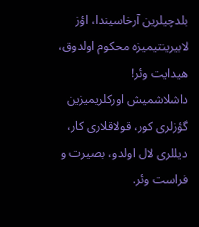بلدچیلرین آرخاسیندا، اؤز لابیرینتیمیزه محكوم اولدوق، هیدایت وئر!
داشلاشمیش اوركلریمیزین گؤزلری كور، قولاقلاری كار، دیللری لال اولدو، بصیرت و فراست وئر.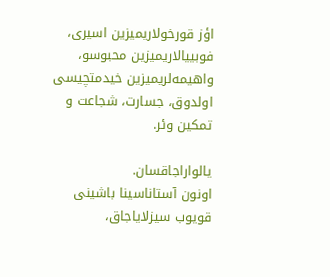اؤز قورخولاریمیزین اسیری، فوبییالاریمیزین محبوسو، واهیمه‌لریمیزین خیدمتچیسی اولدوق، جسارت، شجاعت و تمكین وئر.

یالواراجاقسان.
اونون آستاناسینا باشینی قویوب سیزلایاجاق،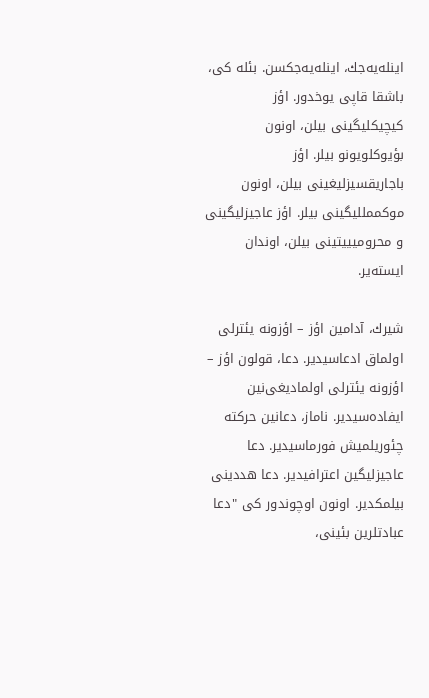اینله‌یه‌جك، اینله‌یه‌جكسن. بئله كی، باشقا قاپی یوخدور. اؤز كیچیكلیگینی بیلن، اونون بؤیوكلویونو بیلر. اؤز باجاریقسیزلیغینی بیلن، اونون موكممللیگینی بیلر. اؤز عاجیزلیگینی و محرومیییتینی بیلن، اوندان ایسته‌یر.

شیرك، آدامین اؤز – اؤزونه یئترلی اولماق ادعاسیدیر. دعا، قولون اؤز – اؤزونه یئترلی اولمادیغی‌نین ایفاده‌سیدیر. ناماز، دعانین حركته چئوریلمیش فورماسیدیر. دعا عاجیزلیگین اعترافیدیر. دعا هددینی بیلمكدیر. اونون اوچوندور كی "دعا عبادتلرین بئینی،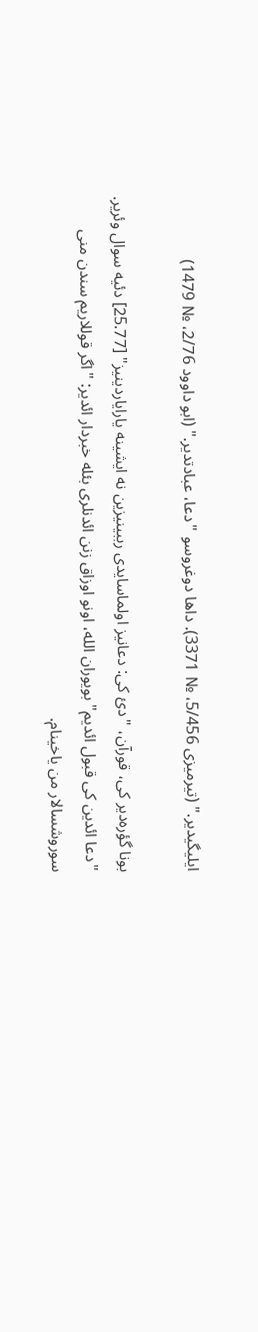ایلیگیدیر." (تیرمیزی 5/456، № 3371). داها دوغروسو "دعا، عبادتدیر." (ابو داوود 2/76، № 1479)

بونا گؤره‌دیر كی، قورآن، "دئ كی: دعانیز اولماسایدی رببینیزین نه ایشینه یارایاردینیز" [25.77] دئیه سوال وئریر. "دعا ائدین كی قبول ائدیم" بویوران الله، اونو اوزاق زنن ائدنلری بئله خبردار ائدیر: "اگر قوللاریم سندن منی سوروشسالار من یاخینام.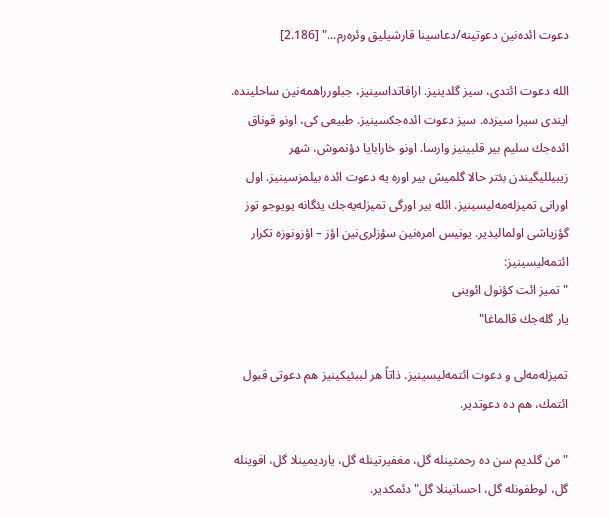دعوت ائده‌نین دعوتینه/دعاسینا قارشیلیق وئره‌رم..." [2.186]

الله دعوت ائتدی، سیز گلدینیز. ارافاتداسینیز، جبلورراهمه‌نین ساحلینده. ایندی سیرا سیزده. سیز دعوت ائده‌جكسینیز. طبیعی كی، اونو قوناق ائده‌جك سلیم بیر قلبینیز وارسا. اونو خارابایا دؤنموش، شهر زیبیللیگیندن بئتر حالا گلمیش بیر اوره یه دعوت ائده بیلمزسینیز. اول اورانی تمیزله‌مه‌لیسینیز. ائله بیر اورگی تمیزله‌یه‌جك یئگانه یویوجو توز گؤزیاشی اولمالیدیر. یونیس امره‌نین سؤزلری‌نین اؤز – اؤزونوزه تكرار ائتمه‌لیسینیز:
"تمیز ائت كؤنول ائوینی
یار گله‌جك قالماغا"

تمیزله‌مه‌لی و دعوت ائتمه‌لیسینیز. ذاتاً هر لببئیكینیز هم دعوتی قبول ائتمك، هم ده دعوتدیر.

"من گلدیم سن ده رحمتینله گل، مغفیرتینله گل، یاردیمینلا گل، افوینله گل، لوطفونله گل، احسانینلا گل" دئمكدیر.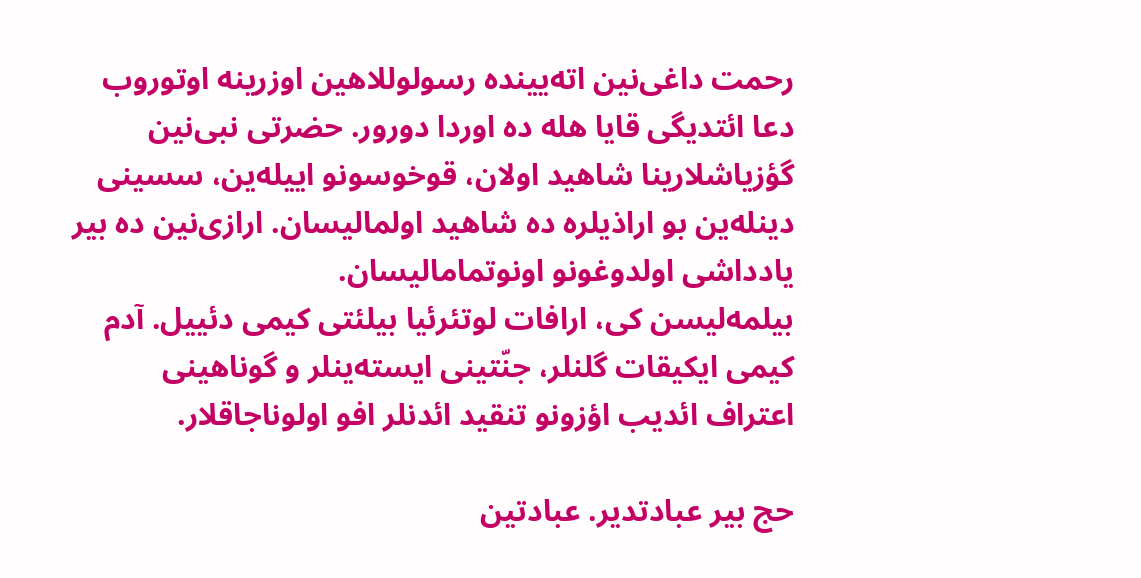رحمت داغی‌نین اته‌یینده رسولوللاهین اوزرینه اوتوروب دعا ائتدیگی قایا هله ده اوردا دورور. حضرتی نبی‌نین گؤزیاشلارینا شاهید اولان، قوخوسونو اییله‌ین، سسینی دینله‌ین بو اراذیلره ده شاهید اولمالیسان. ارازی‌نین ده بیر یادداشی اولدوغونو اونوتمامالیسان.
بیلمه‌لیسن كی، ارافات لوتئرئیا بیلئتی كیمی دئییل. آدم كیمی ایكیقات گلنلر، جنّتینی ایسته‌ینلر و گوناهینی اعتراف ائدیب اؤزونو تنقید ائدنلر افو اولوناجاقلار.

حج بیر عبادتدیر. عبادتین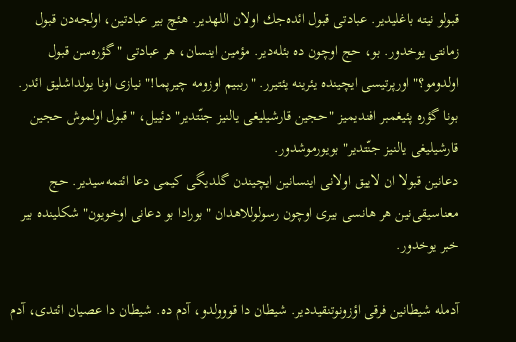قبولو نیته باغلیدیر. عبادتی قبول ائده‌جك اولان اللهدیر. هئچ بیر عبادتین، اولجه‌دن قبول زمانتی یوخدور. بو، حج اوچون ده بئله‌دیر. مؤمین اینسان، هر عبادتی "گؤره‌سن قبول اولدومو؟" اورپرتیسی ایچینده یئرینه یئتیرر. "رببیم اوزومه چیرپما!" نیازی اونا یولداشلیق ائدر. بونا گؤره پئیغمبر افندیمیز "حجین قارشیلیغی یالنیز جنّتدیر" دئییل، "قبول اولموش حجین قارشیلیغی یالنیز جنّتدیر" بویورموشدور.
دعانین قبولا ان لاییق اولانی اینسانین ایچیندن گلدیگی كیمی دعا ائتمه‌سیدیر. حج معناسیقی‌نین هر هانسی بیری اوچون رسولوللاهدان "بورادا بو دعانی اوخویون" شكلینده بیر خبر یوخدور.

آدمله شیطانین فرقی اؤزونوتنقیددیر. شیطان دا قووولدو، آدم ده. شیطان دا عصیان ائتدی، آدم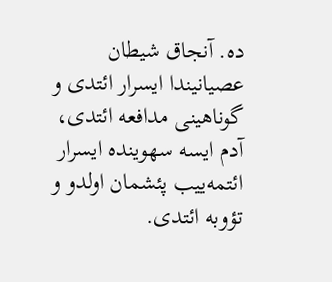ده. آنجاق شیطان عصیانیندا ایسرار ائتدی و گوناهینی مدافعه‌‌ ائتدی، آدم ایسه سهوینده ایسرار ائتمه‌ییب پئشمان اولدو و تؤوبه ائتدی.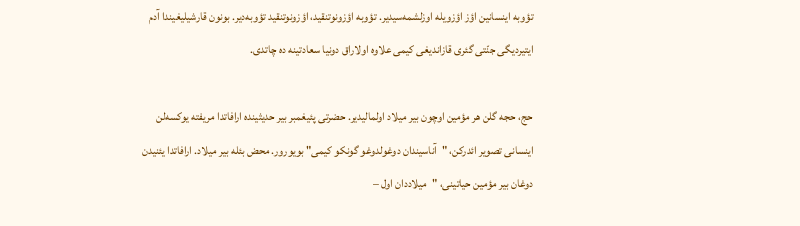تؤوبه اینسانین اؤز اؤزویله اوزلشمه‌سیدیر. تؤوبه اؤزونوتنقید، اؤزونوتنقید تؤوبه‌دیر. بونون قارشیلیغیندا آدم ایتیردیگی جنّتی گئری قازاندیغی كیمی علاوه‌‌ اولاراق دونیا سعادتینه ده چاتدی.

حج، حجه گلن هر مؤمین اوچون بیر میلاد اولمالیدیر. حضرتی پئیغمبر بیر حدیثینده ارافاتدا مریفته یوكسه‌لن اینسانی تصویر ائدركن، "آناسیندان دوغولدوغو گونكو كیمی" بویورور. محض بئله بیر میلاد. ارافاتدا یئنیدن دوغان بیر مؤمین حیاتینی، "میلاددان اول –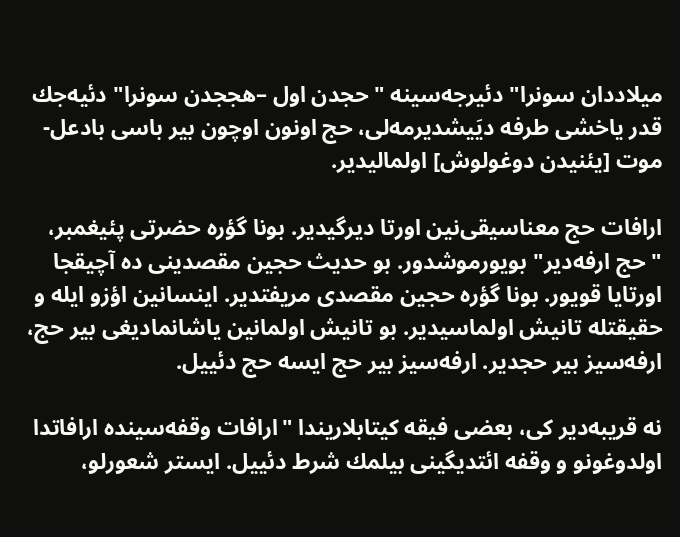میلاددان سونرا" دئیرجه‌سینه "حجدن اول –هججدن سونرا" دئیه‌جك قدر یاخشی طرفه دیَیشدیرمه‌لی، حج اونون اوچون بیر باسی بادعل-موت [یئنیدن دوغولوش] اولمالیدیر.

ارافات حج معناسیقی‌نین اورتا دیرگیدیر. بونا گؤره حضرتی پئیغمبر، "حج ارفه‌دیر" بویورموشدور. بو حدیث حجین مقصدینی ده آچیقجا اورتایا قویور. بونا گؤره حجین مقصدی مریفتدیر. اینسانین اؤزو ایله و حقیقتله تانیش اولماسیدیر. بو تانیش اولمانین یاشانمادیغی بیر حج، ارفه‌سیز بیر حجدیر. ارفه‌سیز بیر حج ایسه حج دئییل.

نه قریبه‌دیر كی، بعضی فیقه كیتابلاریندا "ارافات وقفه‌سینده ارافاتدا اولدوغونو و وقفه ائتدیگینی بیلمك شرط دئییل. ایستر شعورلو،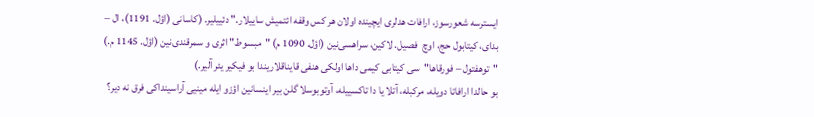ایسترسه شعورسوز، ارافات هدلری ایچینده اولان هر كس وقفه ائتمیش ساییلار." دئییلیر. (كاسانی (اؤل. 1191)، ال – بدای، كیتابول حج، اوچ  فصیل. لاكین، سراهسی‌نین (اؤل. 1090 م) "مبسوط" اثری و سمرقندی‌نین (اؤل. 1145 م.) "توهفتول – فورقاها"سی كیتابی كیمی داها اولكی هنفی قایناقلاریندا بو فیكیر یئر آلیر.)
بو حالدا ارافاتا دویله، مركبله، آتلا یا دا تاكسییله، آوتوبوسلا گلن بیر اینسانین اؤزو ایله مینیی آراسینداكی فرق نه دیر؟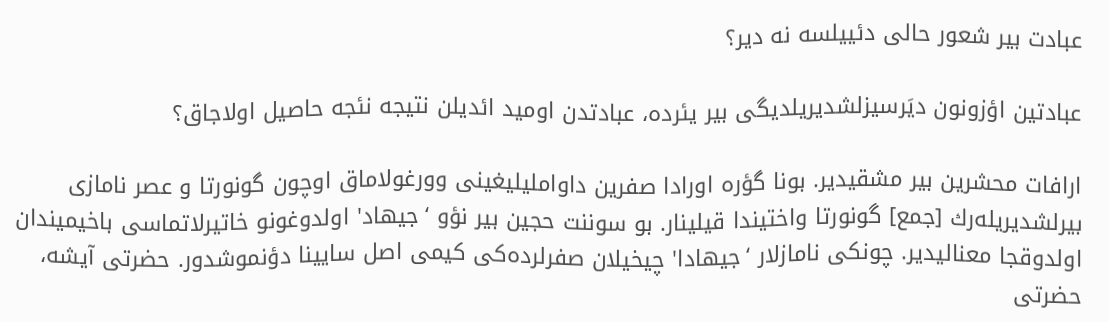عبادت بیر شعور حالی دئییلسه نه دیر؟

عبادتین اؤزونون دیَرسیزلشدیریلدیگی بیر یئرده، عبادتدن اومید ائدیلن نتیجه نئجه حاصیل اولاجاق؟

ارافات محشرین بیر مشقیدیر. بونا گؤره اورادا صفرین داواملیلیغینی وورغولاماق اوچون گونورتا و عصر نامازی بیرلشدیریله‌رك [جمع] گونورتا واختیندا قیلینار. بو سوننت حجین بیر نؤو ‘جیهاد' اولدوغونو خاتیرلاتماسی باخیمیندان اولدوقجا معنالیدیر. چونكی نامازلار ‘جیهادا' چیخیلان صفرلرده‌كی كیمی اصل سایینا دؤنموشدور. حضرتی آیشه، حضرتی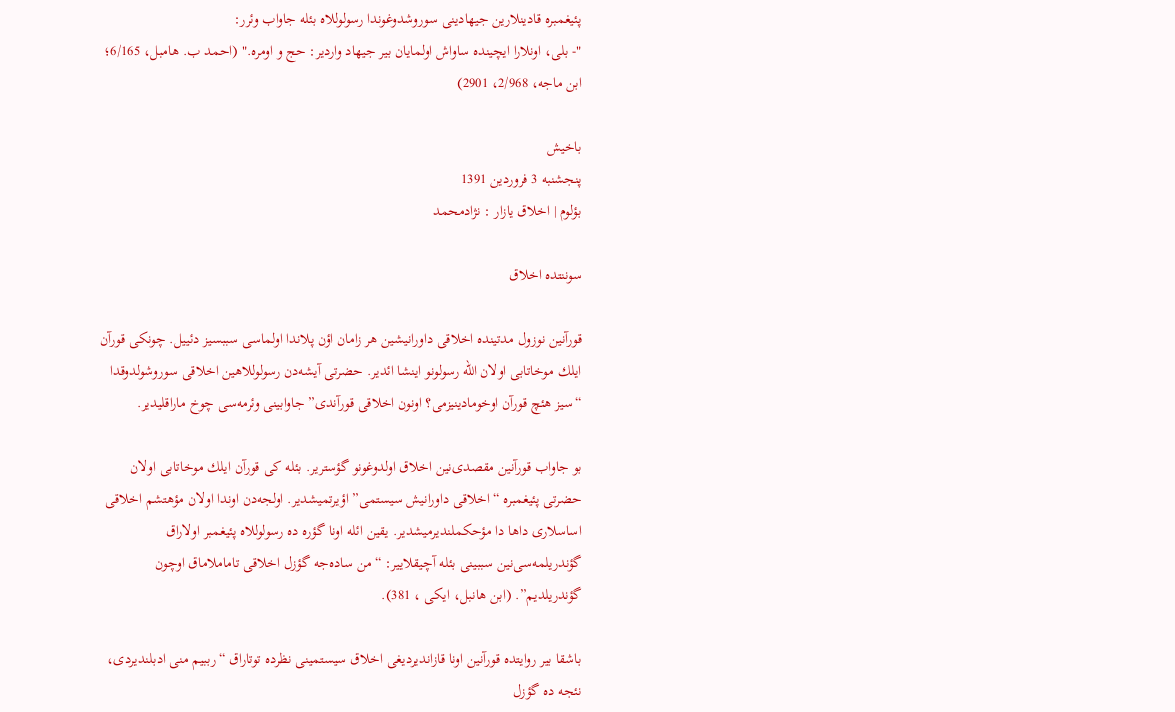پئیغمبره قادینلارین جیهادینی سوروشدوغوندا رسولوللاه بئله جاواب وئرر:
"- بلی، اونلارا ایچینده ساواش اولمایان بیر جیهاد واردیر: حج و اومره." (احمد ب. هامبل، 6/165؛ ابن ماجه، 2/968، 2901)

باخیش
پنجشنبه 3 فروردین 1391
بؤلوم | اخلاق یازار : نژادمحمد

سوننتده اخلاق

قورآنین نوزول مدتینده اخلاقی داورانیشین هر زامان اؤن پلاندا اولماسی سببسیز دئییل. چونكی قورآن ایلك موخاتابی اولان الله رسولونو اینشا ائدیر. حضرتی آیشه‌دن رسولوللاهین اخلاقی سوروشولدوقدا “سیز هئچ قورآن اوخومادینیزمی؟ اونون اخلاقی قورآندی” جاوابینی وئرمه‌سی چوخ ماراقلیدیر.

بو جاواب قورآنین مقصدی‌نین اخلاق اولدوغونو گؤستریر. بئله كی قورآن ایلك موخاتابی اولان حضرتی پئیغمبره “اخلاقی داورانیش سیستمی” اؤیرتمیشدیر. اولجه‌دن اوندا اولان مؤهتشم اخلاقی اساسلاری داها دا مؤحكملندیرمیشدیر. یقین ائله اونا گؤره ده رسولوللاه پئیغمبر اولاراق گؤندریلمه‌سی‌نین سببینی بئله آچیقلاییر: “من ساده‌جه گؤزل اخلاقی تاماملاماق اوچون گؤندریلدیم”. (ابن هانبل، ایكی ، 381).

باشقا بیر روایتده قورآنین اونا قازاندیردیغی اخلاق سیستمینی نظرده توتاراق “رببیم منی ادبلندیردی، نئجه ده گؤزل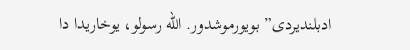ادبلندیردی” بویورموشدور. الله رسولو، یوخاریدا دا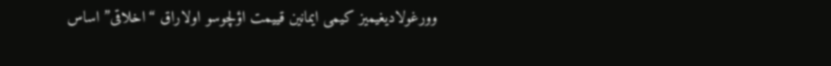وورغولادیغیمیز كیمی ایمانین قییمت اؤلچوسو اولاراق “اخلاقی” اساس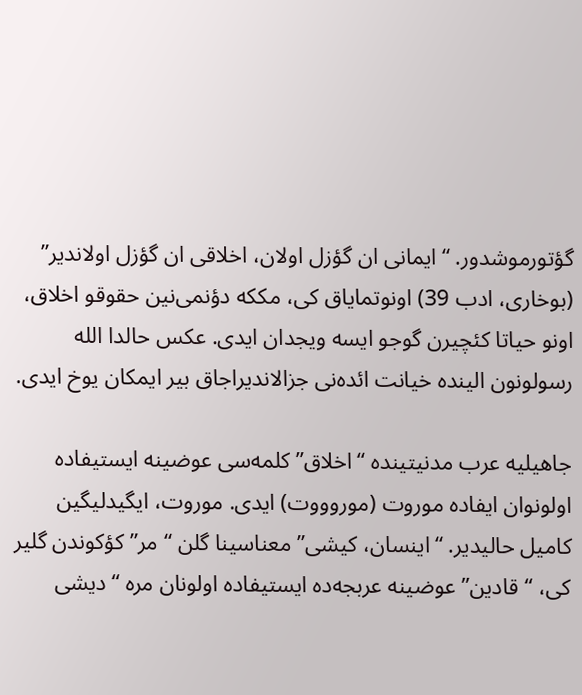گؤتورموشدور. “ایمانی ان گؤزل اولان، اخلاقی ان گؤزل اولاندیر” (بوخاری، ادب 39) اونوتمایاق كی، مككه دؤنمی‌نین حقوقو اخلاق، اونو حیاتا كئچیرن گوجو ایسه ویجدان ایدی. عكس حالدا الله رسولونون الینده خیانت ائده‌نی جزالاندیراجاق بیر ایمكان یوخ ایدی.

جاهیلیه عرب مدنیتینده “اخلاق” كلمه‌سی عوضینه ایستیفاده اولونوان ایفاده موروت (موروووت) ایدی. موروت، ایگیدلیگین كامیل حالیدیر. “اینسان، كیشی” معناسینا گلن “مر” كؤكوندن گلیر كی، “قادین” عوضینه عربجه‌ده ایستیفاده اولونان مره “دیشی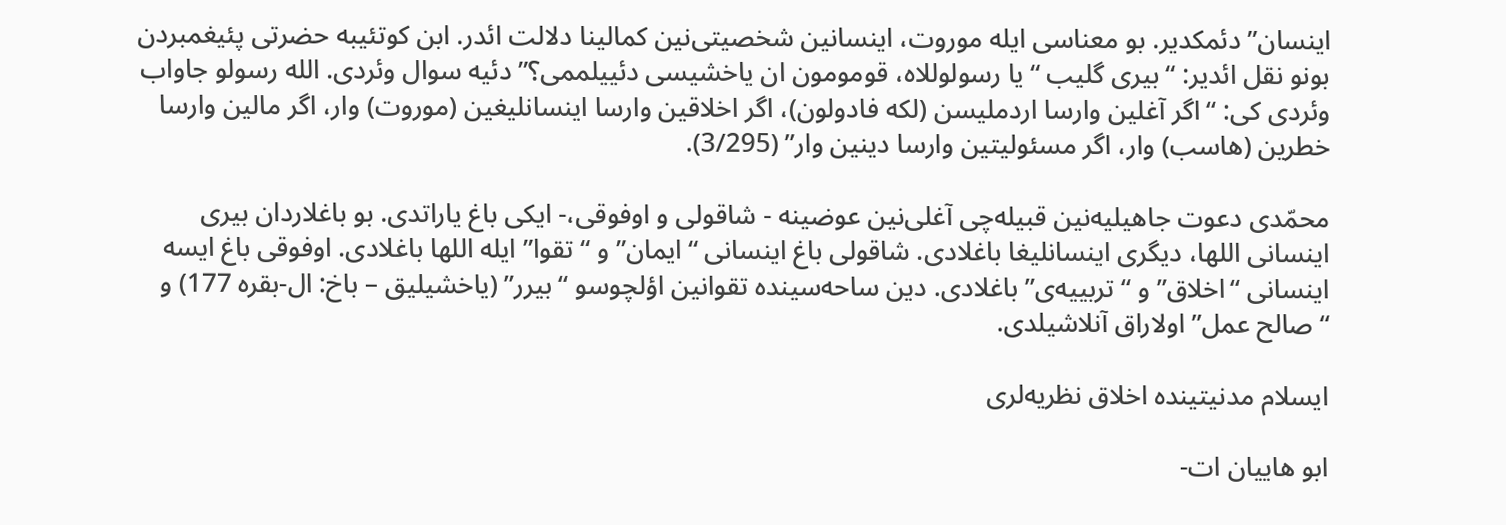اینسان” دئمكدیر. بو معناسی ایله موروت، اینسانین شخصیتی‌نین كمالینا دلالت ائدر. ابن كوتئیبه حضرتی پئیغمبردن بونو نقل ائدیر: “بیری گلیب “یا رسولوللاه، قومومون ان یاخشیسی دئییلممی؟” دئیه سوال وئردی. الله رسولو جاواب وئردی كی: “اگر آغلین وارسا اردملیسن (لكه فادولون)، اگر اخلاقین وارسا اینسانلیغین (موروت) وار، اگر مالین وارسا خطرین (هاسب) وار، اگر مسئولیتین وارسا دینین وار” (3/295).

محمّدی دعوت جاهیلیه‌نین قبیله‌چی آغلی‌نین عوضینه - شاقولی و اوفوقی،- ایكی باغ یاراتدی. بو باغلاردان بیری اینسانی اللها، دیگری اینسانلیغا باغلادی. شاقولی باغ اینسانی “ایمان” و “تقوا” ایله اللها باغلادی. اوفوقی باغ ایسه اینسانی “اخلاق” و “تربییه‌ی” باغلادی. دین ساحه‌‌سینده تقوانین اؤلچوسو “بیرر” (یاخشیلیق – باخ: ال-بقره 177) و “صالح عمل” اولاراق آنلاشیلدی.

ایسلام مدنیتینده اخلاق نظریه‌‌لری

ابو هاییان ات-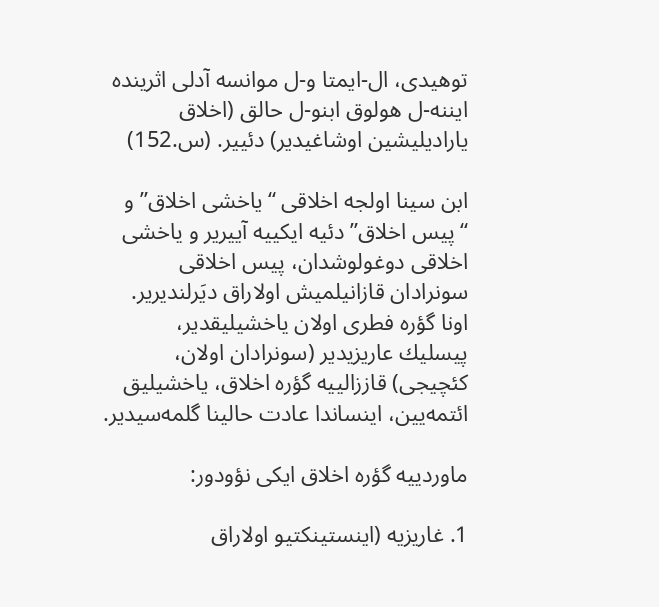توهیدی، ال-ایمتا و-ل موانسه آدلی اثرینده ایننه-ل هولوق ابنو-ل حالق (اخلاق یارادیلیشین اوشاغیدیر) دئییر. (س.152)

ابن سینا اولجه اخلاقی “یاخشی اخلاق” و “پیس اخلاق” دئیه ایكییه آییریر و یاخشی اخلاقی دوغولوشدان، پیس اخلاقی سونرادان قازانیلمیش اولاراق دیَرلندیریر. اونا گؤره فطری اولان یاخشیلیقدیر، پیسلیك عاریزیدیر (سونرادان اولان، كئچیجی) قاززالییه گؤره اخلاق، یاخشیلیق ائتمه‌یین، اینساندا عادت حالینا گلمه‌سیدیر.

ماوردییه گؤره اخلاق ایكی نؤودور:

1. غاریزیه (اینستینكتیو اولاراق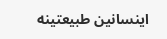اینسانین طبیعتینه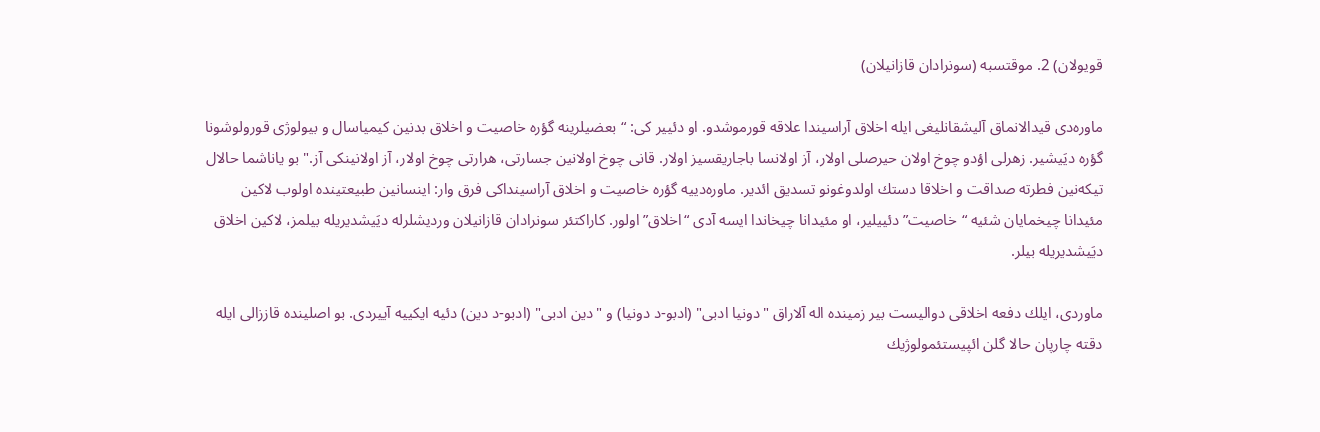قویولان) 2. موقتسبه (سونرادان قازانیلان)

ماوره‌دی قیدالانماق آلیشقانلیغی ایله اخلاق آراسیندا علاقه‌‌ قورموشدو. او دئییر كی: “بعضیلرینه گؤره خاصیت و اخلاق بدنین كیمیاسال و بیولوژی قورولوشونا گؤره دیَیشیر. زهرلی اؤدو چوخ اولان حیرصلی اولار، آز اولانسا باجاریقسیز اولار. قانی چوخ اولانین جسارتی، هرارتی چوخ اولار، آز اولانینكی آز." بو یاناشما حالال تیكه‌نین فطرته صداقت و اخلاقا دستك اولدوغونو تسدیق ائدیر. ماوره‌دییه گؤره خاصیت و اخلاق آراسینداكی فرق وار: اینسانین طبیعتینده اولوب لاكین مئیدانا چیخمایان شئیه “خاصیت” دئییلیر، او مئیدانا چیخاندا ایسه آدی “اخلاق” اولور. كاراكتئر سونرادان قازانیلان وردیشلرله دیَیشدیریله بیلمز، لاكین اخلاق دیَیشدیریله بیلر.

ماوردی، ایلك دفعه‌‌ اخلاقی دوالیست بیر زمینده اله آلاراق "دونیا ادبی" (ادبو-د دونیا) و "دین ادبی" (ادبو-د دین) دئیه ایكییه آییردی. بو اصلینده قاززالی ایله دقته چارپان حالا گلن ائپیستئمولوژیك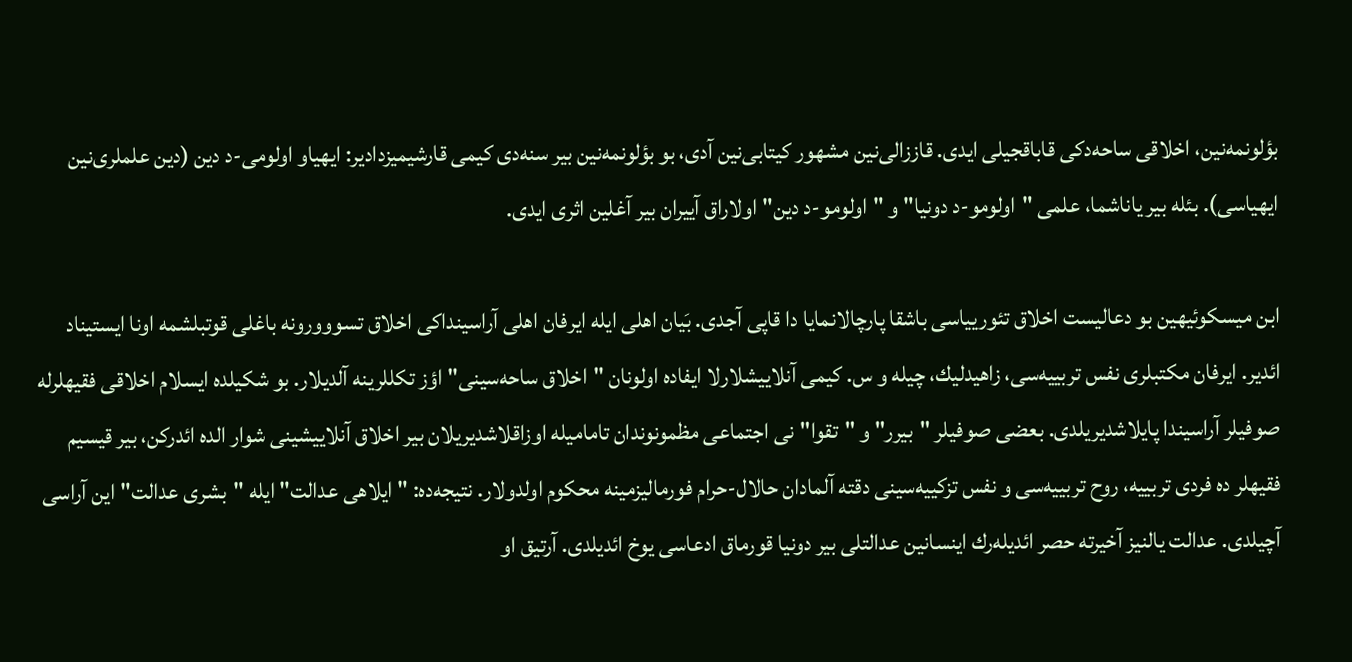بؤلونمه‌نین، اخلاقی ساحه‌‌دكی قاباقجیلی ایدی. قاززالی‌نین مشهور كیتابی‌نین آدی، بو بؤلونمه‌نین بیر سنه‌دی كیمی قارشیمیزدادیر: ایهیاو اولومی-د دین (دین علملری‌نین ایهیاسی). بئله بیر یاناشما، علمی "اولومو-د دونیا" و "اولومو-د دین" اولاراق آییران بیر آغلین اثری ایدی.

ابن میسكوئیهین بو دعالیست اخلاق تئورییاسی باشقا پارچالانمایا دا قاپی آجدی. بَیان اهلی ایله ایرفان اهلی آراسینداكی اخلاق تسووورونه باغلی قوتبلشمه اونا ایستیناد ائدیر. ایرفان مكتبلری نفس تربییه‌سی، زاهیدلیك، چیله و س. كیمی آنلاییشلارلا ایفاده اولونان "اخلاق ساحه‌‌سینی" اؤز تكللرینه آلدیلار. بو شكیلده ایسلام اخلاقی فقیهلرله صوفیلر آراسیندا پایلاشدیریلدی. بعضی صوفیلر "بیرر" و "تقوا"نی اجتماعی مظمونوندان تامامیله اوزاقلاشدیریلان بیر اخلاق آنلاییشینی شوار الده ائدركن، بیر قیسیم فقیهلر ده فردی تربییه، روح تربییه‌سی و نفس تزكییه‌سینی دقته آلمادان حالال-حرام فورمالیزمینه محكوم اولدولار. نتیجه‌ده: "ایلاهی عدالت" ایله "بشری عدالت"این آراسی آچیلدی. عدالت یالنیز آخیرته حصر ائدیله‌رك اینسانین عدالتلی بیر دونیا قورماق ادعاسی یوخ ائدیلدی. آرتیق او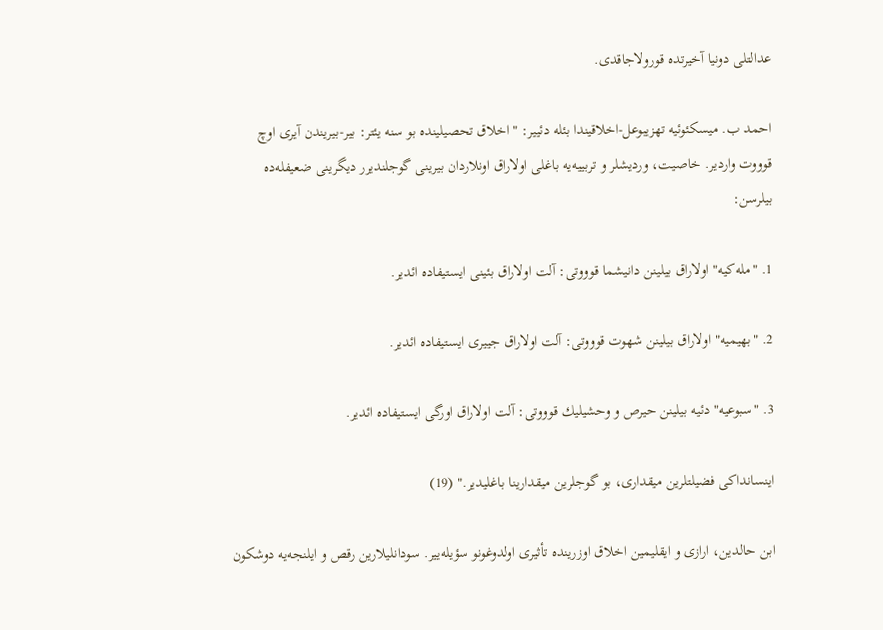عدالتلی دونیا آخیرتده قورولاجاقدی.

احمد ب. میسكئوئیه تهزیبوعل-اخلاقیندا بئله دئییر: "اخلاق تحصیلینده بو سنه یئتر: بیر-بیریندن آیری اوچ قوووت واردیر. خاصیت، وردیشلر و تربییه‌یه باغلی اولاراق اونلاردان بیرینی گوجلندیرر دیگرینی ضعیفله‌ده بیلرسن:

1. "مله‌كیه" اولاراق بیلینن دانیشما قوووتی: آلت اولاراق بئینی ایستیفاده ائدیر.

2. "بهیمیه" اولاراق بیلینن شهوت قوووتی: آلت اولاراق جییری ایستیفاده ائدیر.

3. "سبوعیه" دئیه بیلینن حیرص و وحشیلیك قوووتی: آلت اولاراق اورگی ایستیفاده ائدیر.

اینسانداكی فضیلتلرین میقداری، بو گوجلرین میقدارینا باغلیدیر." (19)

ابن حالدین، ارازی و ایقلیمین اخلاق اوزرینده تأثیری اولدوغونو سؤیله‌ییر. سودانلیلارین رقص و ایلنجه‌یه دوشكون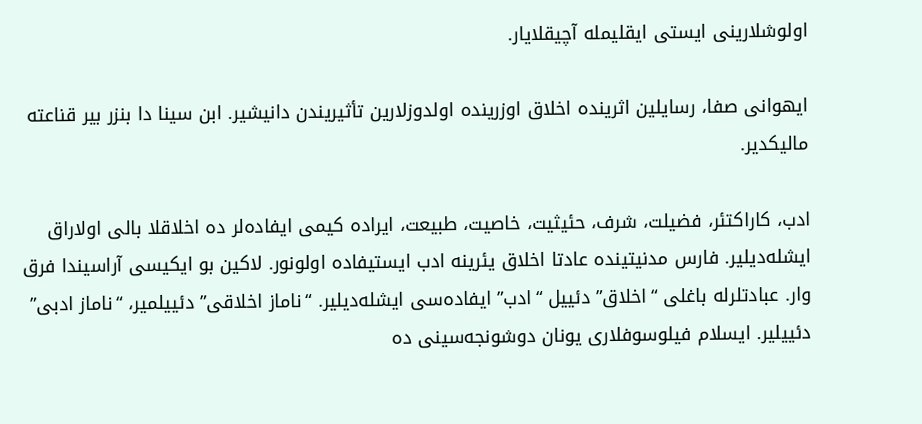اولوشلارینی ایستی ایقلیمله آچیقلایار.

ایهوانی صفا، رسایلین اثرینده اخلاق اوزرینده اولدوزلارین تأثیریندن دانیشیر. ابن سینا دا بنزر بیر قناعته مالیكدیر.

ادب، كاراكتئر، فضیلت، شرف، حئیثیت، خاصیت، طبیعت، ایراده كیمی ایفاده‌لر ده اخلاقلا بالی اولاراق ایشله‌دیلیر. فارس مدنیتینده عادتا اخلاق یئرینه ادب ایستیفاده اولونور. لاكین بو ایكیسی آراسیندا فرق وار. عبادتلرله باغلی “اخلاق” دئییل “ادب” ایفاده‌سی ایشله‌دیلیر. “ناماز اخلاقی” دئییلمیر، “ناماز ادبی” دئییلیر. ایسلام فیلوسوفلاری یونان دوشونجه‌سینی ده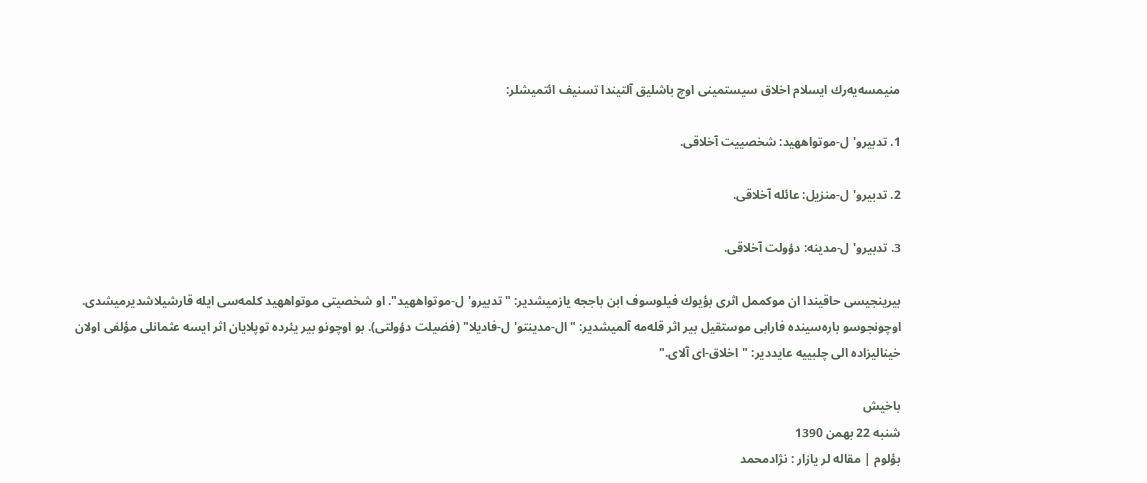منیمسه‌یه‌رك ایسلام اخلاق سیستمینی اوچ باشلیق آلتیندا تسنیف ائتمیشلر:

1. تدبیرو'ل-موتواههید: شخصییت آخلاقی.

2. تدبیرو'ل-منزیل: عائله‌‌ آخلاقی.

3. تدبیرو'ل-مدینه: دؤولت آخلاقی.

بیرینجیسی حاقیندا ان موكممل اثری بؤیوك فیلوسوف ابن باججه یازمیشدیر: "تدبیرو'ل-موتواههید". او شخصیتی موتواههید كلمه‌سی ایله قارشیلاشدیرمیشدی. اوچونجوسو باره‌سینده فارابی موستقیل بیر اثر قله‌مه آلمیشدیر: "ال-مدینتو'ل-فادیلا" (فضیلت دؤولتی). بو اوچونو بیر یئرده توپلایان اثر ایسه عثمانلی مؤلفی اولان خینالیزاده الی چلبییه عایددیر: "اخلاق-ای آلای."

باخیش
شنبه 22 بهمن 1390
بؤلوم | مقاله لر یازار : نژادمحمد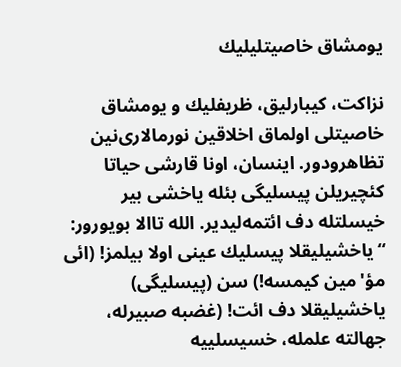یومشاق خاصیتلیلیك

نزاكت، كیبارلیق، ظریفلیك و یومشاق خاصیتلی اولماق اخلاقین نورمالاری‌نین تظاهرودور. اینسان، اونا قارشی حیاتا كئچیریلن پیسلیگی بئله یاخشی بیر خیسلتله دف ائتمه‌لیدیر. الله تاالا بویورور: “یاخشیلیقلا پیسلیك عینی اولا بیلمز! (ائی مؤ'مین كیمسه!) سن (پیسلیگی) یاخشیلیقلا دف ائت! (غضبه صبیرله، جهالته علمله، خسیسلییه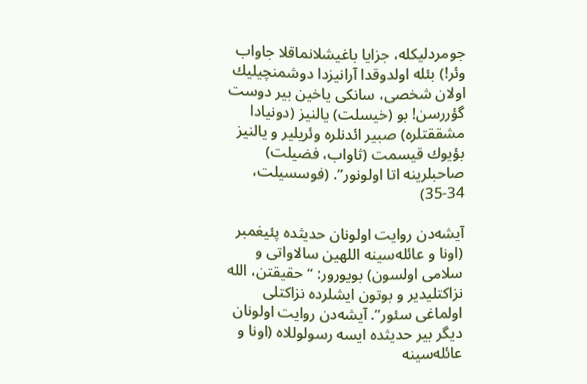جومردلیكله، جزایا باغیشلانماقلا جاواب وئر!) بئله اولدوقدا آرانیزدا دوشمنچیلیك اولان شخصی، سانكی یاخین بیر دوست گؤررسن! بو (خیسلت) یالنیز (دونیادا مشققتلره) صبیر ائدنلره وئریلیر و یالنیز بؤیوك قیسمت (ثاواب، فضیلت) صاحبلرینه اتا اولونور”. (فوسسیلت، 34-35)

آیشه‌دن روایت اولونان حدیثده پئیغمبر (اونا و عائله‌‌سینه اللهین سالاواتی و سلامی اولسون) بویورور: “حقیقتن، الله نزاكتلیدیر و بوتون ایشلرده نزاكتلی اولماغی سئور”. آیشه‌دن روایت اولونان دیگر بیر حدیثده ایسه رسولوللاه (اونا و عائله‌‌سینه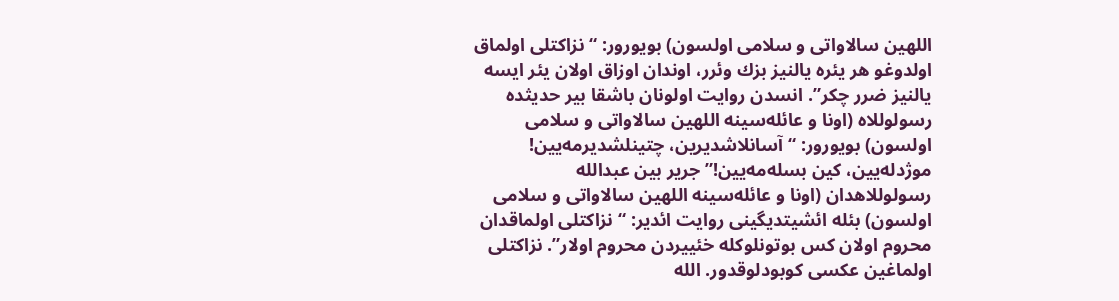اللهین سالاواتی و سلامی اولسون) بویورور: “نزاكتلی اولماق اولدوغو هر یئره یالنیز بزك وئرر، اوندان اوزاق اولان یئر ایسه یالنیز ضرر چكر”. انسدن روایت اولونان باشقا بیر حدیثده رسولوللاه (اونا و عائله‌‌سینه اللهین سالاواتی و سلامی اولسون) بویورور: “آسانلاشدیرین، چتینلشدیرمه‌یین! موژدله‌یین، كین بسله‌مه‌یین!” جریر بین عبدالله رسولوللاهدان (اونا و عائله‌‌سینه اللهین سالاواتی و سلامی اولسون) بئله ائشیتدیگینی روایت ائدیر: “نزاكتلی اولماقدان محروم اولان كس بوتونلوكله خئییردن محروم اولار”. نزاكتلی اولماغین عكسی كوبودلوقدور. الله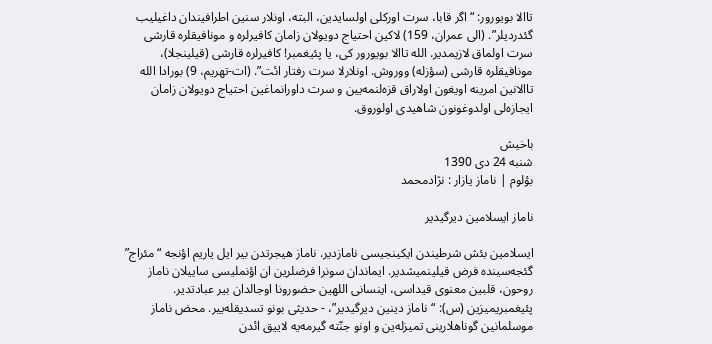تاالا بویورور: “اگر قابا، سرت اوركلی اولسایدین، البته‌‌، اونلار سنین اطرافیندان داغیلیب گئدردیلر”. (الی عمران، 159) لاكین احتیاج دویولان زامان كافیرلره و مونافیقلره قارشی سرت اولماق لازیمدیر. الله تاالا بویورور كی، یا پئیغمبر! كافیرلره قارشی (قیلینجلا)، مونافیقلره قارشی (سؤزله) ووروش. اونلارلا سرت رفتار ائت”. (ات-تهریم، 9) بورادا الله تاالانین امرینه اویغون اولاراق قزه‌لنمه‌یین و سرت داورانماغین احتیاج دویولان زامان ایجازه‌لی اولدوغونون شاهیدی اولوروق.

باخیش
شنبه 24 دی 1390
بؤلوم | ناماز یازار : نژادمحمد

ناماز ایسلامین دیرگیدیر

ایسلامین بئش شرطیندن ایكینجیسی نامازدیر. ناماز هیجرتدن بیر ایل یاریم اؤنجه “مئراج” گئجه‌سینده فرض قیلینمیشدیر. ایماندان سونرا فرضلرین ان اؤنملیسی ساییلان ناماز روحون، قلبین معنوی قیداسی، اینسانی اللهین حضورونا اوجالدان بیر عبادتدیر. پئیغمبریمیزین (س): “ناماز دینین دیرگیدیر”، - حدیثی بونو تسدیقله‌ییر. محض ناماز موسلمانین گوناهلارینی تمیزله‌ین و اونو جنّته گیرمه‌یه لاییق ائدن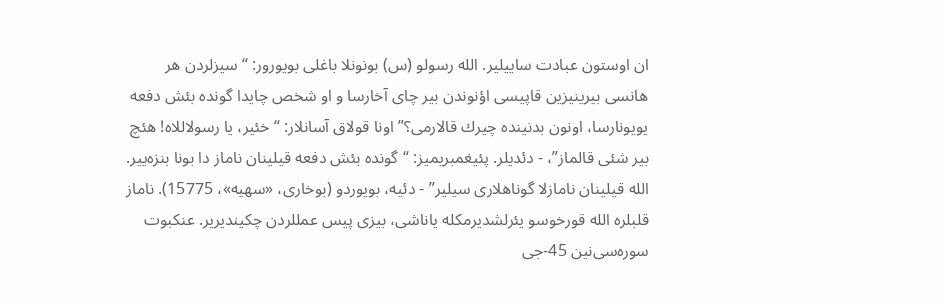ان اوستون عبادت ساییلیر. الله رسولو (س) بونونلا باغلی بویورور: “سیزلردن هر هانسی بیرینیزین قاپیسی اؤنوندن بیر چای آخارسا و او شخص چایدا گونده بئش دفعه‌‌ یویونارسا، اونون بدنینده چیرك قالارمی؟” اونا قولاق آسانلار: “خئیر، یا رسولاللاه! هئچ بیر شئی قالماز”، - دئدیلر. پئیغمبریمیز: “گونده بئش دفعه‌‌ قیلینان ناماز دا بونا بنزه‌ییر. الله قیلینان نامازلا گوناهلاری سیلیر” - دئیه، بویوردو (بوخاری، «سهیه»، 15775). ناماز قلبلره الله قورخوسو یئرلشدیرمكله یاناشی، بیزی پیس عمللردن چكیندیریر. عنكبوت سوره‌سی‌نین 45-جی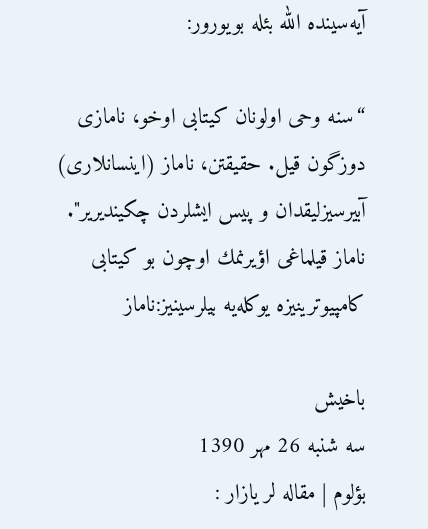آیه‌سینده الله بئله بویورور:

“سنه وحی اولونان كیتابی اوخو، نامازی دوزگون قیل. حقیقتن، ناماز (اینسانلاری) آبیرسیزلیقدان و پیس ایشلردن چكیندیریر". ناماز قیلماغی اؤیرنمك اوچون بو كیتابی كامپیوترینیزه یوكله‌یه بیلرسینیز:ناماز

باخیش
سه شنبه 26 مهر 1390
بؤلوم | مقاله لر یازار :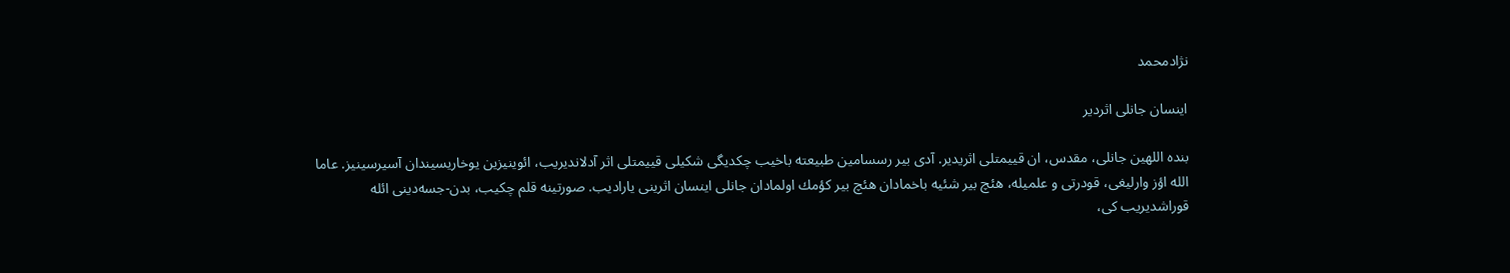نژادمحمد

اینسان جانلی اثردیر

بنده اللهین جانلی، مقدس، ان قییمتلی اثریدیر. آدی بیر رسسامین طبیعته باخیب چكدیگی شكیلی قییمتلی اثر آدلاندیریب، ائوینیزین یوخاریسیندان آسیرسینیز. عاما الله اؤز وارلیغی، قودرتی و علمیله، هئچ بیر شئیه باخمادان هئچ بیر كؤمك اولمادان جانلی اینسان اثرینی یارادیب. صورتینه قلم چكیب، بدن-جسه‌دینی ائله قوراشدیریب كی،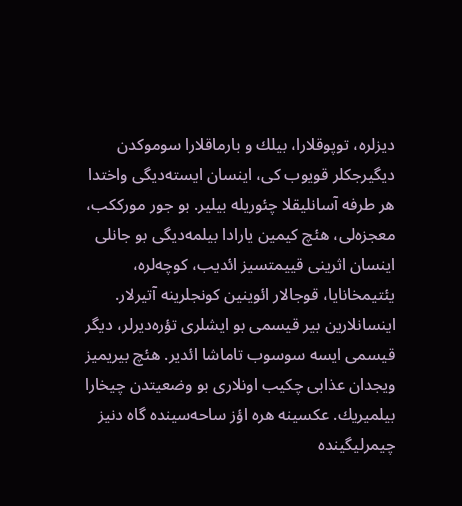دیزلره، توپوقلارا، بیلك و بارماقلارا سوموكدن دیگیرجكلر قویوب كی، اینسان ایسته‌دیگی واختدا هر طرفه آسانلیقلا چئوریله بیلیر. بو جور مورككب، معجزه‌‌لی، هئچ كیمین یارادا بیلمه‌دیگی بو جانلی اینسان اثرینی قییمتسیز ائدیب، كوچه‌لره، یئتیمخانایا، قوجالار ائوینین كونجلرینه آتیرلار. اینسانلارین بیر قیسمی بو ایشلری تؤره‌دیرلر، دیگر قیسمی ایسه سوسوب تاماشا ائدیر. هئچ بیریمیز ویجدان عذابی چكیب اونلاری بو وضعیتدن چیخارا بیلمیریك. عكسینه هره اؤز ساحه‌‌سینده گاه دنیز چیمرلیگینده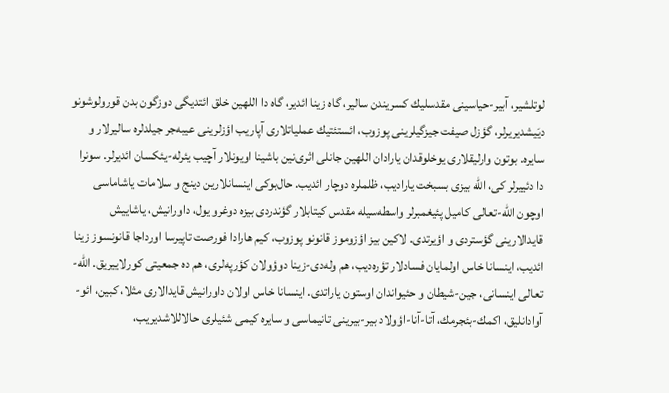لوتلشیر، آبیر-حیاسینی مقدسلیك كسریندن سالیر، گاه زینا ائدیر، گاه دا اللهین خلق ائتدیگی دوزگون بدن قورولوشونو دیَیشدیریرلر، گؤزل صیفت جیزگیلرینی پوزوب، ائستئتیك عملیاتلاری آپاریب اؤزلرینی عیبه‌جر جیلدلره سالیرلار و سایره. بوتون وارلیقلاری یوخلوقدان یارادان اللهین جانلی اثری‌نین باشینا اویونلار آچیب یئرله-یئكسان ائدیرلر. سونرا دا دئییرلر كی، الله بیزی بسبخت یارادیب، ظلملره دوچار ائدیب. حال‌بوكی اینسانلارین دینج و سلامات یاشاماسی اوچون الله-تعالی كامیل پئیغمبرلر واسطه‌‌سیله مقدس كیتابلار گؤندردی بیزه دوغرو یول، داورانیش، یاشاییش قایدالارینی گؤستردی و اؤیرتدی. لاكین بیز اؤزوموز قانونو پوزوب، كیم هارادا فورصت تاپیرسا اورداجا قانونسوز زینا ائدیب، اینسانا خاس اولمایان فسادلار تؤره‌دیب، هم وله‌دی-زینا دوؤولان كؤرپه‌لری، هم ده جمعیتی كورلاییریق. الله-تعالی اینسانی، جین-شیطان و حئیواندان اوستون یاراتدی. اینسانا خاس اولان داورانیش قایدالاری مثلا، كبین، ائو-آوادانلیق، اكمك-بئجرمك، آتا-آنا-اؤولاد بیر-بیرینی تانیماسی و سایره كیمی شئیلری حالاللاشدیریب،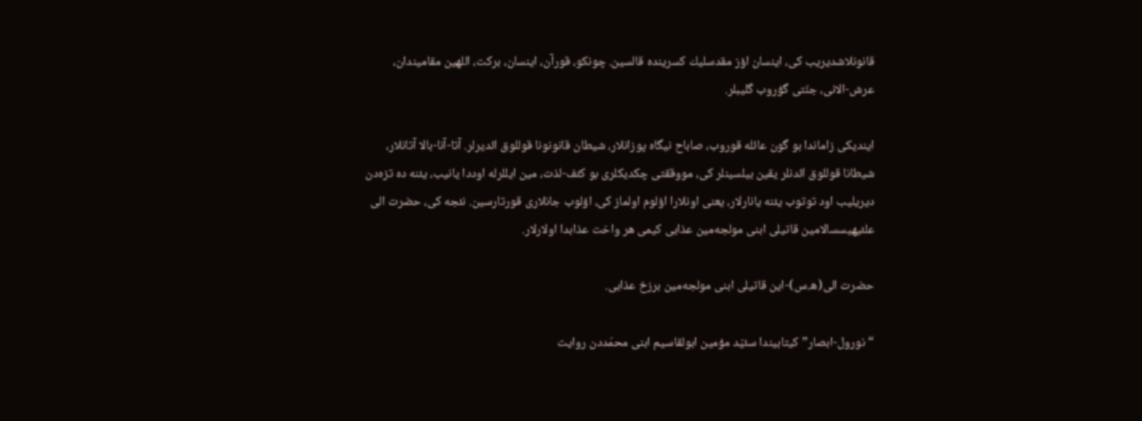قانونلاشدیریب كی، اینسان اؤز مقدسلیك كسرینده قالسین. چونكو، قورآن، اینسان، بركت، اللهین مقامیندان، عرش-الانی، جنّتی گؤروب گلیبلر.

ایندیكی زاماندا بو گون عائله‌‌ قوروب، صاباح نیگاه پوزانلار، شیطان قانونونا قوللوق ائدیرلر. آتا-آنا-بالا آتانلار، شیطانا قوللوق ائدنلر یقین بیلسینلر كی، مووققتی چكدیكلری بو كئف-لذت، مین ایللرله اوددا یانیب، یئنه ده تزه‌دن دیریلیب اود توتوب یئنه یانارلار، یعنی اونلارا اؤلوم اولماز كی، اؤلوب جانلاری قورتارسین. نئجه كی، حضرت الی علئیهیسسالامین قاتیلی ابنی مولجه‌مین عذابی كیمی هر واخت عذابدا اولارلار.

حضرت الی(ه.س)-این قاتیلی ابنی مولجه‌مین برزخ عذابی.

“نورول-ابصار” كیتابیندا سئیّد مؤمین ابولقاسیم ابنی محمّددن روایت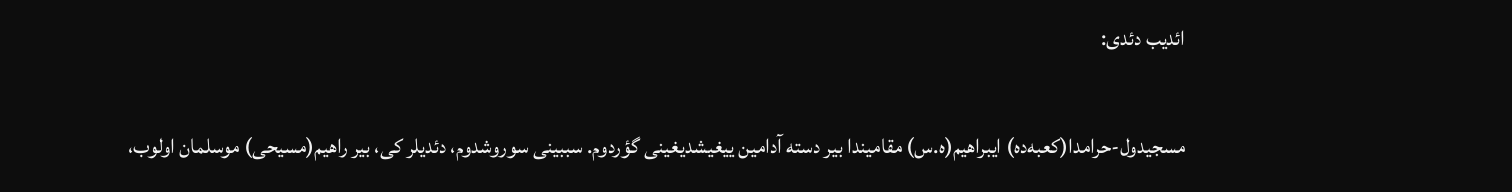ائدیب دئدی:

مسجیدول-حرامدا(كعبه‌‌ده‌‌) ایبراهیم(ه.س) مقامیندا بیر دسته آدامین ییغیشدیغینی گؤردوم. سببینی سوروشدوم، دئدیلر كی، بیر راهیم(مسیحی) موسلمان اولوب،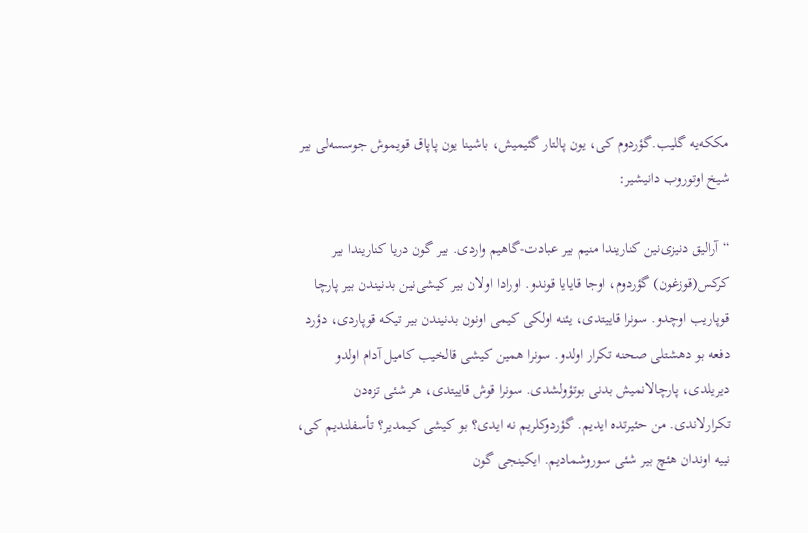مككه‌یه گلیب.گؤردوم كی، یون پالتار گئیمیش، باشینا یون پاپاق قویموش جوسسه‌لی بیر شیخ اوتوروب دانیشیر:

“آرالیق دنیزی‌نین كناریندا منیم بیر عبادت-گاهیم واردی. بیر گون دریا كناریندا بیر كركس(قوزغون) گؤردوم، اوجا قایایا قوندو. اورادا اولان بیر كیشی‌نین بدنیندن بیر پارچا قوپاریب اوچدو. سونرا قاییتدی، یئنه اولكی كیمی اونون بدنیندن بیر تیكه قوپاردی، دؤرد دفعه‌‌ بو دهشتلی صحنه‌‌ تكرار اولدو. سونرا همین كیشی قالخیب كامیل آدام اولدو دیریلدی، پارچالانمیش بدنی بوتؤولشدی. سونرا قوش قاییتدی، هر شئی تزه‌دن تكرارلاندی. من حئیرتده ایدیم. گؤردوكلریم نه ایدی؟ بو كیشی كیمدیر؟ تأسفلندیم كی، نییه اوندان هئچ بیر شئی سوروشمادیم. ایكینجی گون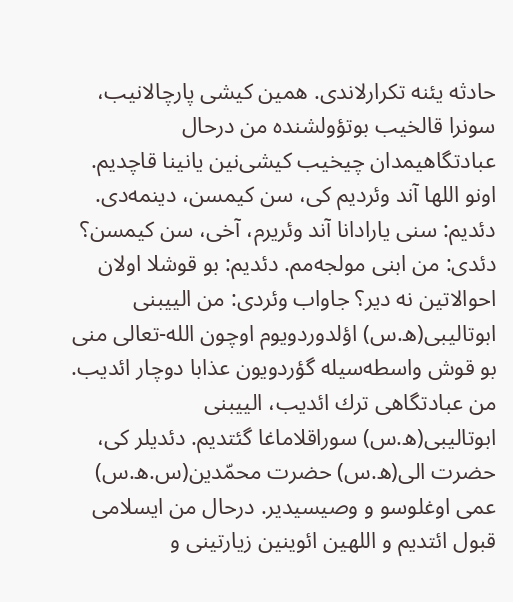حادثه‌‌ یئنه تكرارلاندی. همین كیشی پارچالانیب، سونرا قالخیب بوتؤولشنده من درحال عبادتگاهیمدان چیخیب كیشی‌نین یانینا قاچدیم. اونو اللها آند وئردیم كی، سن كیمسن، دینمه‌دی. دئدیم: سنی یارادانا آند وئریرم، آخی، سن كیمسن؟ دئدی: من ابنی مولجه‌مم. دئدیم: بو قوشلا اولان احوالاتین نه دیر؟ جاواب وئردی: من الییبنی ابوتالیبی(ه.س) اؤلدوردویوم اوچون الله-تعالی منی بو قوش واسطه‌‌سیله گؤردویون عذابا دوچار ائدیب. من عبادتگاهی ترك ائدیب، الییبنی ابوتالیبی(ه.س) سوراقلاماغا گئتدیم. دئدیلر كی، حضرت الی(ه.س) حضرت محمّدین(س.ه.س) عمی اوغلوسو و وصیسیدیر. درحال من ایسلامی قبول ائتدیم و اللهین ائوینین زیارتینی و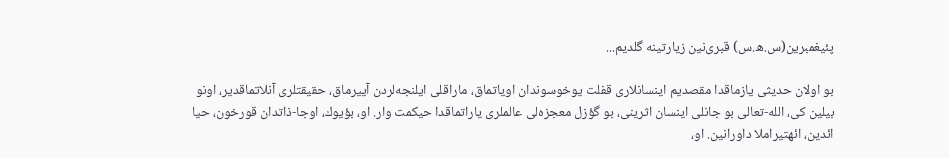پئیغمبرین(س.ه.س) قبری‌نین زیارتینه گلدیم...

بو اولان حدیثی یازماقدا مقصدیم اینسانلاری قفلت یوخوسوندان اویاتماق، ماراقلی ایلنجه‌لردن آییرماق، حقیقتلری آنلاتماقدیر، اونو بیلین كی، الله-تعالی بو جانلی اینسان اثرینی، بو گؤزل معجزه‌‌لی عالملری یاراتماقدا حیكمت وار. او، بؤیوك، اوجا-ذاتدان قورخون، حیا ائدین، ائهتیراملا داورانین. او،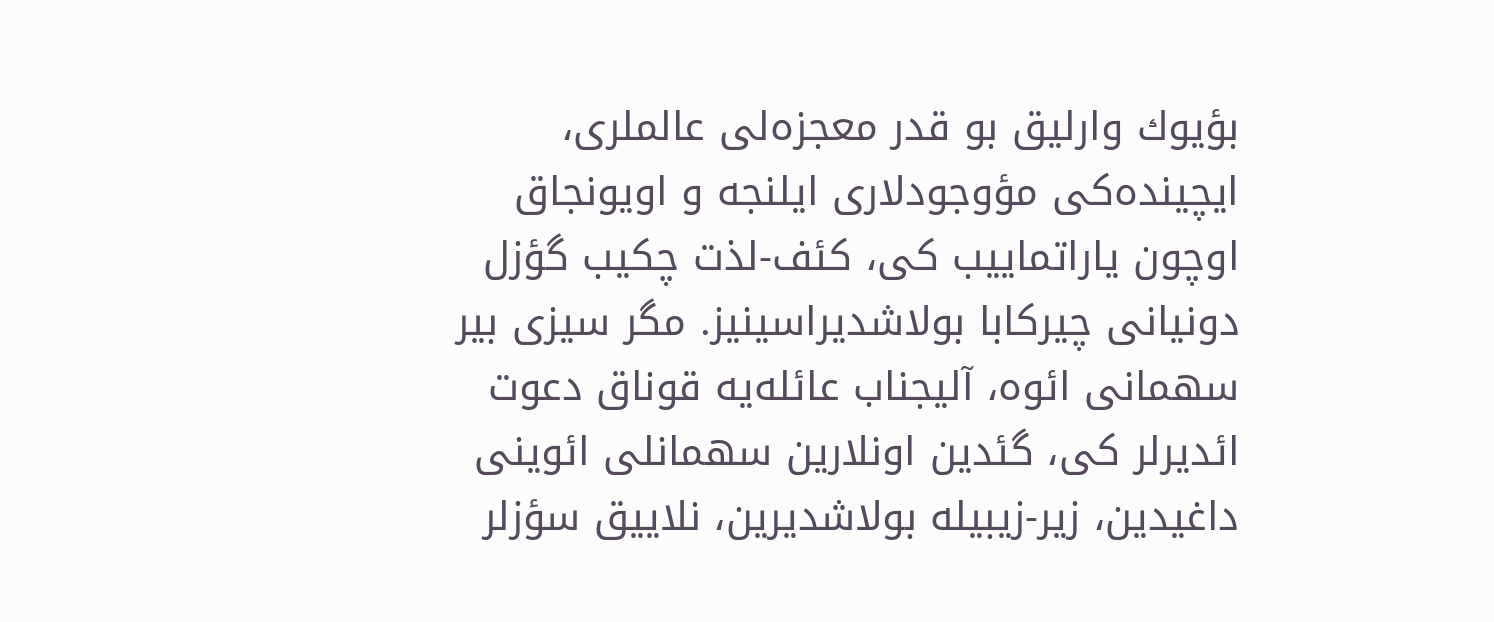بؤیوك وارلیق بو قدر معجزه‌‌لی عالملری، ایچینده‌كی مؤوجودلاری ایلنجه و اویونجاق اوچون یاراتماییب كی، كئف-لذت چكیب گؤزل دونیانی چیركابا بولاشدیراسینیز. مگر سیزی بیر سهمانی ائوه، آلیجناب عائله‌‌یه قوناق دعوت ائدیرلر كی، گئدین اونلارین سهمانلی ائوینی داغیدین، زیر-زیبیله بولاشدیرین، نلاییق سؤزلر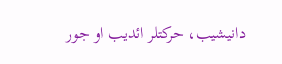دانیشیب، حركتلر ائدیب او جور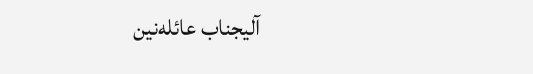آلیجناب عائله‌‌نین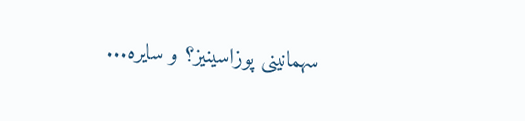سهمانینی پوزاسینیز؟ و سایره...